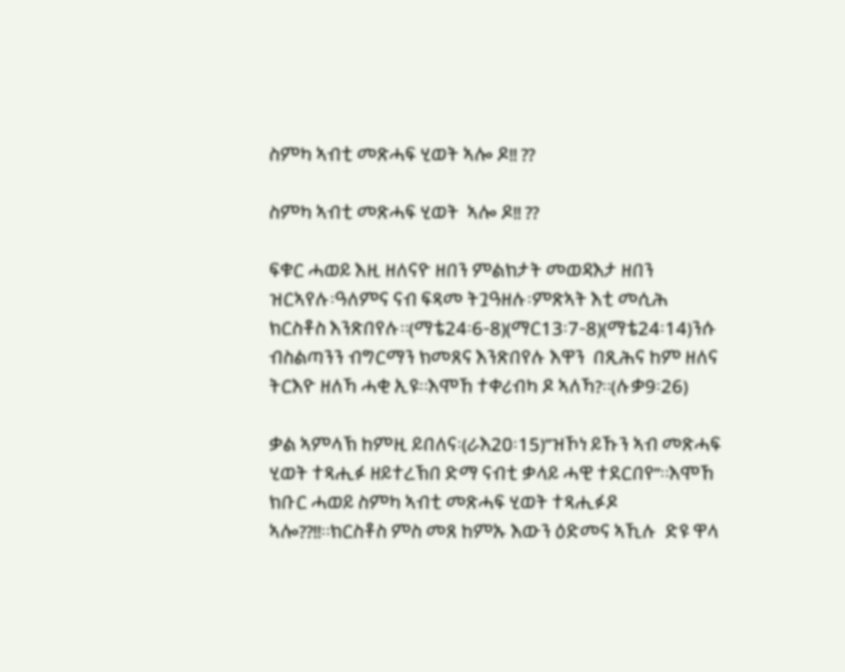ስምካ ኣብቲ መጽሓፍ ሂወት ኣሎ ዶ!! ??

ስምካ ኣብቲ መጽሓፍ ሂወት  ኣሎ ዶ!! ??

ፍቁር ሓወይ እዚ ዘለናዮ ዘበን ምልክታት መወዳእታ ዘበን ዝርኣየሉ፡ዓለምና ናብ ፍጻመ ትጓዓዘሉ፡ምጽኣት እቲ መሲሕ ክርስቶስ እንጽበየሉ።(ማቴ24፡6-8)(ማር13፡7-8)(ማቴ24፡14)ንሱ ብስልጣንን ብግርማን ክመጸና እንጽበየሉ እዋን  በጺሕና ከም ዘለና ትርእዮ ዘለኻ ሓቂ ኢዩ።እሞኸ ተቀሪብካ ዶ ኣለኻ?።(ሉቃ9፡26)

ቃል ኣምላኽ ከምዚ ይበለና፡(ራእ20፡15)”ዝኾነ ይኹን ኣብ መጽሓፍ ሂወት ተጻሒፉ ዘይተረኽበ ድማ ናብቲ ቃላይ ሓዊ ተደርበየ”።እሞኸ ክቡር ሓወይ ስምካ ኣብቲ መጽሓፍ ሂወት ተጻሒፉዶ ኣሎ??!!።ክርስቶስ ምስ መጸ ከምኡ እውን ዕድመና ኣኺሉ  ድዩ ዋላ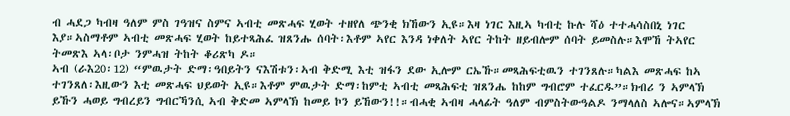ብ ሓደጋ ካብዛ ዓለም ምስ ገዓዝና ስምና ኣብቲ መጽሓፍ ሂወት ተዘየለ ጭንቂ ክኸውን ኢዩ።እዛ ነገር እዚኣ ካብቲ ኩሉ ሻዕ ተተሓሳስበኒ ነገር እያ።ኣስማቶም ኣብቲ መጽሓፍ ሂወት ከይተጻሕፈ ዝጸንሑ ሰባት፡እቶም ኣየር እንዳ ነቀለት ኣየር ትከት ዘይብሎም ሰባት ይመስሉ።እሞኸ ትኣየር ትመጽእ ኣላ፡ቦታ ንምሓዝ ትከት ቆሪጽካ ዶ።
ኣብ (ራእ20፡12) “ምዉታት ድማ፡ዓበይትን ናእሽቱን፡ኣብ ቅድሚ እቲ ዝፋን ደው ኢሎም ርኤኹ።መጻሕፍቲዉን ተገንጸሉ።ካልእ መጽሓፍ ከኣ ተገንጸለ፡እዚውን እቲ መጽሓፍ ህይወት ኢዩ።እቶም ምዉታት ድማ፡ከምቲ ኣብቲ መጻሕፍቲ ዝጸንሔ ከከም ግብሮም ተፈርዱ”።ክብሪ ን ኣምላኽ ይኹን ሓወይ ግብረይን ግብርኻንሲ ኣብ ቅድመ ኣምላኽ ከመይ ኮን ይኸውን!!።ብሓቂ ኣብዛ ሓላፊት ዓለም ብምስትውዓልዶ ንማላለስ ኣሎና።ኣምላኽ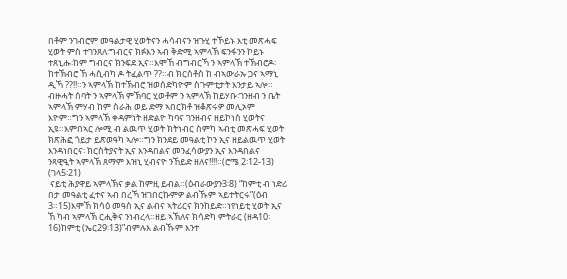በቶም ንገብሮም መዓልታዊ ሂወትናን ሓሳብናን ዝጉሂ ተኾይኑ እቲ መጽሓፍ ሂወት ምስ ተገንጸለ፡ግብርና ክፉእን ኣብ ቅድሚ ኣምላኽ ፍንፋንን ኮይኑ ተጸኒሑ፡ከም ግብርና ክንፍደ ኢና።እሞኸ ብግብርኻ ን ኣምላኽ ተኽብሮዶ፡ከተኽብሮ ኸ ሓሲብካ ዶ ትፈልጥ ??።ብ ክርስቶስ ከ ብኣውራኡ ጋና ኣማኒ ዲኻ ??!!።ን ኣምላኽ ከተኽብሮ ዝወሰድካዮም ስጉምቲታት እንታይ ኣሎ።
ብዙሓት ሰባት ን ኣምላኽ ምኽባር ሂወቶም ን ኣምላኽ ከይሃቡ፡ገንዘብ ን ቤት ኣምላኽ ምሃብ ከም ስራሕ ወይ ድማ ኣበርክቶ ዝቆጽሩዎ መሊኦም እዮም።ግን ኣምላኽ ቀዳምነት ዘድልዮ ካባና ገንዘብና ዘይኮነስ ሂወትና ኢዩ።እምበኣር ሎሚ ብ ልዉጥ ሂወት ክትነብር ስምካ ኣብቲ መጽሓፍ ሂወት ክጽሕፎ ጎይታ ይጽወዓካ ኣሎ።ግን ክንደይ መዓልቲ ኮን ኢና ዘይልዉጥ ሂወት እንዳነበርና፡ ክርስትያናት ኢና እንዳበልና መንፈሳውያን ኢና እንዳበልና ንጻዊዒት ኣምላኽ ጸማም እዝኒ ሂብናዮ ንኸይድ ዘለና!!!!።(ሮሜ 2፡12-13) (ገላ5፡21)
 ናይቲ ሕያዋይ ኣምላኽና ቃል ከምዚ ይብል።(ዕብራውያን3፡8) “ከምቲ ብ ነድሪ በታ መዓልቲ ፈተና ኣብ በረኻ ዝገበርኩምዎ ልብኹም ኣይተትርሩ”(ዕብ 3።15)እሞኸ ክሳዕ መዓስ ኢና ልብና ኣትሪርና ክንከይድ።ነየነይቲ ሂወት ኢና ኸ ካብ ኣምላኽ ርሒቅና ንነብረላ።ዘይ ኣኽለና ክሳድካ ምትራር (ዘዳ10፡16)ከምቲ (ኤር29፡13)”ብምሉእ ልብኹም እንተ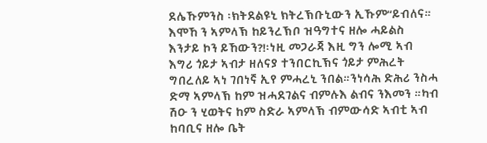ደሌኹምንስ ፡ክትደልዩኒ ክትረኽቡኒውን ኢኹም”ይብለና። እሞኸ ን ኣምላኽ ከይንረኽቦ ዝዓግተና ዘሎ ሓይልስ እንታይ ኮን ይኸውን?!፡ነዚ መጋራጃ እዚ ግን ሎሚ ኣብ እግሪ ጎይታ ኣብታ ዘለናያ ተንበርኪኽና ጎይታ ምሕረት ግበረለይ ኣነ ገበነኛ ኢየ ምሓረኒ ንበል።ንነሳሕ ድሕሪ ንስሓ ድማ ኣምላኽ ከም ዝሓደገልና ብምሉእ ልብና ንእመን ።ካብ ሽዑ ን ሂወትና ከም ስድራ ኣምላኽ ብምውሳድ ኣብቲ ኣብ ከባቢና ዘሎ ቤት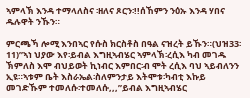ኣምላኽ እንዳ ተማላለስና ፡ዘለና ጾርን፡!!ሰኸምን ንዕኡ እንዳ ሃበና ዱሉዋት ንኹን።

ምርጫኻ ሎሚ እንበኣር የሱስ ክርስቶስ በዓል ናዝረት ይኹን።(ህዝ33፡11)”ኣነ ህያው እየ፡ይብል እግዚኣብሄር ኣምላኽ፡ረሲእ ካብ መገዱ ኽምለስ እሞ ብህይወት ኪነብር እምበር፡ብ ሞት ረሲእ ባህ ኣይብለንን ኢዩ።ኣቱም ቤት እስራኤል፡ስለምንታይ እትሞቱ፡ካብቲ እኩይ መገድኹም ተመለሱ፡ተመለሱ,,,”ይብል እግዚኣብሄር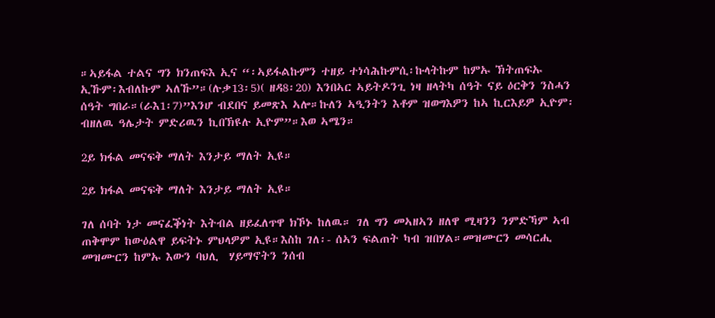።ኣይፋል ተልና ግን ክንጠፍእ ኢና “፡ኣይፋልኩምን ተዘይ ተነሳሕኩምሲ፡ኩላትኩም ከምኡ ኽትጠፍኡ ኢኹም፡እብለኩም ኣለኹ”።(ሉቃ13፡5)( ዘዳ8፡20) እንበኣር ኣይትዶንጊ ነዛ ዘላትካ ሰዓት ናይ ዕርቅን ንስሓን ሰዓት ግበራ።(ራእ1፡7)”እንሆ ብደበና ይመጽእ ኣሎ።ኩለን ኣዒንትን እቶም ዝወግእዎን ከኣ ኪርእይዎ ኢዮም፡ብዘለዉ ዓሌታት ምድሪዉን ኪበኽዩሉ ኢዮም”።እወ ኣሜን።

2ይ ክፋል መናፍቅ ማለት እንታይ ማለት ኢዩ።

2ይ ክፋል መናፍቅ ማለት እንታይ ማለት ኢዩ።

ገለ ሰባት ነታ መናፈቕነት እትብል ዘይፈለጥዋ ክኾኑ ከለዉ። ገለ ግን መኣዘኣን ዘለዋ ሚዛንን ንምድኻም ኣብ ጠቅሞም ከውዕልዋ ይፍትኑ ምህላዎም ኢዩ።እስከ ገለ፡- ሰኣን ፍልጠት ካብ ዝበሃል።መዝሙርን መሳርሒ መዝሙርን ከምኡ እውን ባህሊ  ሃይማኖትን ንሰብ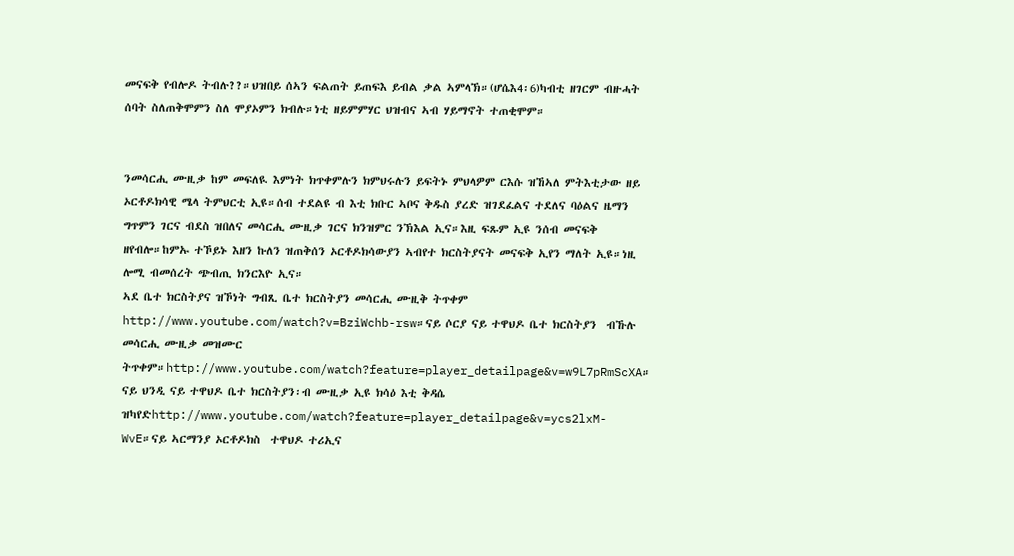መናፍቅ የብሎዶ ትብሉ??።ህዝበይ ሰኣን ፍልጠት ይጠፍእ ይብል ቃል ኣምላኽ።(ሆሴእ4፡6)ካብቲ ዘገርም ብዙሓት ሰባት ስለጠቅሞምን ስለ ሞያኦምን ክብሉ።ነቲ ዘይምምሃር ህዝብና ኣብ ሃይማኖት ተጠቂሞም።


ንመሳርሒ ሙዚቃ ከም መፍለዪ እምነት ክጥቀምሉን ክምህሩሉን ይፍትኑ ምህላዎም ርእሱ ዝኸኣለ ምትእቲታው ዘይ ኦርቶዶክሳዊ ሜላ ትምህርቲ ኢዩ።ሰብ ተደልዩ ብ እቲ ክቡር ኣቦና ቅዱስ ያረድ ዝገደፈልና ተደለና ባዕልና ዜማን ግጥምን ገርና ብደስ ዝበለና መሳርሒ ሙዚቃ ገርና ክንዝምር ንኽእል ኢና።እዚ ፍጹም ኢዩ ንሰብ መናፍቅ ዘየብሎ።ከምኡ ተኾይኑ እዘን ኩለን ዝጠቅሰን ኦርቶዶክሳውያን ኣብየተ ክርስትያናት መናፍቅ ኢየን ማለት ኢዩ።ነዚ ሎሚ ብመሰረት ጭብጢ ክንርእዮ ኢና።
ኣደ ቤተ ክርስትያና ዝኾነት ግብጺ ቤተ ክርስትያን መሳርሒ ሙዚቅ ትጥቀም http://www.youtube.com/watch?v=BziWchb-rsw።ናይ ሶርያ ናይ ተዋህዶ ቤተ ክርስትያን  ብኹሉ መሳርሒ ሙዚቃ መዝሙር ትጥቀም።http://www.youtube.com/watch?feature=player_detailpage&v=w9L7pRmScXA። ናይ ህንዲ ናይ ተዋህዶ ቤተ ክርስትያን፡ብ ሙዚቃ ኢዩ ክሳዕ እቲ ቅዳሴ ዝካየድhttp://www.youtube.com/watch?feature=player_detailpage&v=ycs2lxM-WvE።ናይ ኣርማንያ ኦርቶዶክስ  ተዋህዶ ተሪኢና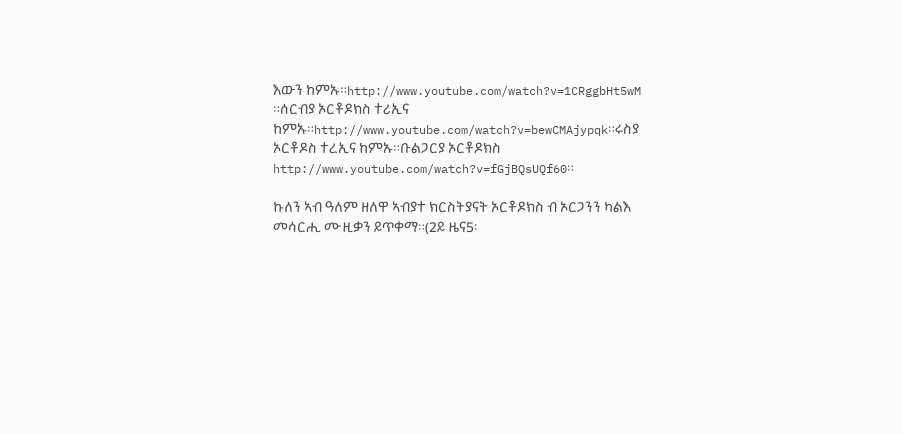እውን ከምኡ።http://www.youtube.com/watch?v=1CRggbHt5wM ።ሰርብያ ኦርቶዶክስ ተሪኢና ከምኡ።http://www.youtube.com/watch?v=bewCMAjypqk።ሩስያ ኦርቶዶስ ተረኢና ከምኡ።ቡልጋርያ ኦርቶዶክስ http://www.youtube.com/watch?v=fGjBQsUQf60።

ኩለን ኣብ ዓለም ዘለዋ ኣብያተ ክርስትያናት ኦርቶዶክስ ብ ኦርጋንን ካልእ መሳርሒ ሙዚቃን ይጥቀማ።(2ይ ዜና5፡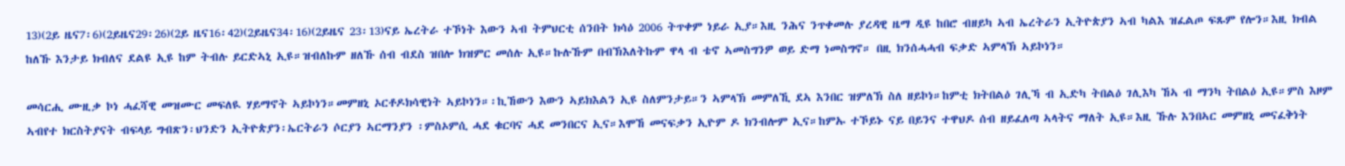13)(2ይ ዜና7፡6)(2ይዜና29፡26)(2ይ ዜና16፡42)(2ይዜና34፡16)(2ይዜና 23፡13)ናይ ኤረትራ ተኾነት እውን ኣብ ትምህርቲ ሰንበት ክሳዕ 2006 ትጥቀም ነይራ ኢያ።እዚ ንሕና ንጥቀመሉ ያረዳዊ ዜማ ዲዩ ከበሮ ብዘይካ ኣብ ኤረትራን ኢትዮጵያን ኣብ ካልእ ዝፈልጦ ፍጹም የሎን።እዚ ክብል ከለኹ እንታይ ክብለና ደልዩ ኢዩ ከም ትብሉ ይርድኣኒ ኢዩ።ዝብለኩም ዘለኹ ሰብ ብደስ ዝበሎ ክዝምር መሰሉ ኢዩ።ኩሉኹም በብኽእለትኩም ዋላ ብ ቴኖ ኣመስግንዎ ወይ ድማ ነመስግኖ። በዚ ክንሰሓሓብ ፍቃድ ኣምላኽ ኣይኮነን።

መሳርሒ ሙዚቃ ኮነ ሓፈሻዊ መዝሙር መፍለዪ ሃይማኖት ኣይኮነን።መምዘኒ ኦርቶዶክሳዊነት ኣይኮነን።፡ኪኸውን እውን ኣይክእልን ኢዩ ስለምንታይ።ን ኣምላኽ መምለኺ ደኣ እንበር ዝምለኽ ስለ ዘይኮነ።ከምቲ ክትበልዕ ገሊኻ ብ ኢድካ ትበልዕ ገሊእካ ኸኣ ብ ማንካ ትበልዕ ኢዩ።ምስ እዞም ኣብየተ ክርስትያናት ብፍላይ ግብጽን፡ህንድን ኢትዮጵያን፡ኤርትራን ሶርያን ኣርማንያን ፡ምስኦምሲ ሓደ ቁርባና ሓደ መንበርና ኢና።እሞኸ መናፍቃን ኢዮም ዶ ክንብሎም ኢና።ከምኡ ተኾይኑ ናይ በይንና ተዋህዶ ሰብ ዘይፈለጣ ኣላትና ማለት ኢዩ።እዚ ኹሉ እንበኣር መምዘኒ መናፈቅነት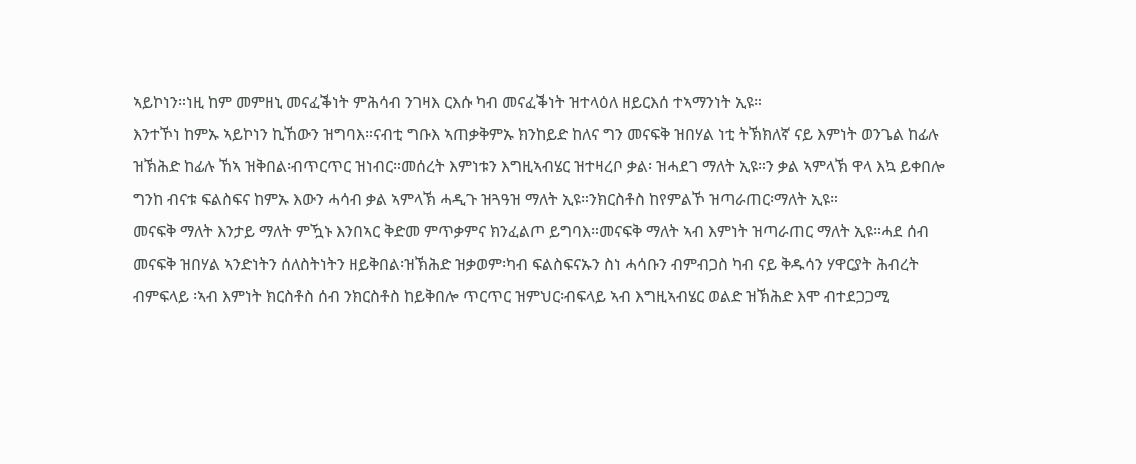ኣይኮነን።ነዚ ከም መምዘኒ መናፈቕነት ምሕሳብ ንገዛእ ርእሱ ካብ መናፈቕነት ዝተላዕለ ዘይርእሰ ተኣማንነት ኢዩ።
እንተኾነ ከምኡ ኣይኮነን ኪኸውን ዝግባእ።ናብቲ ግቡእ ኣጠቃቅምኡ ክንከይድ ከለና ግን መናፍቅ ዝበሃል ነቲ ትኽክለኛ ናይ እምነት ወንጌል ከፊሉ ዝኽሕድ ከፊሉ ኸኣ ዝቅበል፡ብጥርጥር ዝነብር።መሰረት እምነቱን እግዚኣብሄር ዝተዛረቦ ቃል፡ ዝሓደገ ማለት ኢዩ።ን ቃል ኣምላኽ ዋላ እኳ ይቀበሎ ግንከ ብናቱ ፍልስፍና ከምኡ እውን ሓሳብ ቃል ኣምላኽ ሓዲጉ ዝጓዓዝ ማለት ኢዩ።ንክርስቶስ ከየምልኾ ዝጣራጠር፡ማለት ኢዩ።
መናፍቅ ማለት እንታይ ማለት ምዃኑ እንበኣር ቅድመ ምጥቃምና ክንፈልጦ ይግባእ።መናፍቅ ማለት ኣብ እምነት ዝጣራጠር ማለት ኢዩ።ሓደ ሰብ መናፍቅ ዝበሃል ኣንድነትን ሰለስትነትን ዘይቅበል፡ዝኽሕድ ዝቃወም፡ካብ ፍልስፍናኡን ስነ ሓሳቡን ብምብጋስ ካብ ናይ ቅዱሳን ሃዋርያት ሕብረት ብምፍላይ ፡ኣብ እምነት ክርስቶስ ሰብ ንክርስቶስ ከይቅበሎ ጥርጥር ዝምህር፡ብፍላይ ኣብ እግዚኣብሄር ወልድ ዝኽሕድ እሞ ብተደጋጋሚ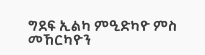ግደፍ ኢልካ ምዒድካዮ ምስ መኸርካዮን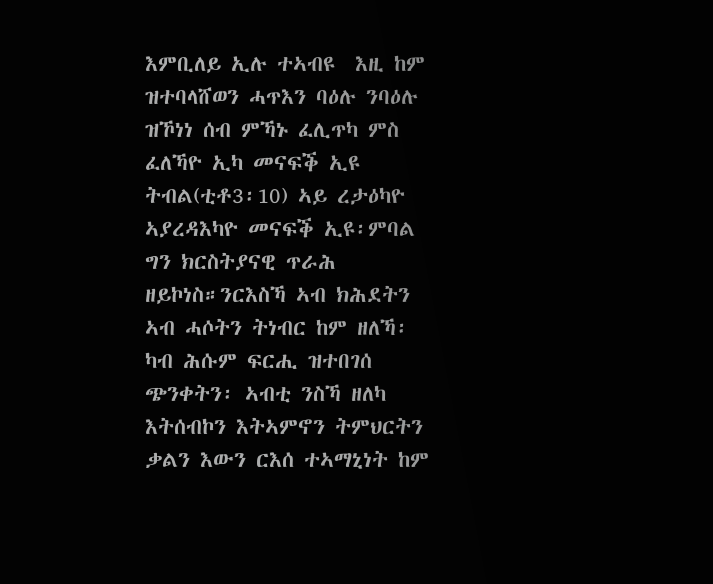እምቢለይ ኢሉ ተኣብዩ  እዚ ከም ዝተባላሸወን ሓጥእን ባዕሉ ንባዕሉ ዝኾነነ ሰብ ምኻኑ ፈሊጥካ ምስ ፈለኻዮ ኢካ መናፍቕ ኢዩ ትብል(ቲቶ3፡10) ኣይ ረታዕካዮ ኣያረዳእካዮ መናፍቕ ኢዩ፡ምባል ግን ክርስትያናዊ ጥራሕ ዘይኮነስ።ንርእስኻ ኣብ ክሕደትን ኣብ ሓሶትን ትነብር ከም ዘለኻ፡ካብ ሕሱም ፍርሒ ዝተበገሰ ጭንቀትን፡ ኣብቲ ንስኻ ዘለካ እትሰብኮን እትኣምኖን ትምህርትን ቃልን እውን ርእሰ ተኣማኒነት ከም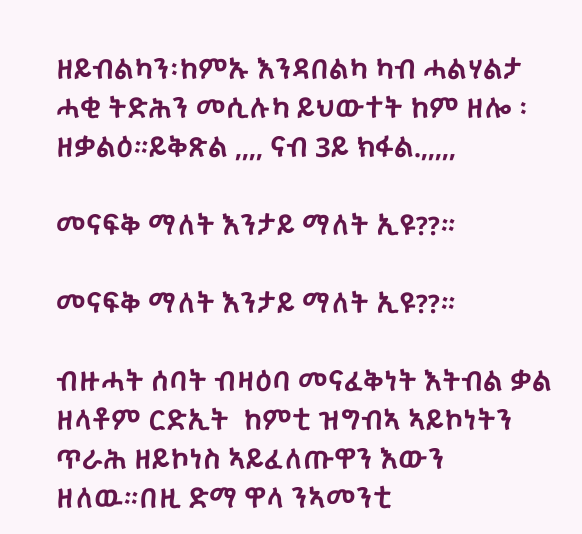ዘይብልካን፡ከምኡ እንዳበልካ ካብ ሓልሃልታ ሓቂ ትድሕን መሲሉካ ይህውተት ከም ዘሎ ፡ዘቃልዕ።ይቅጽል ,,,, ናብ 3ይ ክፋል.,,,,,

መናፍቅ ማለት እንታይ ማለት ኢዩ??።

መናፍቅ ማለት እንታይ ማለት ኢዩ??።

ብዙሓት ሰባት ብዛዕባ መናፈቅነት እትብል ቃል ዘላቶም ርድኢት  ከምቲ ዝግብኣ ኣይኮነትን ጥራሕ ዘይኮነስ ኣይፈለጡዋን እውን ዘለዉ።በዚ ድማ ዋላ ንኣመንቲ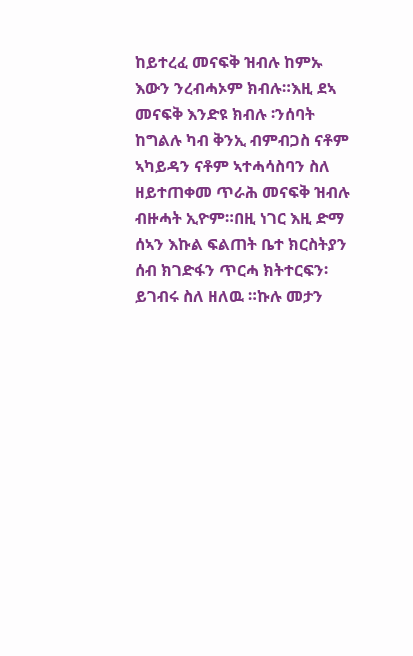ከይተረፈ መናፍቅ ዝብሉ ከምኡ እውን ንረብሓኦም ክብሉ።እዚ ደኣ መናፍቅ እንድዩ ክብሉ ፡ንሰባት ከግልሉ ካብ ቅንኢ ብምብጋስ ናቶም ኣካይዳን ናቶም ኣተሓሳስባን ስለ ዘይተጠቀመ ጥራሕ መናፍቅ ዝብሉ ብዙሓት ኢዮም።በዚ ነገር እዚ ድማ ሰኣን እኩል ፍልጠት ቤተ ክርስትያን ሰብ ክገድፋን ጥርሓ ክትተርፍን፡ ይገብሩ ስለ ዘለዉ ።ኩሉ መታን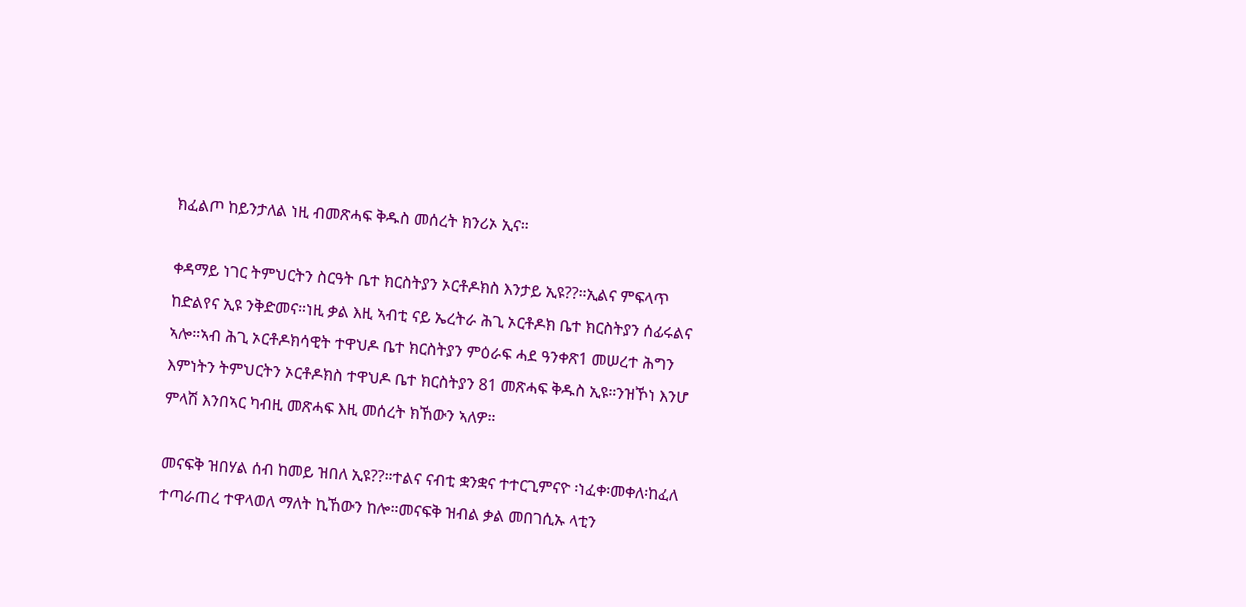ክፈልጦ ከይንታለል ነዚ ብመጽሓፍ ቅዱስ መሰረት ክንሪኦ ኢና።

ቀዳማይ ነገር ትምህርትን ስርዓት ቤተ ክርስትያን ኦርቶዶክስ እንታይ ኢዩ??።ኢልና ምፍላጥ ከድልየና ኢዩ ንቅድመና።ነዚ ቃል እዚ ኣብቲ ናይ ኤረትራ ሕጊ ኦርቶዶክ ቤተ ክርስትያን ሰፊሩልና ኣሎ።ኣብ ሕጊ ኦርቶዶክሳዊት ተዋህዶ ቤተ ክርስትያን ምዕራፍ ሓደ ዓንቀጽ1 መሠረተ ሕግን እምነትን ትምህርትን ኦርቶዶክስ ተዋህዶ ቤተ ክርስትያን 81 መጽሓፍ ቅዱስ ኢዩ።ንዝኾነ እንሆ ምላሽ እንበኣር ካብዚ መጽሓፍ እዚ መሰረት ክኸውን ኣለዎ።

መናፍቅ ዝበሃል ሰብ ከመይ ዝበለ ኢዩ??።ተልና ናብቲ ቋንቋና ተተርጊምናዮ ፡ነፈቀ፡መቀለ፡ከፈለ ተጣራጠረ ተዋላወለ ማለት ኪኸውን ከሎ።መናፍቅ ዝብል ቃል መበገሲኡ ላቲን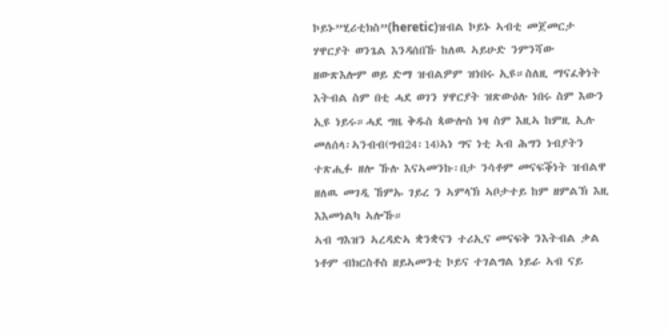ኮይኑ”ሂሪቲክስ”(heretic)ዝብል ኮይኑ ኣብቲ መጀመርታ ሃዋርያት ወንጌል እንዳሰበኹ ከለዉ ኣይሁድ ንምንሻው ዘውጽእሎም ወይ ድማ ዝብልዎም ዝነበሩ ኢዩ።ስለዚ ማናፈቅነት እትብል ስም በቲ ሓደ ወገን ሃዋርያት ዝጽውዕሉ ነበሩ ስም እውን ኢዩ ነይሩ።ሓደ ግዜ ቅዱስ ጳውሎስ ነዛ ስም እዚኣ ከምዚ ኢሉ መለሰላ፡ኣንብብ(ግብ24፡14)ኣነ ግና ነቲ ኣብ ሕግን ነብያትን ተጽሒፉ ዘሎ ኹሉ እናኣመንኩ፡በታ ንሳቶም መናፍቕነት ዝብልዋ ዘለዉ መገዲ ኸምኡ ገይረ ን ኣምላኽ ኣቦታተይ ከም ዘምልኽ እዚ እእመነልካ ኣሎኹ።
ኣብ ግእዝን ኣረዳድኣ ቋንቋናን ተሪኢና መናፍቅ ንእትብል ቃል ነቶም ብክርስቶስ ዘይኣመንቲ ኮይና ተገልግል ነይራ ኣብ ናይ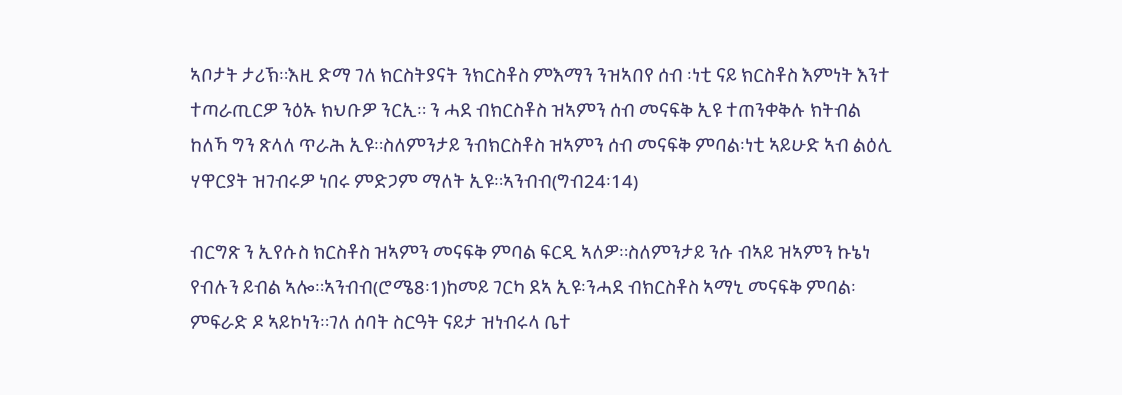ኣቦታት ታሪኽ።እዚ ድማ ገለ ክርስትያናት ንክርስቶስ ምእማን ንዝኣበየ ሰብ ፡ነቲ ናይ ክርስቶስ እምነት እንተ ተጣራጢርዎ ንዕኡ ክህቡዎ ንርኢ። ን ሓደ ብክርስቶስ ዝኣምን ሰብ መናፍቅ ኢዩ ተጠንቀቅሉ ክትብል ከለኻ ግን ጽላለ ጥራሕ ኢዩ።ስለምንታይ ንብክርስቶስ ዝኣምን ሰብ መናፍቅ ምባል፡ነቲ ኣይሁድ ኣብ ልዕሊ ሃዋርያት ዝገብሩዎ ነበሩ ምድጋም ማለት ኢዩ።ኣንብብ(ግብ24፡14)

ብርግጽ ን ኢየሱስ ክርስቶስ ዝኣምን መናፍቅ ምባል ፍርዲ ኣለዎ።ስለምንታይ ንሱ ብኣይ ዝኣምን ኩኔነ የብሉን ይብል ኣሎ።ኣንብብ(ሮሜ8፡1)ከመይ ገርካ ደኣ ኢዩ፡ንሓደ ብክርስቶስ ኣማኒ መናፍቅ ምባል፡ምፍራድ ዶ ኣይኮነን።ገለ ሰባት ስርዓት ናይታ ዝነብሩላ ቤተ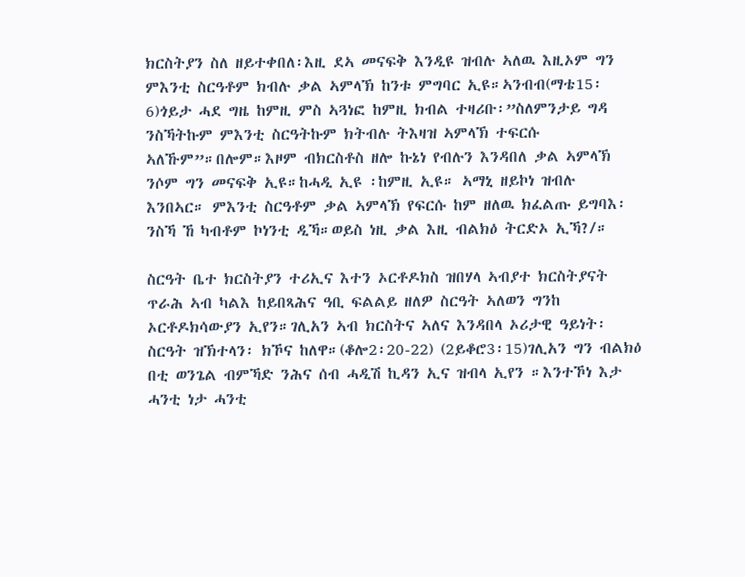ክርስትያን ስለ ዘይተቀበለ፡እዚ ደኣ መናፍቅ እንዲዩ ዝብሉ ኣለዉ እዚኦም ግን ምእንቲ ስርዓቶም ክብሉ ቃል ኣምላኽ ከንቱ ምግባር ኢዩ።ኣንብብ(ማቴ15፡6)ጎይታ ሓደ ግዜ ከምዚ ምስ ኣጓነፎ ከምዚ ክብል ተዛሪቡ፡”ስለምንታይ ግዳ ንስኻትኩም ምእንቲ ስርዓትኩም ክትብሉ ትእዛዝ ኣምላኽ ተፍርሱ ኣለኹም”።በሎም።እዞም ብክርስቶስ ዘሎ ኩኔነ የብሉን እንዳበለ ቃል ኣምላኽ ንሶም ግን መናፍቅ ኢዩ።ከሓዲ ኢዩ ፡ከምዚ ኢዩ። ኣማኒ ዘይኮነ ዝብሉ እንበኣር። ምእንቲ ስርዓቶም ቃል ኣምላኽ የፍርሱ ከም ዘለዉ ክፈልጡ ይግባእ፡ንስኻ ኸ ካብቶም ኮነንቲ ዲኻ።ወይስ ነዚ ቃል እዚ ብልክዕ ትርድኦ ኢኻ?/።

ስርዓት ቤተ ክርስትያን ተሪኢና እተን ኦርቶዶክስ ዝበሃላ ኣብያተ ክርስትያናት ጥራሕ ኣብ ካልእ ከይበጻሕና ዓቢ ፍልልይ ዘለዎ ስርዓት ኣለወን ግንከ ኦርቶዶክሳውያን ኢየን።ገሊአን ኣብ ክርስትና ኣለና እንዳበላ ኦሪታዊ ዓይነት፡ ስርዓት ዝኽተላን፡ ክኾና ከለዋ።(ቆሎ2፡20-22) (2ይቆሮ3፡15)ገሊአን ግን ብልክዕ በቲ ወንጌል ብምኻድ ንሕና ሰብ ሓዲሽ ኪዳን ኢና ዝብላ ኢየን ።እንተኾነ እታ ሓንቲ ነታ ሓንቲ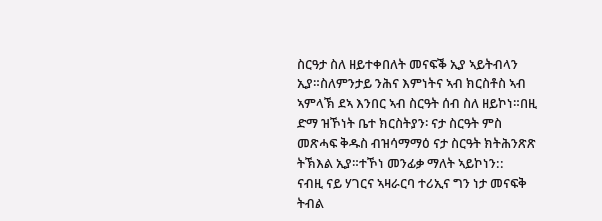ስርዓታ ስለ ዘይተቀበለት መናፍቕ ኢያ ኣይትብላን ኢያ።ስለምንታይ ንሕና እምነትና ኣብ ክርስቶስ ኣብ ኣምላኽ ደኣ እንበር ኣብ ስርዓት ሰብ ስለ ዘይኮነ።በዚ ድማ ዝኾነት ቤተ ክርስትያን፡ ናታ ስርዓት ምስ መጽሓፍ ቅዱስ ብዝሳማማዕ ናታ ስርዓት ክትሕንጽጽ ትኽእል ኢያ።ተኾነ መንፊቃ ማለት ኣይኮነን::
ናብዚ ናይ ሃገርና ኣዛራርባ ተሪኢና ግን ነታ መናፍቅ ትብል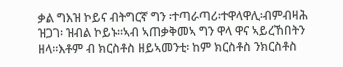ቃል ግእዝ ኮይና ብትግርኛ ግን ፡ተጣራጣሪ፡ተዋላዋሊ፡ብምብዛሕ ዝጋገ፡ ዝብል ኮይኑ።ኣብ ኣጠቃቅመኣ ግን ዋላ ዋና ኣይረኸበትን ዘላ።እቶም ብ ክርስቶስ ዘይኣመንቲ፡ ከም ክርስቶስ ንክርስቶስ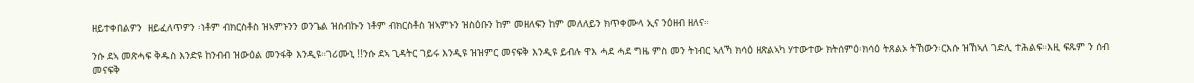ዘይተቀበልዎን  ዘይፈለጥዎን ፡ነቶም ብክርስቶስ ዝኣምኑንን ወንጌል ዝሰብኩን ነቶም ብክርስቶስ ዝኣምኑን ዝስዕቡን ከም መዘለፍን ከም መለለይን ክጥቀሙላ ኢና ንዕዘብ ዘለና።

ንሱ ደኣ መጽሓፍ ቅዱስ እንድዩ ከንብብ ዝውዕል መንፋቅ እንዲዩ።ገሪሙኒ !!ንሱ ደኣ ጊዳትር ገይሩ እንዲዩ ዝዝምር መናፍቅ እንዲዩ ይብሉ ዋእ ሓደ ሓደ ግዜ ምስ መን ትነብር ኣለኻ ክሳዕ ዘጽልኣካ ሃተውተው ክትሰምዕ፡ክሳዕ ትጸልኦ ትኸውን፡ርእሱ ዝኸኣለ ገድሊ ተሕልፍ።እዚ ፍጹም ን ሰብ መናፍቅ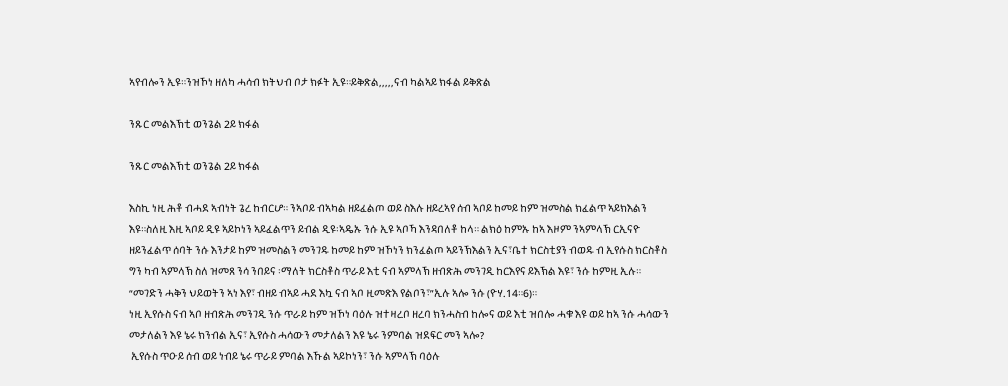ኣየብሎን ኢዩ።ንዝኾነ ዘለካ ሓሳብ ክትህብ ቦታ ክፉት ኢዩ።ይቅጽል,,,,,ናብ ካልኣይ ክፋል ይቅጽል

ንጹር መልእኽቲ ወንጌል 2ይ ክፋል

ንጹር መልእኽቲ ወንጌል 2ይ ክፋል

እስኪ ነዚ ሕቶ ብሓደ ኣብነት ጌረ ከብርሆ። ንኣቦይ ብኣካል ዘይፈልጦ ወይ ስእሉ ዘይረኣየ ሰብ ኣቦይ ከመይ ከም ዝመስል ክፈልጥ ኣይክእልን እዩ።ስለዚ እዚ ኣቦይ ዲዩ ኣይኮነን ኣይፈልጥን ይብል ዲዩ፡ኣዴኡ ንሱ ኢዩ ኣቦኻ እንዳበለቶ ከላ። ልክዕ ከምኡ ከኣ እዞም ንኣምላኽ ርኢናዮ ዘይንፈልጥ ሰባት ንሱ እንታይ ከም ዝመስልን መንገዱ ከመይ ከም ዝኾነን ክንፈልጦ ኣይንኽእልን ኢና፣ቤተ ክርስቲያን ብወዱ ብ ኢየሱስ ክርስቶስ ግን ካብ ኣምላኽ ስለ ዝመጸ ንሳ ንበይና ፡ማለት ክርስቶስ ጥራይ እቲ ናብ ኣምላኽ ዘብጽሕ መንገዲ ከርእየና ይእኽል እዩ፣ ንሱ ከምዚ ኢሉ። “መገድን ሓቅን ህይወትን ኣነ እየ፣ ብዘይ ብኣይ ሓደ እኳ ናብ ኣቦ ዚመጽእ የልቦን፣”ኢሉ ኣሎ ንሱ (ዮሃ.14።6)።
ነዚ ኢየሱስ ናብ ኣቦ ዘብጽሕ መንገዲ ንሱ ጥራይ ከም ዝኾነ ባዕሉ ዝተዛረቦ ዘረባ ክንሓስብ ከሎና ወይ እቲ ዝበሎ ሓቁ እዩ ወይ ከኣ ንሱ ሓሳውን መታለልን እዩ ኔሩ ክንብል ኢና፣ ኢየሱስ ሓሳውን መታለልን እዩ ኔሩ ንምባል ዝደፍር መን ኣሎ?
 ኢየሱስ ጥዑይ ሰብ ወይ ነብይ ኔሩ ጥራይ ምባል እኹል ኣይኮነን፣ ንሱ ኣምላኽ ባዕሉ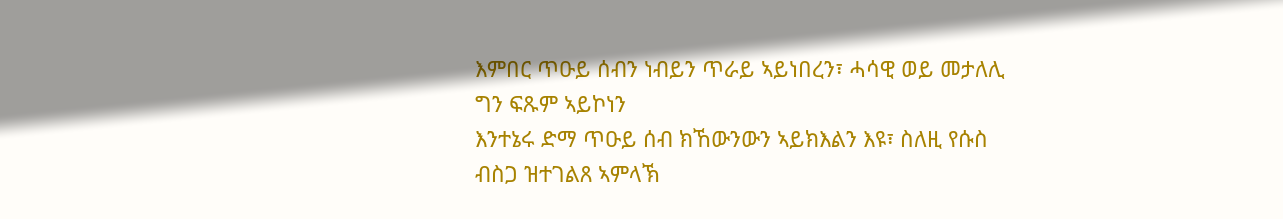እምበር ጥዑይ ሰብን ነብይን ጥራይ ኣይነበረን፣ ሓሳዊ ወይ መታለሊ ግን ፍጹም ኣይኮነን
እንተኔሩ ድማ ጥዑይ ሰብ ክኸውንውን ኣይክእልን እዩ፣ ስለዚ የሱስ ብስጋ ዝተገልጸ ኣምላኽ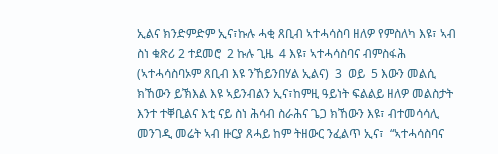ኢልና ክንድምድም ኢና፣ኩሉ ሓቂ ጸቢብ ኣተሓሳስባ ዘለዎ የምስለካ እዩ፣ ኣብ ስነ ቁጽሪ 2 ተደመሮ  2 ኩሉ ጊዜ  4 እዩ፣ ኣተሓሳስባና ብምስፋሕ (ኣተሓሳስባኦም ጸቢብ እዩ ንኸይንበሃል ኢልና)  3  ወይ  5 እውን መልሲ ክኸውን ይኽእል እዩ ኣይንብልን ኢና፣ከምዚ ዓይነት ፍልልይ ዘለዎ መልስታት እንተ ተቐቢልና እቲ ናይ ስነ ሕሳብ ስራሕና ጌጋ ክኸውን እዩ፣ ብተመሳሳሊ መንገዲ መሬት ኣብ ዙርያ ጸሓይ ከም ትዘውር ንፈልጥ ኢና፣  “ኣተሓሳስባና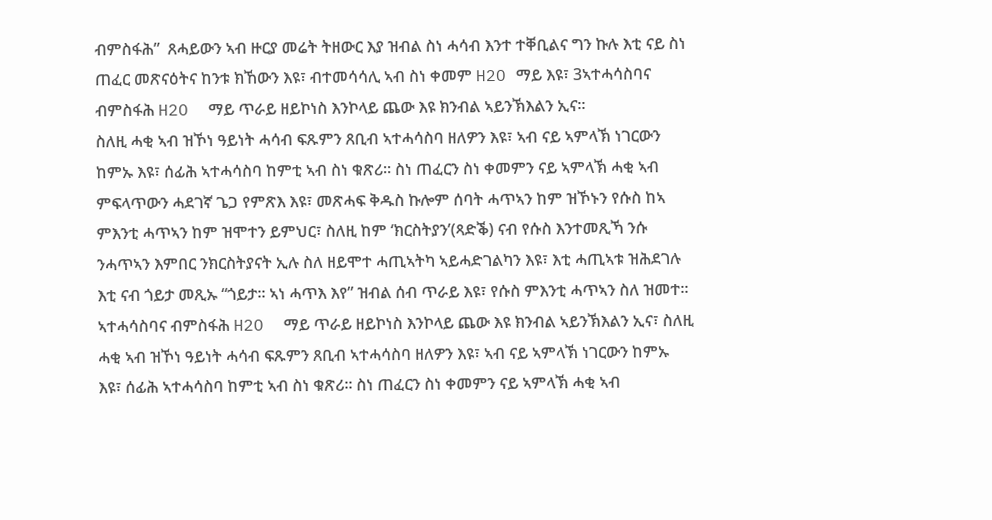ብምስፋሕ”  ጸሓይውን ኣብ ዙርያ መሬት ትዘውር እያ ዝብል ስነ ሓሳብ እንተ ተቐቢልና ግን ኩሉ እቲ ናይ ስነ ጠፈር መጽናዕትና ከንቱ ክኸውን እዩ፣ ብተመሳሳሊ ኣብ ስነ ቀመም H2O ማይ እዩ፣ 3ኣተሓሳስባና ብምስፋሕ H2O  ማይ ጥራይ ዘይኮነስ እንኮላይ ጨው እዩ ክንብል ኣይንኽእልን ኢና።
ስለዚ ሓቂ ኣብ ዝኾነ ዓይነት ሓሳብ ፍጹምን ጸቢብ ኣተሓሳስባ ዘለዎን እዩ፣ ኣብ ናይ ኣምላኽ ነገርውን ከምኡ እዩ፣ ሰፊሕ ኣተሓሳስባ ከምቲ ኣብ ስነ ቁጽሪ። ስነ ጠፈርን ስነ ቀመምን ናይ ኣምላኽ ሓቂ ኣብ ምፍላጥውን ሓደገኛ ጌጋ የምጽእ እዩ፣ መጽሓፍ ቅዱስ ኩሎም ሰባት ሓጥኣን ከም ዝኾኑን የሱስ ከኣ ምእንቲ ሓጥኣን ከም ዝሞተን ይምህር፣ ስለዚ ከም ‘ክርስትያን’(ጻድቕ) ናብ የሱስ እንተመጺኻ ንሱ ንሓጥኣን እምበር ንክርስትያናት ኢሉ ስለ ዘይሞተ ሓጢኣትካ ኣይሓድገልካን እዩ፣ እቲ ሓጢኣቱ ዝሕደገሉ እቲ ናብ ጎይታ መጺኡ “ጎይታ። ኣነ ሓጥእ እየ” ዝብል ሰብ ጥራይ እዩ፣ የሱስ ምእንቲ ሓጥኣን ስለ ዝመተ።
ኣተሓሳስባና ብምስፋሕ H2O  ማይ ጥራይ ዘይኮነስ እንኮላይ ጨው እዩ ክንብል ኣይንኽእልን ኢና፣ ስለዚ ሓቂ ኣብ ዝኾነ ዓይነት ሓሳብ ፍጹምን ጸቢብ ኣተሓሳስባ ዘለዎን እዩ፣ ኣብ ናይ ኣምላኽ ነገርውን ከምኡ እዩ፣ ሰፊሕ ኣተሓሳስባ ከምቲ ኣብ ስነ ቁጽሪ። ስነ ጠፈርን ስነ ቀመምን ናይ ኣምላኽ ሓቂ ኣብ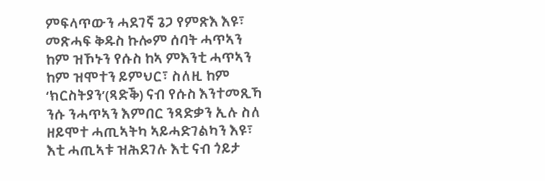ምፍላጥውን ሓደገኛ ጌጋ የምጽእ እዩ፣ መጽሓፍ ቅዱስ ኩሎም ሰባት ሓጥኣን ከም ዝኾኑን የሱስ ከኣ ምእንቲ ሓጥኣን ከም ዝሞተን ይምህር፣ ስለዚ ከም ‘ክርስትያን’(ጻድቕ) ናብ የሱስ እንተመጺኻ ንሱ ንሓጥኣን እምበር ንጻድቃን ኢሉ ስለ ዘይሞተ ሓጢኣትካ ኣይሓድገልካን እዩ፣ እቲ ሓጢኣቱ ዝሕደገሉ እቲ ናብ ጎይታ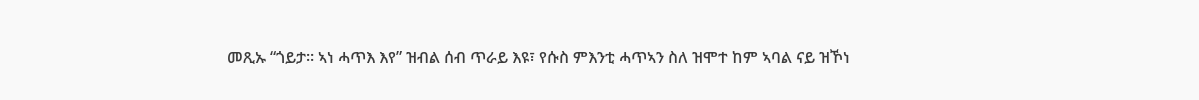መጺኡ “ጎይታ። ኣነ ሓጥእ እየ” ዝብል ሰብ ጥራይ እዩ፣ የሱስ ምእንቲ ሓጥኣን ስለ ዝሞተ ከም ኣባል ናይ ዝኾነ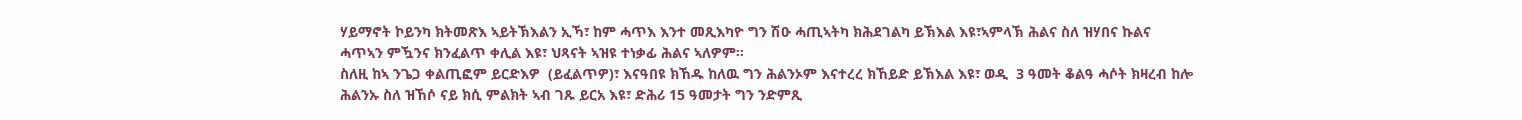ሃይማኖት ኮይንካ ክትመጽእ ኣይትኽእልን ኢኻ፣ ከም ሓጥእ እንተ መጺእካዮ ግን ሽዑ ሓጢኣትካ ክሕደገልካ ይኽእል እዩ፣ኣምላኽ ሕልና ስለ ዝሃበና ኩልና ሓጥኣን ምዃንና ክንፈልጥ ቀሊል እዩ፣ ህጻናት ኣዝዩ ተነቃፊ ሕልና ኣለዎም።
ስለዚ ከኣ ንጌጋ ቀልጢፎም ይርድእዎ  (ይፈልጥዎ)፣ እናዓበዩ ክኸዱ ከለዉ ግን ሕልንኦም እናተረረ ክኸይድ ይኽእል እዩ፣ ወዲ  3 ዓመት ቆልዓ ሓሶት ክዛረብ ከሎ ሕልንኡ ስለ ዝኸሶ ናይ ክሲ ምልክት ኣብ ገጹ ይርአ እዩ፣ ድሕሪ 15 ዓመታት ግን ንድምጺ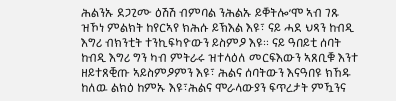ሕልንኡ ደጋጊሙ ዕሽሽ ብምባል ንሕልኡ ይቐትሎ’ሞ ኣብ ገጹ ዝኾነ ምልክት ከየርኣየ ክሕሱ ይኽእል እዩ፣ ናይ ሓደ ህጻን ከብዲ እግሪ ብክንቲት ተንኪፍካዮውን ይስምዖ እዩ። ናይ ዓበይቲ ሰባት ከብዲ እግሪ ግን ካብ ምትራሩ ዝተላዕለ መርፍእውን ኣጸቢቑ እንተ ዘይተጸቒጡ ኣይስምዖምን እዩ፣ ሕልና ሰባትውን እናዓበዩ ክኸዱ ከለዉ ልክዕ ከምኡ እዩ፣ሕልና ሞራላውያን ፍጥረታት ምዃንና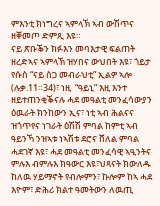ምእንቲ ክነግረና ኣምላኽ ኣብ ውሽጥና ዘቐመጦ ድምጺ እዩ።
ናይ ጽቡቕን ክፉእን መባእታዊ ፍልጠት ዘረድኣና ኣምላኽ ዝሃበና ውህበት እዩ፣ ጎይታ የሱስ “ናይ ስጋ መብራህቲ” ኢልዎ ኣሎ  (ሉቃ.11።34)፣ ነዚ  “ዓይኒ” እዚ እንተ ዘይተጠንቂቕናሉ ሓደ መዓልቲ መንፈሳውያን ዕዉራት ክንከውን ኢና፣ ነቲ ኣብ ሕልናና ዝጎጥየና ነገራት ዕሽሽ ምባል ከምቲ ኣብ ዓይንኻ ንዝኣቱ ነኣሽቱ ደሮና ሸለል ምባል ሓደገኛ እዩ፣ ሓደ መዓልቲ መንፈሳዊ ኣዒንትና ምሉእ ብምሉእ ክዓውር እዩ፣ህጻናት ክውለዱ ከለዉ ሃይማኖት የብሎምን፣ ኩሎም ከኣ ሓደ እዮም፣ ድሕሪ ክልተ ዓመትውን ለዉጢ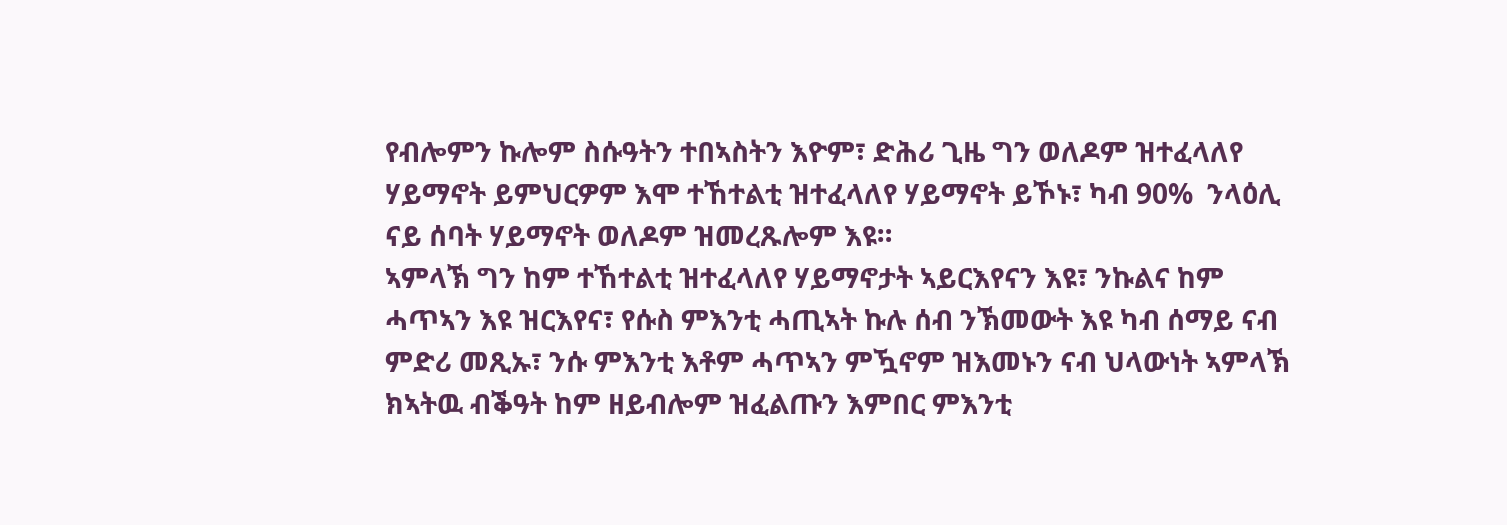የብሎምን ኩሎም ስሱዓትን ተበኣስትን እዮም፣ ድሕሪ ጊዜ ግን ወለዶም ዝተፈላለየ ሃይማኖት ይምህርዎም እሞ ተኸተልቲ ዝተፈላለየ ሃይማኖት ይኾኑ፣ ካብ 90%  ንላዕሊ ናይ ሰባት ሃይማኖት ወለዶም ዝመረጹሎም እዩ።
ኣምላኽ ግን ከም ተኸተልቲ ዝተፈላለየ ሃይማኖታት ኣይርእየናን እዩ፣ ንኩልና ከም ሓጥኣን እዩ ዝርእየና፣ የሱስ ምእንቲ ሓጢኣት ኩሉ ሰብ ንኽመውት እዩ ካብ ሰማይ ናብ ምድሪ መጺኡ፣ ንሱ ምእንቲ እቶም ሓጥኣን ምዃኖም ዝእመኑን ናብ ህላውነት ኣምላኽ ክኣትዉ ብቕዓት ከም ዘይብሎም ዝፈልጡን እምበር ምእንቲ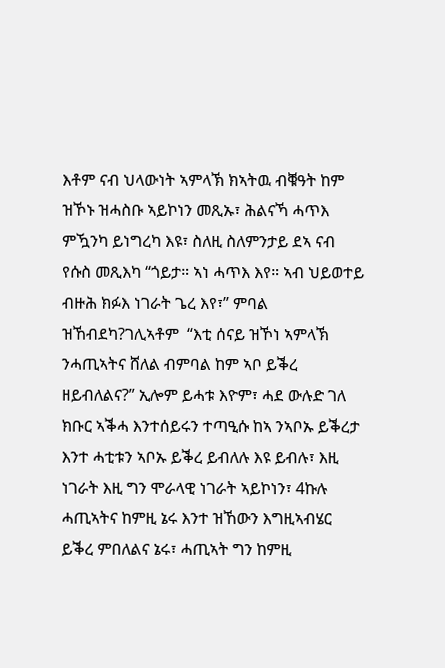እቶም ናብ ህላውነት ኣምላኽ ክኣትዉ ብቑዓት ከም ዝኾኑ ዝሓስቡ ኣይኮነን መጺኡ፣ ሕልናኻ ሓጥእ ምዃንካ ይነግረካ እዩ፣ ስለዚ ስለምንታይ ደኣ ናብ የሱስ መጺእካ “ጎይታ። ኣነ ሓጥእ እየ። ኣብ ህይወተይ ብዙሕ ክፉእ ነገራት ጌረ እየ፣” ምባል ዝኸብደካ?ገሊኣቶም  “እቲ ሰናይ ዝኾነ ኣምላኽ ንሓጢኣትና ሸለል ብምባል ከም ኣቦ ይቕረ ዘይብለልና?” ኢሎም ይሓቱ እዮም፣ ሓደ ውሉድ ገለ ክቡር ኣቕሓ እንተሰይሩን ተጣዒሱ ከኣ ንኣቦኡ ይቕረታ እንተ ሓቲቱን ኣቦኡ ይቕረ ይብለሉ እዩ ይብሉ፣ እዚ ነገራት እዚ ግን ሞራላዊ ነገራት ኣይኮነን፣ 4ኩሉ ሓጢኣትና ከምዚ ኔሩ እንተ ዝኸውን እግዚኣብሄር ይቕረ ምበለልና ኔሩ፣ ሓጢኣት ግን ከምዚ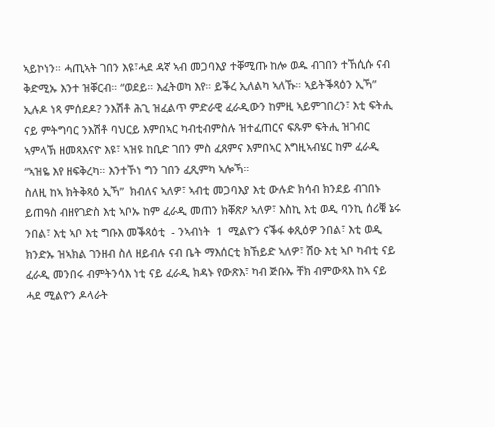ኣይኮነን። ሓጢኣት ገበን እዩ፣ሓደ ዳኛ ኣብ መጋባእያ ተቐሚጡ ከሎ ወዱ ብገበን ተኸሲሱ ናብ ቅድሚኡ እንተ ዝቐርብ። “ወደይ። እፈትወካ እየ። ይቕረ ኢለልካ ኣለኹ። ኣይትቕጻዕን ኢኻ” ኢሉዶ ነጻ ምሰደዶ? ንእሽቶ ሕጊ ዝፈልጥ ምድራዊ ፈራዲውን ከምዚ ኣይምገበረን፣ እቲ ፍትሒ ናይ ምትግባር ንእሽቶ ባህርይ እምበኣር ካብቲብምስሉ ዝተፈጠርና ፍጹም ፍትሒ ዝገብር ኣምላኽ ዘመጻእናዮ እዩ፣ ኣዝዩ ከቢድ ገበን ምስ ፈጸምና እምበኣር እግዚኣብሄር ከም ፈራዲ “ኣዝዬ እየ ዘፍቅረካ። እንተኾነ ግን ገበን ፈጺምካ ኣሎኻ።
ስለዚ ከኣ ክትቅጻዕ ኢኻ”  ክብለና ኣለዎ፣ ኣብቲ መጋባእያ እቲ ውሉድ ክሳብ ክንደይ ብገበኑ ይጠዓስ ብዘየገድስ እቲ ኣቦኡ ከም ፈራዲ መጠን ክቐጽዖ ኣለዎ፣ እስኪ እቲ ወዲ ባንኪ ሰሪቑ ኔሩ ንበል፣ እቲ ኣቦ እቲ ግቡእ መቕጻዕቲ  - ንኣብነት  1  ሚልዮን ናቕፋ ቀጺዕዎ ንበል፣ እቲ ወዲ ክንድኡ ዝኣክል ገንዘብ ስለ ዘይብሉ ናብ ቤት ማእሰርቲ ክኸይድ ኣለዎ፣ ሽዑ እቲ ኣቦ ካብቲ ናይ ፈራዲ መንበሩ ብምትንሳእ ነቲ ናይ ፈራዲ ክዳኑ የውጽእ፣ ካብ ጅቡኡ ቸክ ብምውጻእ ከኣ ናይ ሓደ ሚልዮን ዶላራት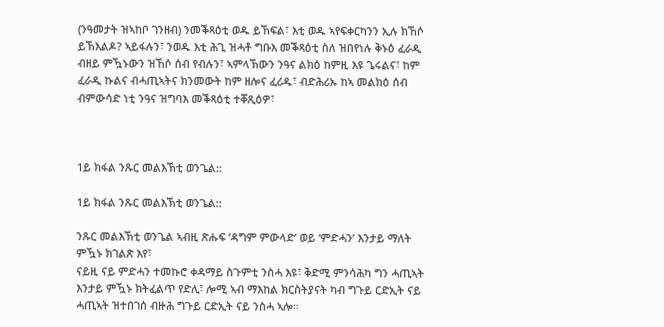(ንዓመታት ዝኣከቦ ገንዘብ) ንመቕጻዕቲ ወዱ ይኸፍል፣ እቲ ወዱ ኣየፍቀርካንን ኢሉ ክኸሶ ይኽእልዶ? ኣይፋሉን፣ ንወዱ እቲ ሕጊ ዝሓቶ ግቡእ መቕጻዕቲ ስለ ዝበየነሉ ቅኑዕ ፈራዲ ብዘይ ምዃኑውን ዝኸሶ ሰብ የብሉን፣ ኣምላኽውን ንዓና ልክዕ ከምዚ እዩ ጌሩልና፣ ከም ፈራዲ ኩልና ብሓጢኣትና ክንመውት ከም ዘሎና ፈሪዱ፣ ብድሕሪኡ ከኣ መልክዕ ሰብ ብምውሳድ ነቲ ንዓና ዝግባእ መቕጻዕቲ ተቐጺዕዎ፣



1ይ ክፋል ንጹር መልእኽቲ ወንጌል::

1ይ ክፋል ንጹር መልእኽቲ ወንጌል::

ንጹር መልእኽቲ ወንጌል ኣብዚ ጽሑፍ ‘ዳግም ምውላድ’ ወይ ‘ምድሓን’ እንታይ ማለት ምዃኑ ክገልጽ እየ፣
ናይዚ ናይ ምድሓን ተመኩሮ ቀዳማይ ስጉምቲ ንስሓ እዩ፣ ቅድሚ ምንሳሕካ ግን ሓጢኣት እንታይ ምዃኑ ክትፈልጥ የድሊ፣ ሎሚ ኣብ ማእከል ክርስትያናት ካብ ግጉይ ርድኢት ናይ ሓጢኣት ዝተበገሰ ብዙሕ ግጉይ ርድኢት ናይ ንስሓ ኣሎ።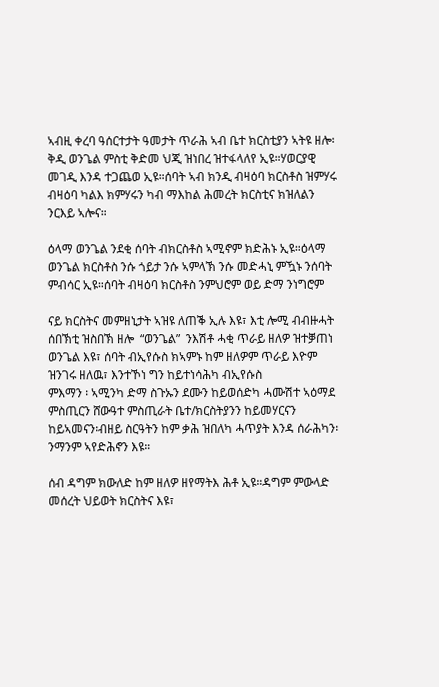ኣብዚ ቀረባ ዓሰርተታት ዓመታት ጥራሕ ኣብ ቤተ ክርስቲያን ኣትዩ ዘሎ፡ቅዲ ወንጌል ምስቲ ቅድመ ህጂ ዝነበረ ዝተፋላለየ ኢዩ።ሃወርያዊ መገዲ እንዳ ተጋጨወ ኢዩ።ሰባት ኣብ ክንዲ ብዛዕባ ክርስቶስ ዝምሃሩ ብዛዕባ ካልእ ክምሃሩን ካብ ማእከል ሕመረት ክርስቲና ክዝለልን ንርእይ ኣሎና።

ዕላማ ወንጌል ንደቂ ሰባት ብክርስቶስ ኣሚኖም ክድሕኑ ኢዩ።ዕላማ ወንጌል ክርስቶስ ንሱ ጎይታ ንሱ ኣምላኽ ንሱ መድሓኒ ምዃኑ ንሰባት ምብሳር ኢዩ።ሰባት ብዛዕባ ክርስቶስ ንምህሮም ወይ ድማ ንነግሮም

ናይ ክርስትና መምዘኒታት ኣዝዩ ለጠቕ ኢሉ እዩ፣ እቲ ሎሚ ብብዙሓት ሰበኽቲ ዝስበኽ ዘሎ  “ወንጌል”  ንእሽቶ ሓቂ ጥራይ ዘለዎ ዝተቓጠነ ወንጌል እዩ፣ ሰባት ብኢየሱስ ክኣምኑ ከም ዘለዎም ጥራይ እዮም ዝንገሩ ዘለዉ፣ እንተኾነ ግን ከይተነሳሕካ ብኢየሱስ
ምእማን ፡ ኣሚንካ ድማ ስጉኡን ደሙን ከይወሰድካ ሓሙሽተ ኣዕማደ ምስጢርን ሸውዓተ ምስጢራት ቤተ/ክርስትያንን ከይመሃርናን ከይኣመናን፡ብዘይ ስርዓትን ከም ቃሕ ዝበለካ ሓጥያት እንዳ ሰራሕካን፡ንማንም ኣየድሕኖን እዩ።

ሰብ ዳግም ክውለድ ከም ዘለዎ ዘየማትእ ሕቶ ኢዩ።ዳግም ምውላድ መሰረት ህይወት ክርስትና እዩ፣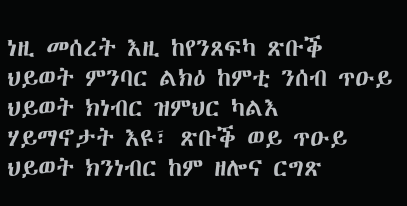ነዚ መሰረት እዚ ከየንጸፍካ ጽቡቕ ህይወት ምንባር ልክዕ ከምቲ ንሰብ ጥዑይ ህይወት ክነብር ዝምህር ካልእ ሃይማኖታት እዩ፣ ጽቡቕ ወይ ጥዑይ ህይወት ክንነብር ከም ዘሎና ርግጽ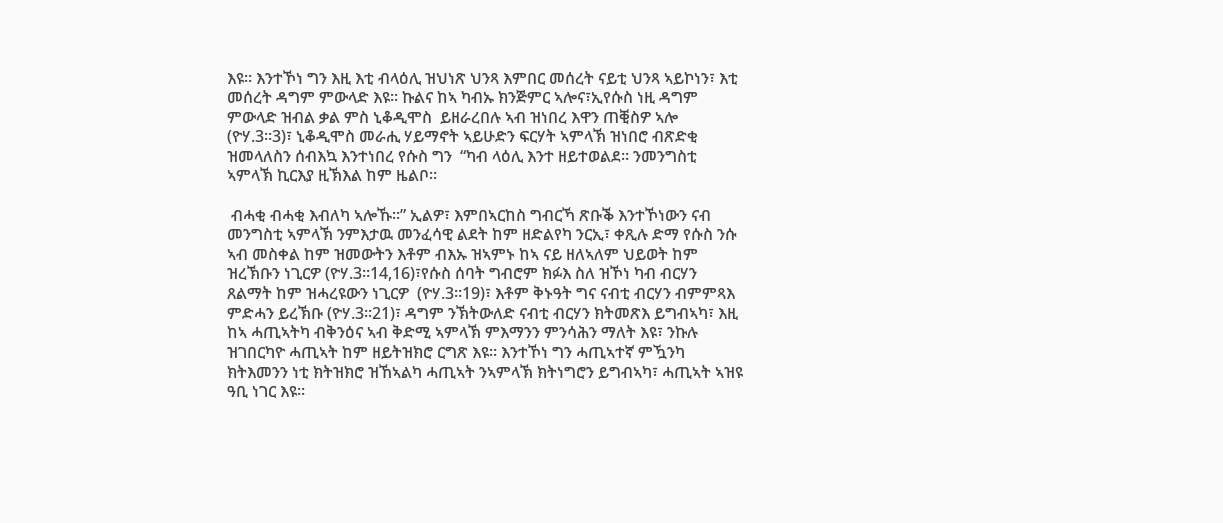እዩ። እንተኾነ ግን እዚ እቲ ብላዕሊ ዝህነጽ ህንጻ እምበር መሰረት ናይቲ ህንጻ ኣይኮነን፣ እቲ መሰረት ዳግም ምውላድ እዩ። ኩልና ከኣ ካብኡ ክንጅምር ኣሎና፣ኢየሱስ ነዚ ዳግም ምውላድ ዝብል ቃል ምስ ኒቆዲሞስ  ይዘራረበሉ ኣብ ዝነበረ እዋን ጠቒስዎ ኣሎ (ዮሃ.3።3)፣ ኒቆዲሞስ መራሒ ሃይማኖት ኣይሁድን ፍርሃት ኣምላኽ ዝነበሮ ብጽድቂ ዝመላለስን ሰብእኳ እንተነበረ የሱስ ግን  “ካብ ላዕሊ እንተ ዘይተወልደ። ንመንግስቲ ኣምላኽ ኪርእያ ዚኽእል ከም ዜልቦ።

 ብሓቂ ብሓቂ እብለካ ኣሎኹ።” ኢልዎ፣ እምበኣርከስ ግብርኻ ጽቡቕ እንተኾነውን ናብ መንግስቲ ኣምላኽ ንምእታዉ መንፈሳዊ ልደት ከም ዘድልየካ ንርኢ፣ ቀጺሉ ድማ የሱስ ንሱ ኣብ መስቀል ከም ዝመውትን እቶም ብእኡ ዝኣምኑ ከኣ ናይ ዘለኣለም ህይወት ከም ዝረኽቡን ነጊርዎ (ዮሃ.3።14,16)፣የሱስ ሰባት ግብሮም ክፉእ ስለ ዝኾነ ካብ ብርሃን ጸልማት ከም ዝሓረዩውን ነጊርዎ  (ዮሃ.3።19)፣ እቶም ቅኑዓት ግና ናብቲ ብርሃን ብምምጻእ ምድሓን ይረኽቡ (ዮሃ.3።21)፣ ዳግም ንኽትውለድ ናብቲ ብርሃን ክትመጽእ ይግብኣካ፣ እዚ ከኣ ሓጢኣትካ ብቅንዕና ኣብ ቅድሚ ኣምላኽ ምእማንን ምንሳሕን ማለት እዩ፣ ንኩሉ ዝገበርካዮ ሓጢኣት ከም ዘይትዝክሮ ርግጽ እዩ። እንተኾነ ግን ሓጢኣተኛ ምዃንካ ክትእመንን ነቲ ክትዝክሮ ዝኸኣልካ ሓጢኣት ንኣምላኽ ክትነግሮን ይግብኣካ፣ ሓጢኣት ኣዝዩ ዓቢ ነገር እዩ።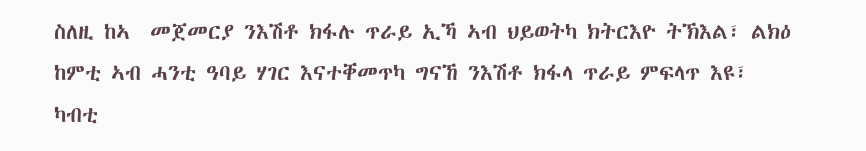ስለዚ ከኣ  መጀመርያ ንእሽቶ ክፋሉ ጥራይ ኢኻ ኣብ ህይወትካ ክትርእዮ ትኽእል፣ ልክዕ ከምቲ ኣብ ሓንቲ ዓባይ ሃገር እናተቐመጥካ ግናኸ ንእሽቶ ክፋላ ጥራይ ምፍላጥ እዩ፣ ካብቲ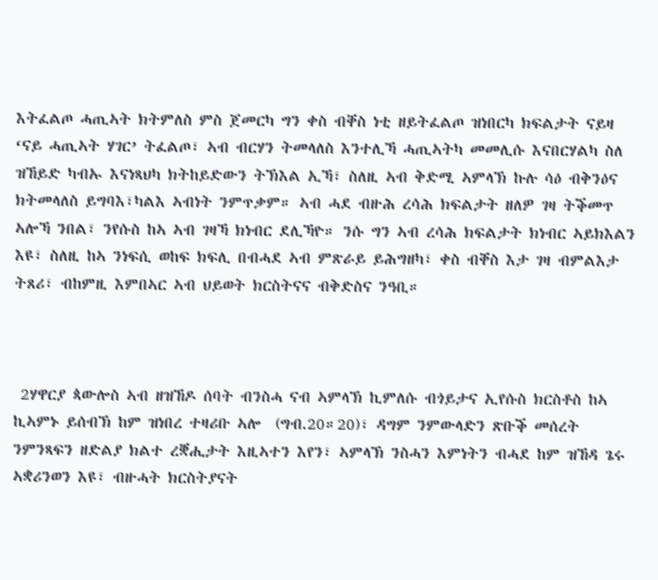እትፈልጦ ሓጢኣት ክትምለስ ምስ ጀመርካ ግን ቀስ ብቐስ ነቲ ዘይትፈልጦ ዝነበርካ ክፍልታት ናይዛ ‘ናይ ሓጢኣት ሃገር’ ትፈልጦ፣ ኣብ ብርሃን ትመላለስ እንተሊኻ ሓጢኣትካ መመሊሱ እናበርሃልካ ስለ ዝኸይድ ካብኡ እናነጻህካ ክትከይድውን ትኽእል ኢኻ፣ ስለዚ ኣብ ቅድሚ ኣምላኽ ኩሉ ሳዕ ብቅንዕና ክትመላለስ ይግባእ፣ካልእ ኣብነት ንምጥቃም። ኣብ ሓደ ብዙሕ ረሳሕ ክፍልታት ዘለዎ ገዛ ትቕመጥ ኣሎኻ ንበል፣ ንየሱስ ከኣ ኣብ ገዛኻ ክነብር ደሊኻዮ። ንሱ ግን ኣብ ረሳሕ ክፍልታት ክነብር ኣይክእልን እዩ፣ ስለዚ ከኣ ንነፍሲ ወከፍ ክፍሊ በብሓደ ኣብ ምጽራይ ይሕግዘካ፣ ቀስ ብቐስ እታ ገዛ ብምልእታ ትጸሪ፣ ብከምዚ እምበኣር ኣብ ህይወት ክርስትናና ብቅድስና ንዓቢ።



 2ሃዋርያ ጳውሎስ ኣብ ዘዝኸዶ ሰባት ብንስሓ ናብ ኣምላኽ ኪምለሱ ብጎይታና ኢየሱስ ክርስቶስ ከኣ ኪኣምኑ ይሰብኽ ከም ዝነበረ ተዛሪቡ ኣሎ  (ግብ.20።20)፣ ዳግም ንምውላድን ጽቡቕ መሰረት ንምንጻፍን ዘድልያ ክልተ ረቛሒታት እዚኣተን እየን፣ ኣምላኽ ንስሓን እምነትን ብሓደ ከም ዝኸዳ ጌሩ ኣቋሪንወን እዩ፣ ብዙሓት ክርስትያናት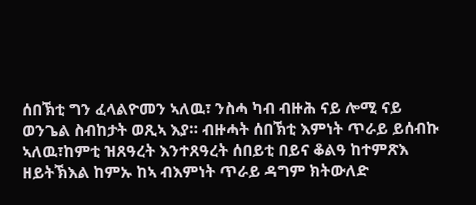ሰበኽቲ ግን ፈላልዮመን ኣለዉ፣ ንስሓ ካብ ብዙሕ ናይ ሎሚ ናይ ወንጌል ስብከታት ወጺኣ እያ። ብዙሓት ሰበኽቲ እምነት ጥራይ ይሰብኩ ኣለዉ፣ከምቲ ዝጸዓረት እንተጸዓረት ሰበይቲ በይና ቆልዓ ከተምጽእ ዘይትኽእል ከምኡ ከኣ ብእምነት ጥራይ ዳግም ክትውለድ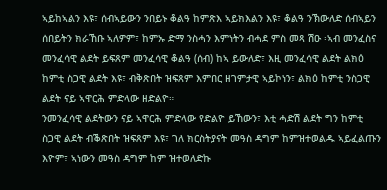ኣይከኣልን እዩ፣ ሰብኣይውን ንበይኑ ቆልዓ ከምጽእ ኣይክእልን እዩ፣ ቆልዓ ንኽውለድ ሰብኣይን ሰበይትን ክራኸቡ ኣለዎም፣ ከምኡ ድማ ንስሓን እምነትን ብሓደ ምስ መጻ ሽዑ ፡ኣብ መንፈስና መንፈሳዊ ልደት ይፍጸም መንፈሳዊ ቆልዓ (ሰብ) ከኣ ይውለድ፣ እዚ መንፈሳዊ ልደት ልክዕ ከምቲ ስጋዊ ልደት እዩ፣ ብቅጽበት ዝፍጸም እምበር ዘገምታዊ ኣይኮነን፣ ልክዕ ከምቲ ንስጋዊ ልደት ናይ ኣዋርሕ ምድላው ዘድልዮ።
ንመንፈሳዊ ልደትውን ናይ ኣዋርሕ ምድላው የድልዮ ይኸውን፣ እቲ ሓድሽ ልደት ግን ከምቲ ስጋዊ ልደት ብቕጽበት ዝፍጸም እዩ፣ ገለ ክርስትያናት መዓስ ዳግም ከምዝተወልዱ ኣይፈልጡን እዮም፣ ኣነውን መዓስ ዳግም ከም ዝተወለድኩ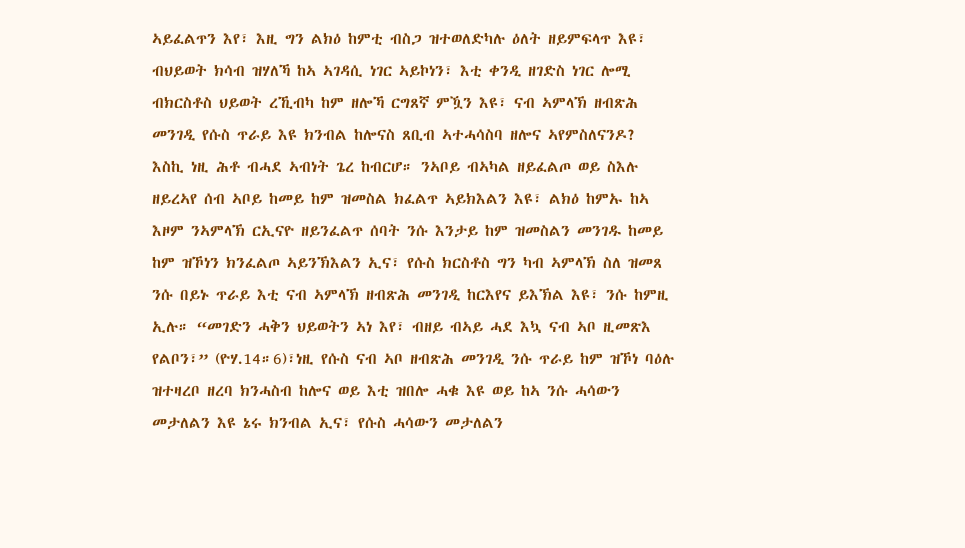ኣይፈልጥን እየ፣ እዚ ግን ልክዕ ከምቲ ብስጋ ዝተወለድካሉ ዕለት ዘይምፍላጥ እዩ፣ ብህይወት ክሳብ ዝሃለኻ ከኣ ኣገዳሲ ነገር ኣይኮነን፣ እቲ ቀንዲ ዘገድስ ነገር ሎሚ ብክርስቶስ ህይወት ረኺብካ ከም ዘሎኻ ርግጸኛ ምዃን እዩ፣ ናብ ኣምላኽ ዘብጽሕ መንገዲ የሱስ ጥራይ እዩ ክንብል ከሎናስ ጸቢብ ኣተሓሳስባ ዘሎና ኣየምስለናንዶ?
እስኪ ነዚ ሕቶ ብሓደ ኣብነት ጌረ ከብርሆ። ንኣቦይ ብኣካል ዘይፈልጦ ወይ ስእሉ ዘይረኣየ ሰብ ኣቦይ ከመይ ከም ዝመስል ክፈልጥ ኣይክእልን እዩ፣ ልክዕ ከምኡ ከኣ እዞም ንኣምላኽ ርኢናዮ ዘይንፈልጥ ሰባት ንሱ እንታይ ከም ዝመስልን መንገዱ ከመይ ከም ዝኾነን ክንፈልጦ ኣይንኽእልን ኢና፣ የሱስ ክርስቶስ ግን ካብ ኣምላኽ ስለ ዝመጸ ንሱ በይኑ ጥራይ እቲ ናብ ኣምላኽ ዘብጽሕ መንገዲ ከርእየና ይእኽል እዩ፣ ንሱ ከምዚ ኢሉ። “መገድን ሓቅን ህይወትን ኣነ እየ፣ ብዘይ ብኣይ ሓደ እኳ ናብ ኣቦ ዚመጽእ የልቦን፣” (ዮሃ.14።6)፣ነዚ የሱስ ናብ ኣቦ ዘብጽሕ መንገዲ ንሱ ጥራይ ከም ዝኾነ ባዕሉ ዝተዛረቦ ዘረባ ክንሓስብ ከሎና ወይ እቲ ዝበሎ ሓቁ እዩ ወይ ከኣ ንሱ ሓሳውን መታለልን እዩ ኔሩ ክንብል ኢና፣ የሱስ ሓሳውን መታለልን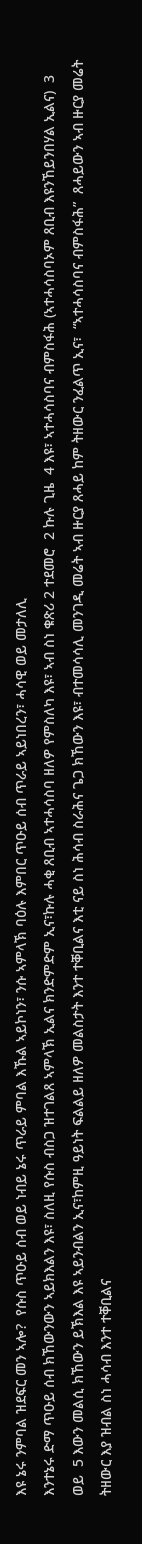እዩ ኔሩ ንምባል ዝደፍር መን ኣሎ?  የሱስ ጥዑይ ሰብ ወይ ነብይ ኔሩ ጥራይ ምባል እኹል ኣይኮነን፣ ንሱ ኣምላኽ ባዕሉ እምበር ጥዑይ ሰብ ጥራይ ኣይነበረን፣ ሓሳዊ ወይ መታለሊ
እንተኔሩ ድማ ጥዑይ ሰብ ክኸውንውን ኣይክእልን እዩ፣ ስለዚ የሱስ ብስጋ ዝተገልጸ ኣምላኽ ኢልና ክንድምድም ኢና፣ኩሉ ሓቂ ጸቢብ ኣተሓሳስባ ዘለዎ የምስለካ እዩ፣ ኣብ ስነ ቁጽሪ 2 ተደመሮ  2 ኩሉ ጊዜ  4 እዩ፣ ኣተሓሳስባና ብምስፋሕ (ኣተሓሳስባኦም ጸቢብ እዩንኸይንበሃል ኢልና)  3  ወይ  5 እውን መልሲ ክኸውን ይኽእል እዩ ኣይንብልን ኢና፣ከምዚ ዓይነት ፍልልይ ዘለዎ መልስታት እንተ ተቐቢልና እቲ ናይ ስነ ሕሳብ ስራሕና ጌጋ ክኸውን እዩ፣ ብተመሳሳሊ መንገዲ መሬት ኣብ ዙርያ ጸሓይ ከም ትዘውር ንፈልጥ ኢና፣  “ኣተሓሳስባና ብምስፋሕ”  ጸሓይውን ኣብ ዙርያ መሬት ትዘውር እያ ዝብል ስነ ሓሳብ እንተ ተቐቢልና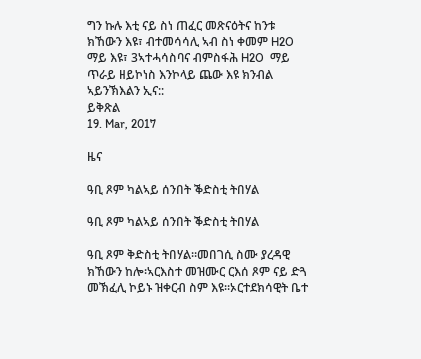ግን ኩሉ እቲ ናይ ስነ ጠፈር መጽናዕትና ከንቱ ክኸውን እዩ፣ ብተመሳሳሊ ኣብ ስነ ቀመም H2O ማይ እዩ፣ 3ኣተሓሳስባና ብምስፋሕ H2O  ማይ ጥራይ ዘይኮነስ እንኮላይ ጨው እዩ ክንብል ኣይንኽእልን ኢና::
ይቅጽል
19. Mar, 2017

ዜና

ዓቢ ጾም ካልኣይ ሰንበት ቕድስቲ ትበሃል

ዓቢ ጾም ካልኣይ ሰንበት ቕድስቲ ትበሃል

ዓቢ ጾም ቅድስቲ ትበሃል።መበገሲ ስሙ ያረዳዊ ክኸውን ከሎ፡ኣርእስተ መዝሙር ርእሰ ጾም ናይ ድጓ መኽፈሊ ኮይኑ ዝቀርብ ስም እዩ።ኦርተደክሳዊት ቤተ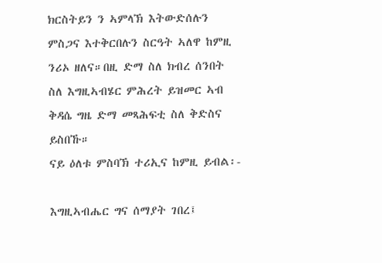ክርስትይን ን ኣምላኽ እትውድሰሉን ምስጋና እተቅርበሉን ስርዓት ኣለዋ ከምዚ ንሪኦ ዘለና።በዚ ድማ ስለ ክብረ ሰንበት ስለ እግዚኣብሄር ምሕረት ይዝመር ኣብ ቅዳሴ ግዜ ድማ መጻሕፍቲ ስለ ቅድስና ይስበኹ።
ናይ ዕለቱ ምስባኽ ተሪኢና ከምዚ ይብል፡-

እግዚኣብሔር ግና ሰማያት ገበረ፤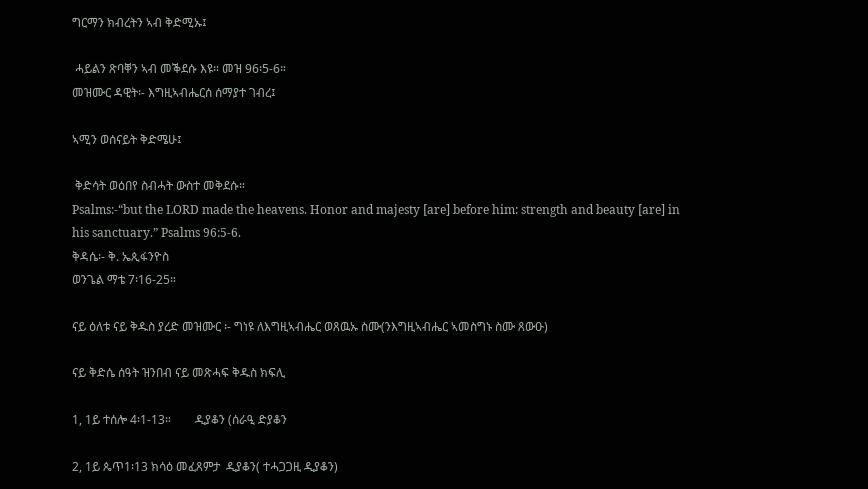ግርማን ክብረትን ኣብ ቅድሚኡ፤

 ሓይልን ጽባቐን ኣብ መቕደሱ እዩ። መዝ 96፡5-6።
መዝሙር ዳዊት፡- እግዚኣብሔርሰ ሰማያተ ገብረ፤

ኣሚን ወሰናይት ቅድሜሁ፤

 ቅድሳት ወዕበየ ስብሓት ውስተ መቅደሱ።
Psalms:-“but the LORD made the heavens. Honor and majesty [are] before him: strength and beauty [are] in his sanctuary.” Psalms 96:5-6.
ቅዳሴ፡- ቅ. ኤጲፋንዮስ
ወንጌል ማቴ 7፡16-25።

ናይ ዕለቱ ናይ ቅዱስ ያረድ መዝሙር ፡- ግነዩ ለእግዚኣብሔር ወጸዉኡ ስሙ(ንእግዚኣብሔር ኣመስግኑ ስሙ ጸውዑ)

ናይ ቅድሴ ሰዓት ዝንበብ ናይ መጽሓፍ ቅዱስ ክፍሊ

1, 1ይ ተሰሎ 4፡1-13።        ዲያቆን (ሰራዒ ድያቆን

2, 1ይ ጴጥ1፡13 ክሳዕ መፈጸምታ  ዲያቆን( ተሓጋጋዚ ዲያቆን)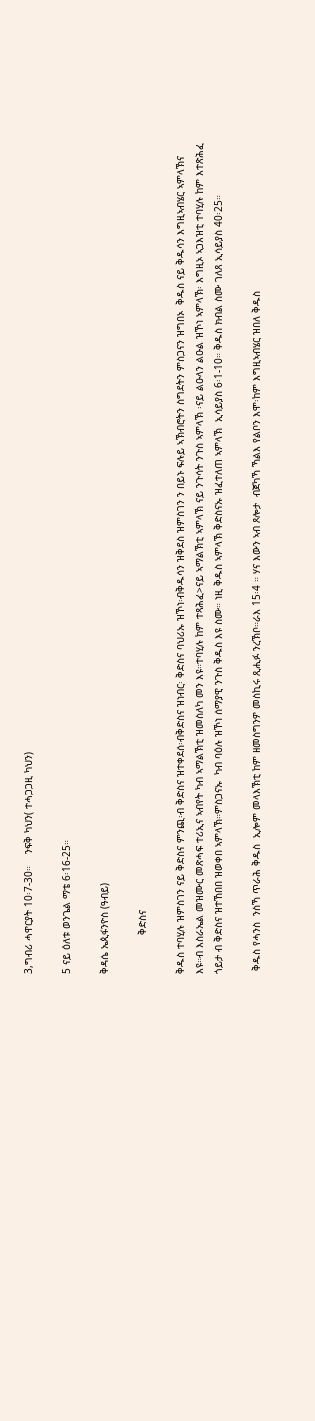3,ግብሪ ሓዋርያት 10፡7-30።    ንፍቅ ካህን( ተሓጋጋዚ ካህን)

5 ናይ ዕለቱ ወንጌል ማቴ 6፡16-25።

ቅዳሴ ኤጲፋንዮስ (ዓብይ)

             ቅድስና

ቅዱስ ተባሂሉ ዝምስገን ናይ ቅድስና ምንጪ፡ብ ቅድስና ዝተቀደሰ፡ብቅድስና ዝነብር፡ ቅድስና ባህሪኡ ዝኾነ፡ብቅዱሳን ዝቅደስ ዝምስገን ን በይኑ ፍሉይ ኣኽብሮትን ስግደትን ምስጋናን ዝግበኦ  ቅዱስ ናይ ቅዱሳን እግዚኣብሄር ኣምላኽና እዩ።ብ እስራኤል መዝሙር መጽሓፍ ተሪኢና ኣብየት ካብ ኣማልኽቲ ዝመስለካ መን እዩ።ተባሂሉ ከም ተጻሕፈ>ናይ ኣማልኽቲ ኣምላኽ ናይ ንጉሳት ንጉስ ኣምላኽ ፡ናይ ልዑላን ልዑል ዝኾነ ኣምላኽ፡ እግዚኦ ኣጋእዝቲ ተባሂሉ ከም እተጽሕፈ ጎይታ ብ ቅድስና ዝተኸበበ ዝወቀበ ኣምላኽ።ምስጋናኡ  ካብ ባዕሉ ዝኾነ ሰማያዊ ንጉስ ቅዱስ እዩ ስሙ። ነዚ ቅዱስ ኣምላኽ ቅድስናኡ ዝፈተለጠ ኣምላኽ  ኢሳይያስ 6፡1-10። ቅዱስ ክብል ስሙ ገለጸ ኢሳይያስ 40፡25።

 ቅዱስ የሓንስ  ንስኻ ጥራሕ ቅዱስ  ኢሎም መላእኽቲ ከም ዘመስግንዎ መስኪሩ ጺሒፉ ንረኽቦ።ራእ 15፡4 ። ሃና እውን ኣብ ጾሎታ  ብጀካኻ ኻልእ የልቦን እሞ፡ከም እግዚኣብሄር ዝበለ ቅዱስ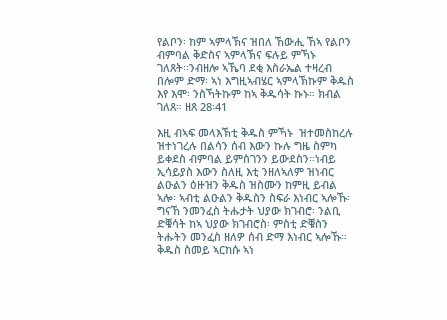የልቦን፡ ከም ኣምላኽና ዝበለ ኸውሒ ኸኣ የልቦን ብምባል ቅድስና ኣምላኽና ፍሉይ ምኻኑ ገለጸት።ንብዘሎ ኣኼባ ደቂ እስራኤል ተዛረብ በሎም ድማ፡ ኣነ እግዚኣብሄር ኣምላኽኩም ቅዱስ እየ እሞ፡ ንስኻትኩም ከኣ ቅዱሳት ኩኑ። ክብል ገለጸ። ዘጸ 28፡41

እዚ ብኣፍ መላእኽቲ ቅዱስ ምኻኑ  ዝተመስከረሉ ዝተነገረሉ በልሳን ሰብ እውን ኩሉ ግዜ ስምካ ይቀደስ ብምባል ይምስገንን ይውደስን።ነብይ ኢሳይያስ እውን ስለዚ እቲ ንዘለኣለም ዝነብር ልዑልን ዕዙዝን ቅዱስ ዝስሙን ከምዚ ይብል ኣሎ፡ ኣብቲ ልዑልን ቅዱስን ስፍራ እነብር ኣሎኹ፡ ግናኸ ንመንፈስ ትሑታት ህያው ክገብሮ፡ ንልቢ ድቑሳት ከኣ ህያው ክገብሮስ፡ ምስቲ ድቑስን ትሑትን መንፈስ ዘለዎ ሰብ ድማ እነብር ኣሎኹ። ቅዱስ ስመይ ኣርከሱ ኣነ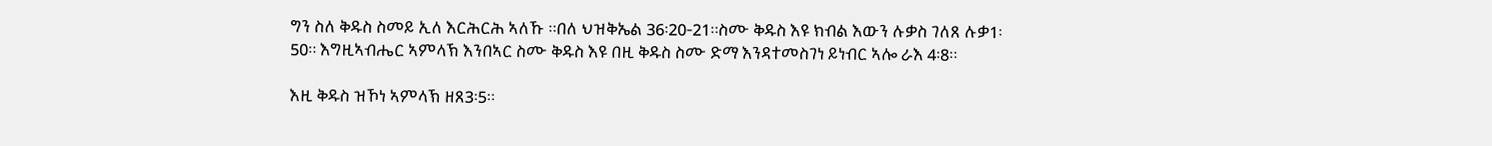ግን ስለ ቅዱስ ስመይ ኢለ እርሕርሕ ኣለኹ ።በለ ህዝቅኤል 36፡20-21።ስሙ ቅዱስ እዩ ክብል እውን ሉቃስ ገለጸ ሉቃ1፡50። እግዚኣብሔር ኣምላኽ እንበኣር ስሙ ቅዱስ እዩ በዚ ቅዱስ ስሙ ድማ እንዳተመስገነ ይነብር ኣሎ ራእ 4፡8።

እዚ ቅዱስ ዝኾነ ኣምላኽ ዘጸ3፡5።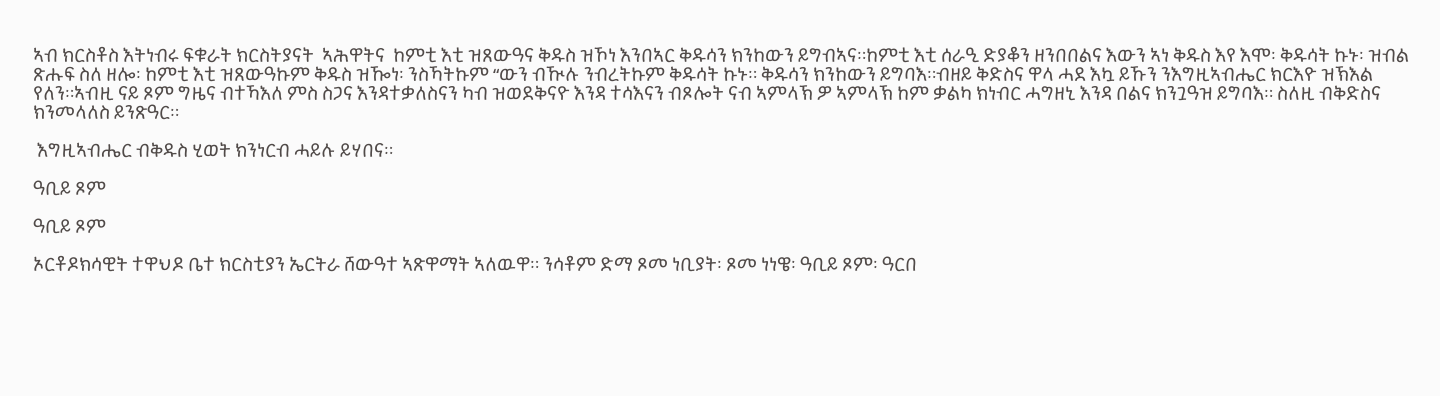ኣብ ክርስቶስ እትነብሩ ፍቁራት ክርስትያናት  ኣሕዋትና  ከምቲ እቲ ዝጸውዓና ቅዱስ ዝኾነ እንበኣር ቅዱሳን ክንከውን ይግብኣና።ከምቲ እቲ ሰራዒ ድያቆን ዘንበበልና እውን ኣነ ቅዱስ እየ እሞ፡ ቅዱሳት ኩኑ፡ ዝብል ጽሑፍ ስለ ዘሎ፡ ከምቲ እቲ ዝጸውዓኩም ቅዱስ ዝዀነ፡ ንስኻትኩም “ውን ብዂሉ ንብረትኩም ቅዱሳት ኩኑ። ቅዱሳን ክንከውን ይግባእ።ብዘይ ቅድስና ዋላ ሓደ እኳ ይኹን ንእግዚኣብሔር ክርእዮ ዝኽእል የለን።ኣብዚ ናይ ጾም ግዜና ብተኻእለ ምስ ስጋና እንዳተቃለስናን ካብ ዝወደቅናዮ እንዳ ተሳእናን ብጾሎት ናብ ኣምላኽ ዎ ኣምላኽ ከም ቃልካ ክነብር ሓግዘኒ እንዳ በልና ክንጓዓዝ ይግባእ። ስለዚ ብቅድስና ክንመላለስ ይንጽዓር።

 እግዚኣብሔር ብቅዱስ ሂወት ክንነርብ ሓይሉ ይሃበና።

ዓቢይ ጾም

ዓቢይ ጾም

ኦርቶዶክሳዊት ተዋህዶ ቤተ ክርስቲያን ኤርትራ ሸውዓተ ኣጽዋማት ኣለዉዋ። ንሳቶም ድማ ጾመ ነቢያት፡ ጾመ ነነዌ፡ ዓቢይ ጾም፡ ዓርበ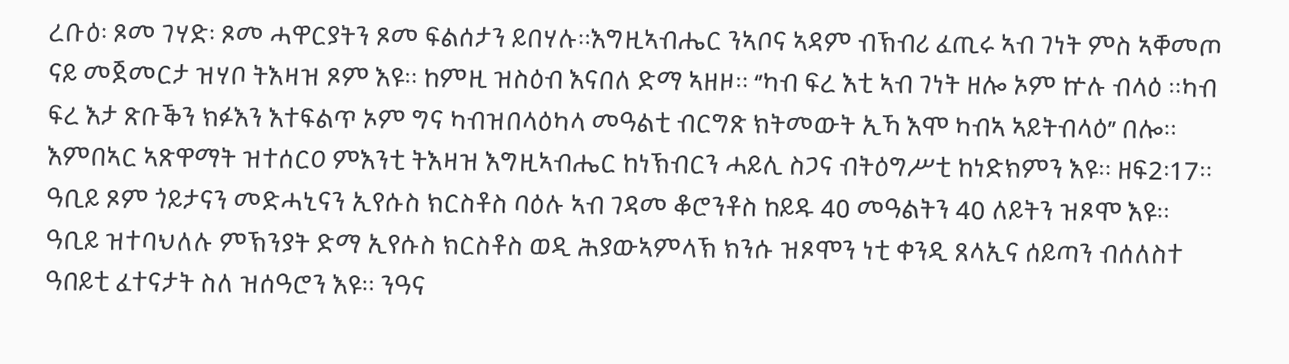ረቡዕ፡ ጾመ ገሃድ፡ ጾመ ሓዋርያትን ጾመ ፍልሰታን ይበሃሉ።እግዚኣብሔር ንኣቦና ኣዳም ብኽብሪ ፈጢሩ ኣብ ገነት ምስ ኣቐመጦ ናይ መጀመርታ ዝሃቦ ትእዛዝ ጾም እዩ። ከምዚ ዝስዕብ እናበለ ድማ ኣዘዞ። ‘’ካብ ፍረ እቲ ኣብ ገነት ዘሎ ኦም ኵሉ ብላዕ ።ካብ ፍረ እታ ጽቡቕን ክፉእን እተፍልጥ ኦም ግና ካብዝበላዕካላ መዓልቲ ብርግጽ ክትመውት ኢኻ እሞ ካብኣ ኣይትብላዕ’’ በሎ። እምበኣር ኣጽዋማት ዝተሰርዐ ምእንቲ ትእዛዝ እግዚኣብሔር ከነኽብርን ሓይሊ ስጋና ብትዕግሥቲ ከነድክምን እዩ። ዘፍ2፡17።
ዓቢይ ጾም ጎይታናን መድሓኒናን ኢየሱስ ክርስቶስ ባዕሉ ኣብ ገዳመ ቆሮንቶስ ከይዱ 40 መዓልትን 40 ለይትን ዝጾሞ እዩ። ዓቢይ ዝተባህለሉ ምኽንያት ድማ ኢየሱስ ክርስቶስ ወዲ ሕያውኣምላኽ ክንሱ ዝጾሞን ነቲ ቀንዲ ጸላኢና ሰይጣን ብሰለስተ ዓበይቲ ፈተናታት ስለ ዝሰዓሮን እዩ። ንዓና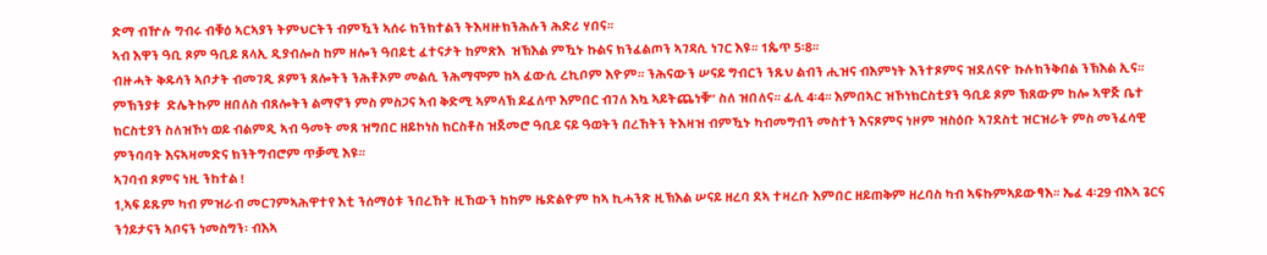ድማ ብዅሉ ግብሩ ብቑዕ ኣርኣያን ትምህርትን ብምዃን ኣሰሩ ክንክተልን ትእዛዙክንሕሉን ሕድሪ ሃበና።
ኣብ እዋን ዓቢ ጾም ዓቢይ ጸላኢ ዲያብሎስ ከም ዘሎን ዓበይቲ ፈተናታት ከምጽእ  ዝኽእል ምዃኑ ኩልና ክንፈልጦን ኣገዳሲ ነገር እዩ። 1ጴጥ 5፡8።
ብዙሓት ቅዱሳን ኣቦታት ብመገዲ ጾምን ጸሎትን ንሕቶኦም መልሲ ንሕማሞም ከኣ ፈውሲ ረኪቦም እዮም። ንሕናውን ሠናይ ግብርን ንጹህ ልብን ሒዝና ብእምነት እንተጾምና ዝደለናዮ ኩሉክንቅበል ንኽእል ኢና። ምኽንያቱ  ድሌትኩም ዘበለስ ብጸሎትን ልማኖን ምስ ምስጋና ኣብ ቅድሚ ኣምላኽ ይፈለጥ እምበር ብገለ እኳ ኣይትጨነቑ’’ ስለ ዝበለና። ፊሊ 4፡4። እምበኣር ዝኾነክርስቲያን ዓቢይ ጾም ኽጸውም ከሎ ኣዋጅ ቤተ ክርስቲያን ስለዝኾነ ወይ ብልምዲ ኣብ ዓመት መጸ ዝግበር ዘይኮነስ ክርስቶስ ዝጀመሮ ዓቢይ ናይ ዓወትን በረኸትን ትእዛዝ ብምዃኑ ካብመግብን መስተን እናጾምና ነዞም ዝስዕቡ ኣገደስቲ ዝርዝራት ምስ መንፈሳዊ ምንባባት እናኣዛመድና ክንትግብሮም ጥቓሚ እዩ።
ኣገባብ ጾምና ነዚ ንከተል !
1,ኣፍ ይጹም ካብ ምዝራብ መርገምኣሕዋተየ እቲ ንሰማዕቱ ንበረኸት ዚኸውን ከከም ዜድልዮም ከኣ ኪሓንጽ ዚኽእል ሠናይ ዘረባ ደኣ ተዛረቡ እምበር ዘይጠቅም ዘረባስ ካብ ኣፍኩምኣይውፃእ። ኤፈ 4፡29 ብእኣ ጌርና ንጎይታናን ኣቦናን ነመስግን፡ ብእኣ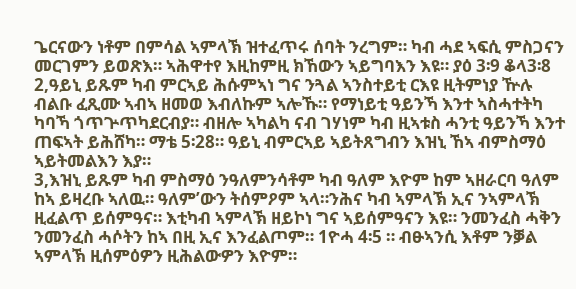ጌርናውን ነቶም በምሳል ኣምላኽ ዝተፈጥሩ ሰባት ንረግም። ካብ ሓደ ኣፍሲ ምስጋናን መርገምን ይወጽእ። ኣሕዋተየ እዚከምዚ ክኸውን ኣይግባእን እዩ። ያዕ 3፡9 ቆላ3፡8
2,ዓይኒ ይጹም ካብ ምርኣይ ሕሱምኣነ ግና ንጓል ኣንስተይቲ ርእዩ ዚትምነያ ዅሉ ብልቡ ፈጺሙ ኣብኣ ዘመወ እብለኩም ኣሎኹ። የማነይቲ ዓይንኻ እንተ ኣስሓተትካ ካባኻ ጎጥጕጥካደርብያ። ብዘሎ ኣካልካ ናብ ገሃነም ካብ ዚኣቱስ ሓንቲ ዓይንኻ እንተ ጠፍኣት ይሕሸካ። ማቴ 5፡28። ዓይኒ ብምርኣይ ኣይትጸግብን እዝኒ ኸኣ ብምስማዕ ኣይትመልእን እያ።
3,እዝኒ ይጹም ካብ ምስማዕ ንዓለምንሳቶም ካብ ዓለም እዮም ከም ኣዘራርባ ዓለም ከኣ ይዛረቡ ኣለዉ። ዓለም’ውን ትሰምዖም ኣላ።ንሕና ካብ ኣምላኽ ኢና ንኣምላኽ ዚፈልጥ ይሰምዓና። እቲካብ ኣምላኽ ዘይኮነ ግና ኣይሰምዓናን እዩ። ንመንፈስ ሓቅን ንመንፈስ ሓሶትን ከኣ በዚ ኢና እንፈልጦም። 1ዮሓ 4፡5 ። ብፁኣንሲ እቶም ንቓል ኣምላኽ ዚሰምዕዎን ዚሕልውዎን እዮም።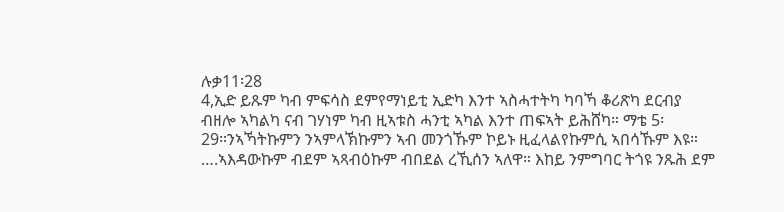ሉቃ11፡28
4,ኢድ ይጹም ካብ ምፍሳስ ደምየማነይቲ ኢድካ እንተ ኣስሓተትካ ካባኻ ቆሪጽካ ደርብያ ብዘሎ ኣካልካ ናብ ገሃነም ካብ ዚኣቱስ ሓንቲ ኣካል እንተ ጠፍኣት ይሕሸካ። ማቴ 5፡29።ንኣኻትኩምን ንኣምላኽኩምን ኣብ መንጎኹም ኮይኑ ዚፈላልየኩምሲ ኣበሳኹም እዩ። ….ኣእዳውኩም ብደም ኣጻብዕኩም ብበደል ረኺሰን ኣለዋ። እከይ ንምግባር ትጎዩ ንጹሕ ደም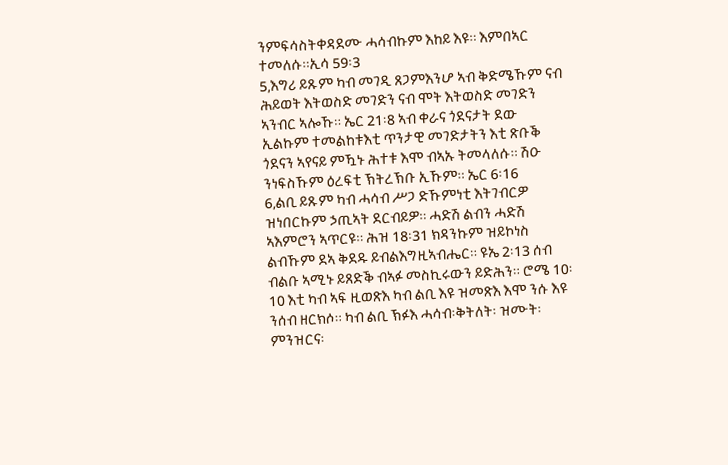ንምፍሳስትቀዳደሙ ሓሳብኩም እከይ እዩ። እምበኣር ተመለሱ።ኢሳ 59፡3
5,እግሪ ይጹም ካብ መገዲ ጸጋምእንሆ ኣብ ቅድሜኹም ናብ ሕይወት እትወስድ መገድን ናብ ሞት እትወስድ መገድን ኣንብር ኣሎኹ። ኤር 21፡8 ኣብ ቀራና ጎደናታት ደው ኢልኩም ተመልከቱእቲ ጥንታዊ መገድታትን እቲ ጽቡቕ ጎደናን ኣየናይ ምዃኑ ሕተቱ እሞ ብኣኡ ትመላለሱ። ሽዑ ንነፍስኹም ዕረፍቲ ኽትረኽቡ ኢኹም። ኤር 6፡16
6,ልቢ ይጹም ካብ ሓሳብ ሥጋ ድኹምነቲ እትገብርዎ ዝነበርኩም ኃጢኣት ደርብይዎ። ሓድሽ ልብን ሓድሽ ኣእምሮን ኣጥርዩ። ሕዝ 18፡31 ክዳንኩም ዝይኮነስ ልብኹም ደኣ ቅደዱ ይብልእግዚኣብሔር። ዩኤ 2፡13 ሰብ ብልቡ ኣሚኑ ይጸድቕ ብኣፉ መስኪሩውን ይድሕን። ሮሜ 10፡10 እቲ ካብ ኣፍ ዚወጽእ ካብ ልቢ እዩ ዝመጽእ እሞ ንሱ እዩ ንሰብ ዘርክሶ። ካብ ልቢ ኽፉእ ሓሳብ፡ቅትለት፡ ዝሙት፡ ምንዝርና፡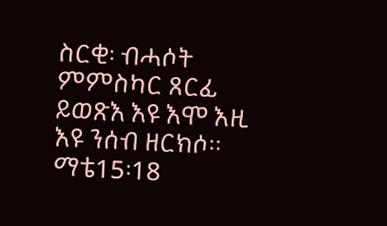ስርቂ፡ ብሓሶት ምምስካር ጸርፊ ይወጽእ እዩ እሞ እዚ እዩ ንሰብ ዘርክሶ። ማቴ15፡18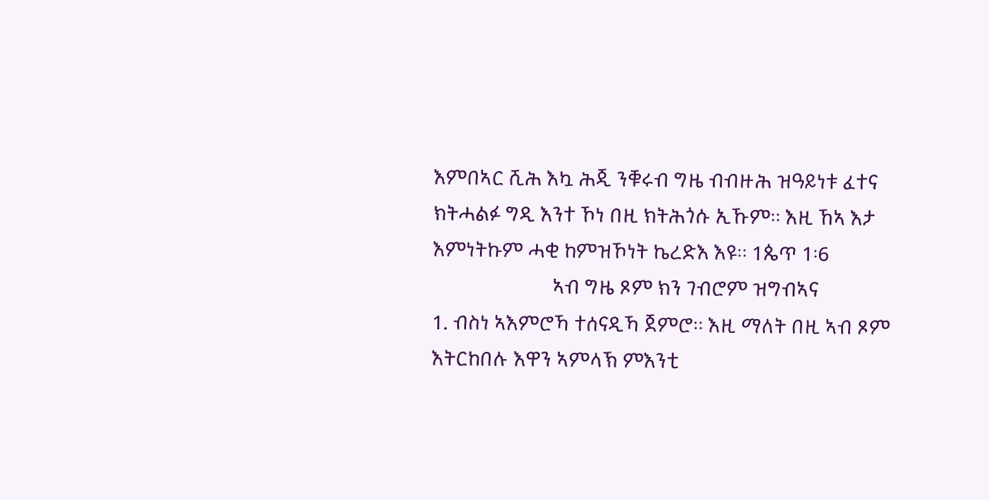እምበኣር ሺሕ እኳ ሕጂ ንቑሩብ ግዜ ብብዙሕ ዝዓይነቱ ፈተና ክትሓልፉ ግዲ እንተ ኾነ በዚ ክትሕጎሱ ኢኹም። እዚ ኸኣ እታ እምነትኩም ሓቂ ከምዝኾነት ኬረድእ እዩ። 1ጴጥ 1፡6
                        ኣብ ግዜ ጾም ክን ገብሮም ዝግብኣና
1. ብስነ ኣእምሮኻ ተሰናዲኻ ጀምሮ። እዚ ማለት በዚ ኣብ ጾም እትርከበሉ እዋን ኣምላኽ ምእንቲ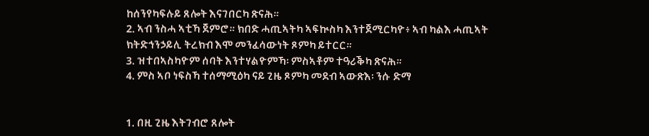ከሰንየካፍሉይ ጸሎት እናገበርካ ጽናሕ።
2. ኣብ ንስሓ ኣቲኻ ጀምሮ። ክበድ ሓጢኣትካ ኣፍኲስካ እንተጀሚርካዮ፥ ኣብ ካልእ ሓጢኣት ክትድኅንኃይሊ ትረክብ እሞ መንፈሳውነት ጾምካ ይተርር።
3. ዝተበኣስካዮም ሰባት እንተሃልዮምኻ፡ ምስኣቶም ተዓሪቕካ ጽናሕ።
4. ምስ ኣቦ ነፍስኻ ተሰማሚዕካ ናይ ጊዜ ጾምካ መደብ ኣውጽእ፡ ንሱ ድማ


1. በዚ ጊዜ እትገብሮ ጸሎት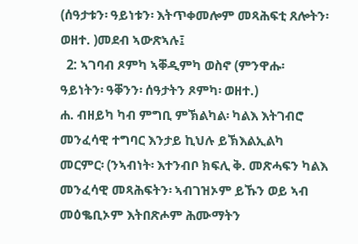(ሰዓታቱን፡ ዓይነቱን፡ እትጥቀመሎም መጻሕፍቲ ጸሎትን፡ ወዘተ. )መደብ ኣውጽኣሉ፤
  2: ኣገባብ ጾምካ ኣቐዲምካ ወስኖ (ምንዋሑ፡ ዓይነትን፡ ዓቐንን፡ ሰዓታትን ጾምካ፡ ወዘተ.)
ሐ. ብዘይካ ካብ ምግቢ ምኽልካል፡ ካልእ እትገብሮ መንፈሳዊ ተግባር እንታይ ኪህሉ ይኽእልኢልካ መርምር፡ (ንኣብነት፡ እተንብቦ ክፍሊ ቅ. መጽሓፍን ካልእ መንፈሳዊ መጻሕፍትን፡ ኣብገዝኦም ይኹን ወይ ኣብ መዕቈቢኦም እትበጽሖም ሕሙማትን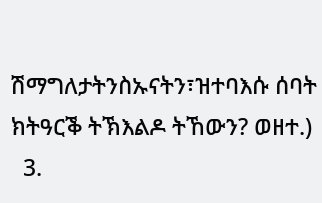ሽማግለታትንስኡናትን፣ዝተባእሱ ሰባት ክትዓርቕ ትኽእልዶ ትኸውን? ወዘተ.)
  3.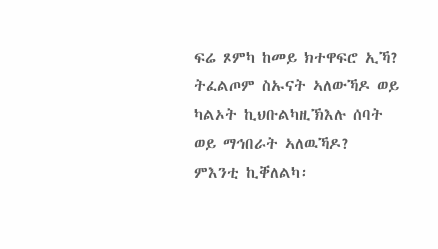ፍሬ ጾምካ ከመይ ክተዋፍሮ ኢኻ? ትፈልጦም ስኡናት ኣለውኻዶ ወይ ካልኦት ኪህቡልካዚኽእሉ ሰባት ወይ ማኅበራት ኣለዉኻዶ? ምእንቲ ኪቐለልካ፡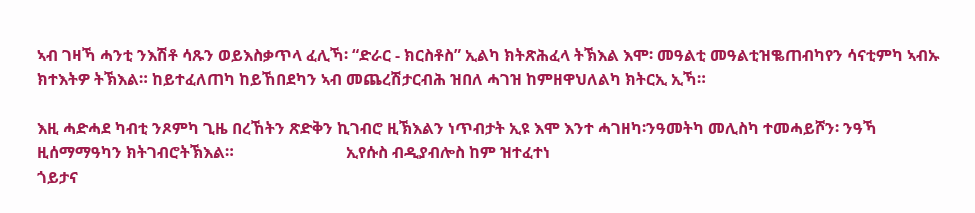ኣብ ገዛኻ ሓንቲ ንእሽቶ ሳጹን ወይእስቃጥላ ፈሊኻ፡ “ድራር - ክርስቶስ” ኢልካ ክትጽሕፈላ ትኽእል እሞ፡ መዓልቲ መዓልቲዝቈጠብካየን ሳናቲምካ ኣብኡ ክተእትዎ ትኽእል። ከይተፈለጠካ ከይኸበደካን ኣብ መጨረሽታርብሕ ዝበለ ሓገዝ ከምዘዋህለልካ ክትርኢ ኢኻ።

እዚ ሓድሓደ ካብቲ ንጾምካ ጊዜ በረኸትን ጽድቅን ኪገብሮ ዚኽእልን ነጥብታት ኢዩ እሞ እንተ ሓገዘካ፡ንዓመትካ መሊስካ ተመሓይሾን፡ ንዓኻ ዚሰማማዓካን ክትገብሮትኽእል።                            ኢየሱስ ብዲያብሎስ ከም ዝተፈተነ
ጎይታና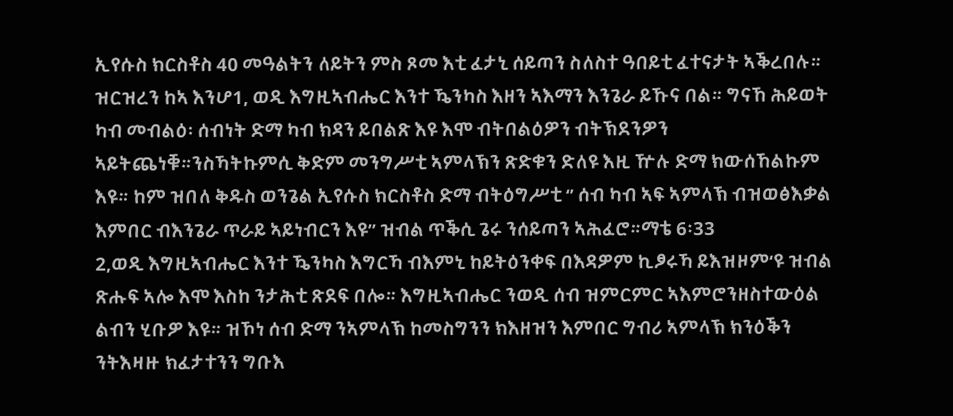ኢየሱስ ክርስቶስ 40 መዓልትን ለይትን ምስ ጾመ እቲ ፈታኒ ሰይጣን ስለስተ ዓበይቲ ፈተናታት ኣቕረበሉ። ዝርዝረን ከኣ እንሆ1, ወዲ እግዚኣብሔር እንተ ዄንካስ እዘን ኣእማን እንጌራ ይኹና በል። ግናኸ ሕይወት ካብ መብልዕ፡ ሰብነት ድማ ካብ ክዳን ይበልጽ እዩ እሞ ብትበልዕዎን ብትኽደንዎን ኣይትጨነቑ።ንስኻትኩምሲ ቅድም መንግሥቲ ኣምላኽን ጽድቁን ድለዩ እዚ ዅሉ ድማ ክውሰኸልኩም እዩ። ከም ዝበለ ቅዱስ ወንጌል ኢየሱስ ክርስቶስ ድማ ብትዕግሥቲ ‘’ ሰብ ካብ ኣፍ ኣምላኽ ብዝወፅእቃል እምበር ብእንጌራ ጥራይ ኣይነብርን እዩ’’ ዝብል ጥቕሲ ጌሩ ንሰይጣን ኣሕፈሮ።ማቴ 6፡33
2,ወዲ እግዚኣብሔር እንተ ዄንካስ እግርኻ ብእምኒ ከይትዕንቀፍ በእዳዎም ኪፆሩኻ ይእዝዞም‘ዩ ዝብል ጽሑፍ ኣሎ እሞ እስከ ንታሕቲ ጽደፍ በሎ። እግዚኣብሔር ንወዲ ሰብ ዝምርምር ኣእምሮንዘስተውዕል ልብን ሂቡዎ እዩ። ዝኾነ ሰብ ድማ ንኣምላኽ ከመስግንን ክእዘዝን እምበር ግብሪ ኣምላኽ ክንዕቕን ንትእዛዙ ክፈታተንን ግቡእ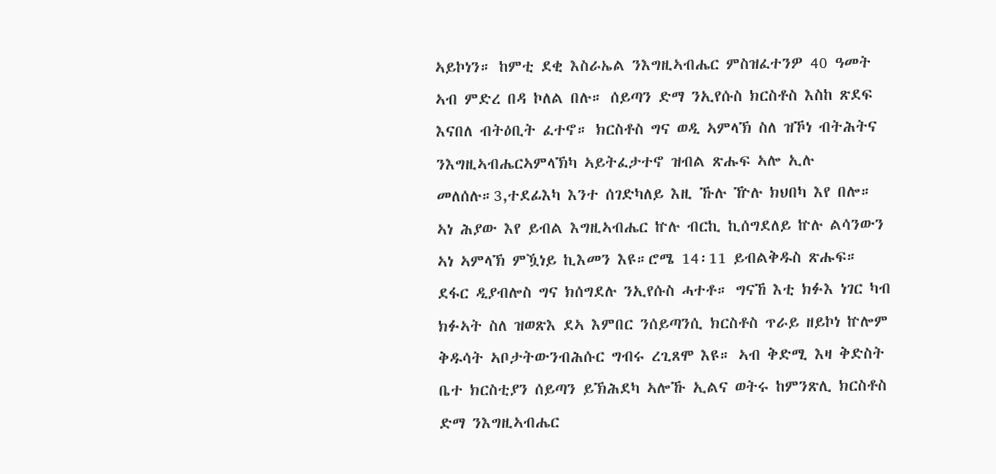ኣይኮነን። ከምቲ ደቂ እስራኤል ንእግዚኣብሔር ምስዝፈተንዎ 40 ዓመት ኣብ ምድረ በዳ ኮለል በሉ። ሰይጣን ድማ ንኢየሱስ ክርስቶስ እስከ ጽደፍ እናበለ ብትዕቢት ፈተኖ። ክርስቶስ ግና ወዲ ኣምላኽ ስለ ዝኾነ ብትሕትና ንእግዚኣብሔርኣምላኽካ ኣይትፈታተኖ ዝብል ጽሑፍ ኣሎ ኢሉ መለሰሉ።3,ተደፊእካ እንተ ሰገድካለይ እዚ ኹሉ ዅሉ ክህበካ እየ በሎ። ኣነ ሕያው እየ ይብል እግዚኣብሔር ኵሉ ብርኪ ኪሰግደለይ ኵሉ ልሳንውን ኣነ ኣምላኽ ምዃነይ ኪእመን እዩ።ሮሜ 14፡11 ይብልቅዱስ ጽሑፍ። ደፋር ዲያብሎስ ግና ክሰግደሉ ንኢየሱስ ሓተቶ። ግናኸ እቲ ክፉእ ነገር ካብ ክፉኣት ስለ ዝወጽእ ደኣ እምበር ንሰይጣንሲ ክርስቶስ ጥራይ ዘይኮነ ኵሎም ቅዱሳት ኣቦታትውንብሕሱር ግብሩ ረጊጸሞ እዩ። ኣብ ቅድሚ እዛ ቅድስት ቤተ ክርስቲያን ሰይጣን ይኽሕደካ ኣሎኹ ኢልና ወትሩ ከምንጽሊ ክርስቶስ ድማ ንእግዚኣብሔር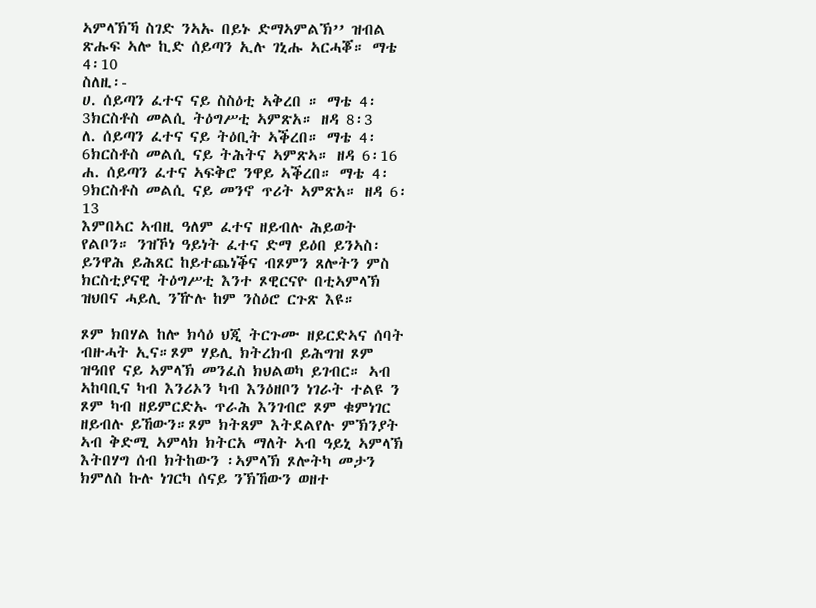ኣምላኽኻ ስገድ ንኣኡ በይኑ ድማኣምልኽ’’ ዝብል ጽሑፍ ኣሎ ኪድ ሰይጣን ኢሉ ገኒሑ ኣርሓቖ። ማቴ 4፡10
ስለዚ፡-
ሀ. ሰይጣን ፈተና ናይ ስስዕቲ ኣቅረበ ። ማቴ 4፡3ክርስቶስ መልሲ ትዕግሥቲ ኣምጽአ። ዘዳ 8፡3
ለ. ሰይጣን ፈተና ናይ ትዕቢት ኣቕረበ። ማቴ 4፡6ክርስቶስ መልሲ ናይ ትሕትና ኣምጽኣ። ዘዳ 6፡16
ሐ. ሰይጣን ፈተና ኣፍቅሮ ንዋይ ኣቕረበ። ማቴ 4፡9ክርስቶስ መልሲ ናይ መንኖ ጥሪት ኣምጽአ። ዘዳ 6፡13
እምበኣር ኣብዚ ዓለም ፈተና ዘይብሉ ሕይወት የልቦን። ንዝኾነ ዓይነት ፈተና ድማ ይዕበ ይንኣስ፡ ይንዋሕ ይሕጸር ከይተጨነቕና ብጾምን ጸሎትን ምስ ክርስቲያናዊ ትዕግሥቲ እንተ ጾዊርናዮ በቲኣምላኽ ዝህበና ሓይሊ ንዅሉ ከም ንስዕሮ ርጉጽ እዩ።

ጾም ክበሃል ከሎ ክሳዕ ህጂ ትርጉሙ ዘይርድኣና ሰባት ብዙሓት ኢና።ጾም ሃይሊ ክትረክብ ይሕግዝ ጾም ዝዓበየ ናይ ኣምላኽ መንፈስ ክህልወካ ይገብር። ኣብ ኣከባቢና ካብ እንሪኦን ካብ እንዕዘቦን ነገራት ተልዩ ን ጾም ካብ ዘይምርድኡ ጥራሕ እንገብሮ ጾም ቁምነገር ዘይብሉ ይኸውን።ጾም ክትጸም እትደልየሉ ምኽንያት ኣብ ቅድሚ ኣምላክ ክትርአ ማለት ኣብ ዓይኒ ኣምላኽ እትበሃግ ሰብ ክትከውን ፡ኣምላኽ ጾሎትካ መታን ክምለስ ኩሉ ነገርካ ሰናይ ንኽኸውን ወዘተ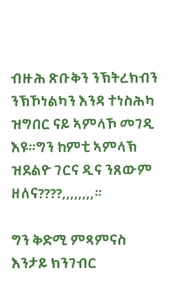ብዙሕ ጽቡቅን ንኽትረክብን ንኽኾነልካን እንዳ ተነስሕካ ዝግበር ናይ ኣምላኾ መገዲ እዩ።ግን ከምቲ ኣምላኽ ዝደልዮ ገርና ዲና ንጸውም ዘለና????,,,,,,,,።

ግን ቅድሚ ምጻምናስ እንታይ ክንገብር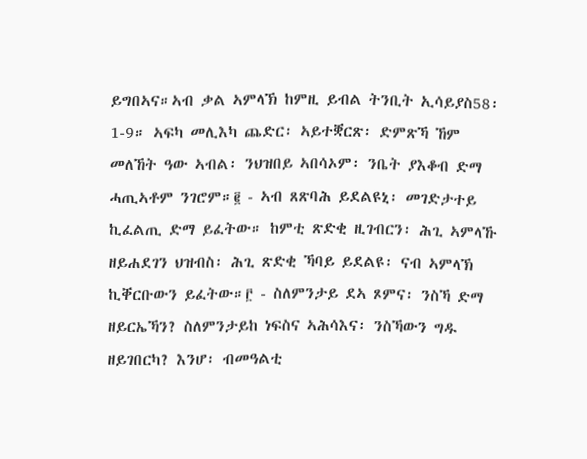ይግበኣና።ኣብ ቃል ኣምላኽ ከምዚ ይብል ትንቢት ኢሳይያስ58፡1-9። ኣፍካ መሊእካ ጨድር፡ ኣይተቛርጽ፡ ድምጽኻ ኸም መለኸት ዓው ኣብል፡ ንህዝበይ ኣበሳኦም፡ ንቤት ያእቆብ ድማ ሓጢኣቶም ንገሮም።፪ - ኣብ ጸጽባሕ ይደልዩኒ፡ መገድታተይ ኪፈልጢ ድማ ይፈትው። ከምቲ ጽድቂ ዚገብርን፡ ሕጊ ኣምላኹ ዘይሐደገን ህዝብስ፡ ሕጊ ጽድቂ ኻባይ ይደልዩ፡ ናብ ኣምላኽ ኪቐርቡውን ይፈትው።፫ - ስለምንታይ ደኣ ጾምና፡ ንስኻ ድማ ዘይርኤኻን? ስለምንታይከ ነፍስና ኣሕሳእና፡ ንስኻውን ግዱ ዘይገበርካ? እንሆ፡ ብመዓልቲ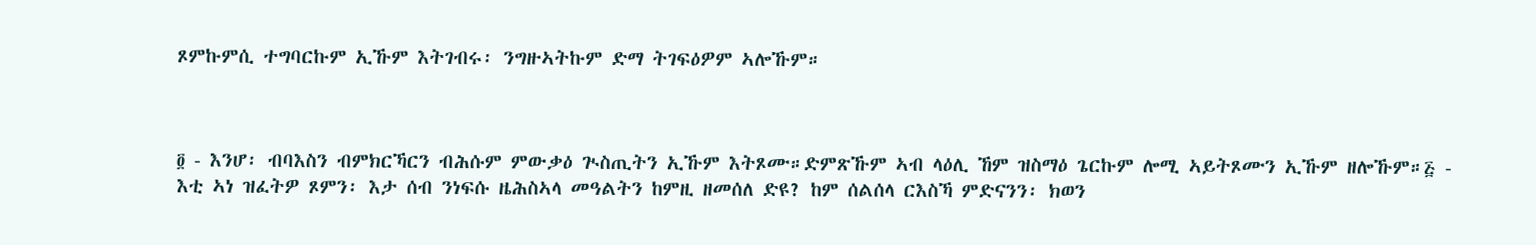ጾምኩምሲ ተግባርኩም ኢኹም እትገብሩ፡ ንግዙኣትኩም ድማ ትገፍዕዎም ኣሎኹም።



፬ - እንሆ፡ ብባእስን ብምክርኻርን ብሕሱም ምውቃዕ ጒስጢትን ኢኹም እትጾሙ።ድምጽኹም ኣብ ላዕሊ ኸም ዝስማዕ ጌርኩም ሎሚ ኣይትጾሙን ኢኹም ዘሎኹም።፭ - እቲ ኣነ ዝፈትዎ ጾምን፡ እታ ሰብ ንነፍሱ ዜሕስኣላ መዓልትን ከምዚ ዘመሰለ ድዩ? ከም ሰልሰላ ርእስኻ ምድናንን፡ ክወን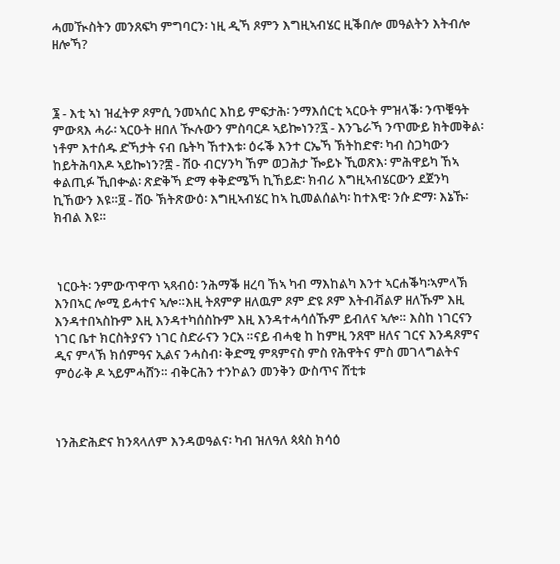ሓመዂስትን መንጸፍካ ምግባርን፡ ነዚ ዲኻ ጾምን እግዚኣብሄር ዚቕበሎ መዓልትን እትብሎ ዘሎኻ?



፮ - እቲ ኣነ ዝፈትዎ ጾምሲ ንመኣሰር እከይ ምፍታሕ፡ ንማእሰርቲ ኣርዑት ምዝላቕ፡ ንጥቑዓት ምውጻእ ሓራ፡ ኣርዑት ዘበለ ዂሉውን ምስባርዶ ኣይኰነን?፯ - እንጌራኻ ንጥሙይ ክትመቅል፡ ነቶም እተሰዱ ድኻታት ናብ ቤትካ ኸተእቱ፡ ዕሩቕ እንተ ርኤኻ ኽትከድኖ፡ ካብ ስጋካውን ከይትሕባእዶ ኣይኰነን?፰ - ሽዑ ብርሃንካ ኸም ወጋሕታ ዀይኑ ኺወጽእ፡ ምሕዋይካ ኸኣ ቀልጢፉ ኺበቊል፡ ጽድቅኻ ድማ ቀቅድሜኻ ኪኸይድ፡ ክብሪ እግዚኣብሄርውን ደጀንካ ኪኸውን እዩ።፱ - ሽዑ ኽትጽውዕ፡ እግዚኣብሄር ከኣ ኪመልሰልካ፡ ከተእዊ፡ ንሱ ድማ፡ እኔኹ፡ ክብል እዩ።



 ነርዑት፡ ንምውጥዋጥ ኣጻብዕ፡ ንሕማቕ ዘረባ ኸኣ ካብ ማእከልካ እንተ ኣርሐቕካ፡ኣምላኽ እንበኣር ሎሚ ይሓተና ኣሎ።እዚ ትጸምዎ ዘለዉም ጾም ድዩ ጾም እትብቭልዎ ዘለኹም እዚ እንዳተበኣስኩም እዚ እንዳተካሰስኩም እዚ እንዳተሓሳሰኹም ይብለና ኣሎ። እስከ ነገርናን ነገር ቤተ ክርስትያናን ነገር ስድራናን ንርአ ።ናይ ብሓቂ ከ ከምዚ ንጸሞ ዘለና ገርና እንዳጾምና ዲና ምላኽ ክሰምዓና ኢልና ንሓስብ፡ ቅድሚ ምጻምናስ ምስ የሕዋትና ምስ መገላግልትና ምዕራቅ ዶ ኣይምሓሸን። ብቅርሕን ተንኮልን መንቅን ውስጥና ሸቲቱ



ነንሕድሕድና ክንጻላለም እንዳወዓልና፡ ካብ ዝለዓለ ጳጳስ ክሳዕ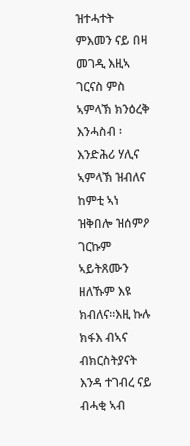ዝተሓተት ምእመን ናይ በዛ መገዲ እዚኣ ገርናስ ምስ ኣምላኽ ክንዕረቅ እንሓስብ ፡እንድሕሪ ሃሊና ኣምላኽ ዝብለና ከምቲ ኣነ ዝቅበሎ ዝሰምዖ ገርኩም ኣይትጸሙን ዘለኹም እዩ ክብለና።እዚ ኩሉ ክፋእ ብኣና ብክርስትያናት እንዳ ተገብረ ናይ ብሓቂ ኣብ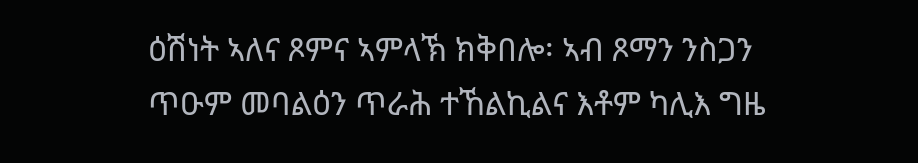ዕሽነት ኣለና ጾምና ኣምላኽ ክቅበሎ፡ ኣብ ጾማን ንስጋን ጥዑም መባልዕን ጥራሕ ተኸልኪልና እቶም ካሊእ ግዜ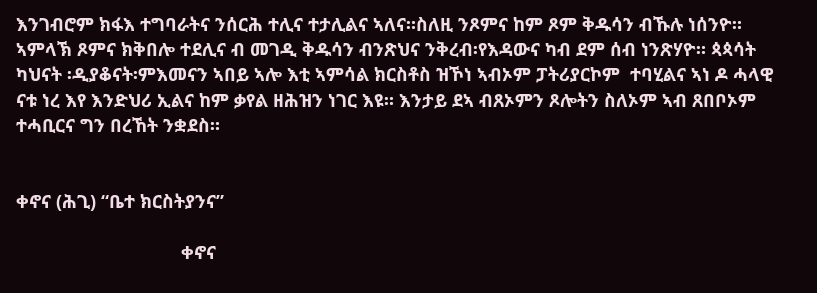እንገብሮም ክፋእ ተግባራትና ንሰርሕ ተሊና ተታሊልና ኣለና።ስለዚ ንጾምና ከም ጾም ቅዱሳን ብኹሉ ነሰንዮ። ኣምላኽ ጾምና ክቅበሎ ተደሊና ብ መገዲ ቅዱሳን ብንጽህና ንቅረብ፡የእዳውና ካብ ደም ሰብ ነንጽሃዮ። ጳጳሳት ካህናት ፡ዲያቆናት፡ምእመናን ኣበይ ኣሎ እቲ ኣምሳል ክርስቶስ ዝኾነ ኣብኦም ፓትሪያርኮም  ተባሂልና ኣነ ዶ ሓላዊ ናቱ ነረ እየ እንድህሪ ኢልና ከም ቃየል ዘሕዝን ነገር እዩ። እንታይ ደኣ ብጸኦምን ጾሎትን ስለኦም ኣብ ጸበቦኦም ተሓቢርና ግን በረኸት ንቋደስ።


ቀኖና (ሕጊ) “ቤተ ክርስትያንና”

                                 ቀኖና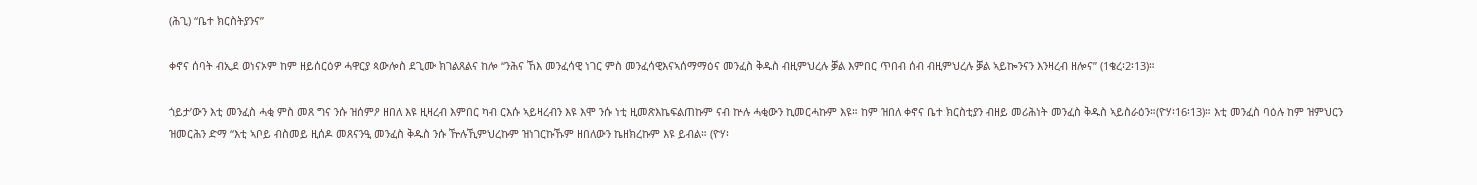(ሕጊ) “ቤተ ክርስትያንና”

ቀኖና ሰባት ብኢደ ወነናኦም ከም ዘይሰርዕዎ ሓዋርያ ጳውሎስ ደጊሙ ክገልጸልና ከሎ “ንሕና ኸእ መንፈሳዊ ነገር ምስ መንፈሳዊእናኣሰማማዕና መንፈስ ቅዱስ ብዚምህረሉ ቓል እምበር ጥበብ ሰብ ብዚምህረሉ ቓል ኣይኰንናን እንዛረብ ዘሎና” (1ቄረ፡2፡13)።

ጎይታ’ውን እቲ መንፈስ ሓቂ ምስ መጸ ግና ንሱ ዝሰምዖ ዘበለ እዩ ዚዛረብ እምበር ካብ ርእሱ ኣይዛረብን እዩ እሞ ንሱ ነቲ ዚመጽእኬፍልጠኩም ናብ ኵሉ ሓቂውን ኪመርሓኩም እዩ። ከም ዝበለ ቀኖና ቤተ ክርስቲያን ብዘይ መሪሕነት መንፈስ ቅዱስ ኣይስራዕን።(ዮሃ፡16፡13)። እቲ መንፈስ ባዕሉ ከም ዝምህርን ዝመርሕን ድማ “እቲ ኣቦይ ብስመይ ዚሰዶ መጸናንዒ መንፈስ ቅዱስ ንሱ ዅሉኺምህረኩም ዝነገርኩኹም ዘበለውን ኬዘክረኩም እዩ ይብል። (ዮሃ፡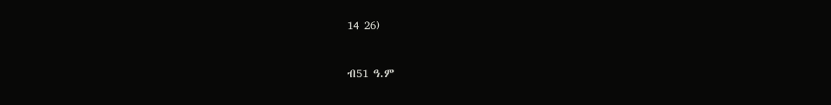14 26)

ብ51 ዓ.ም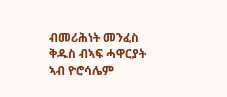ብመሪሕነት መንፈስ ቅዱስ ብኣፍ ሓዋርያት ኣብ ዮሮሳሌም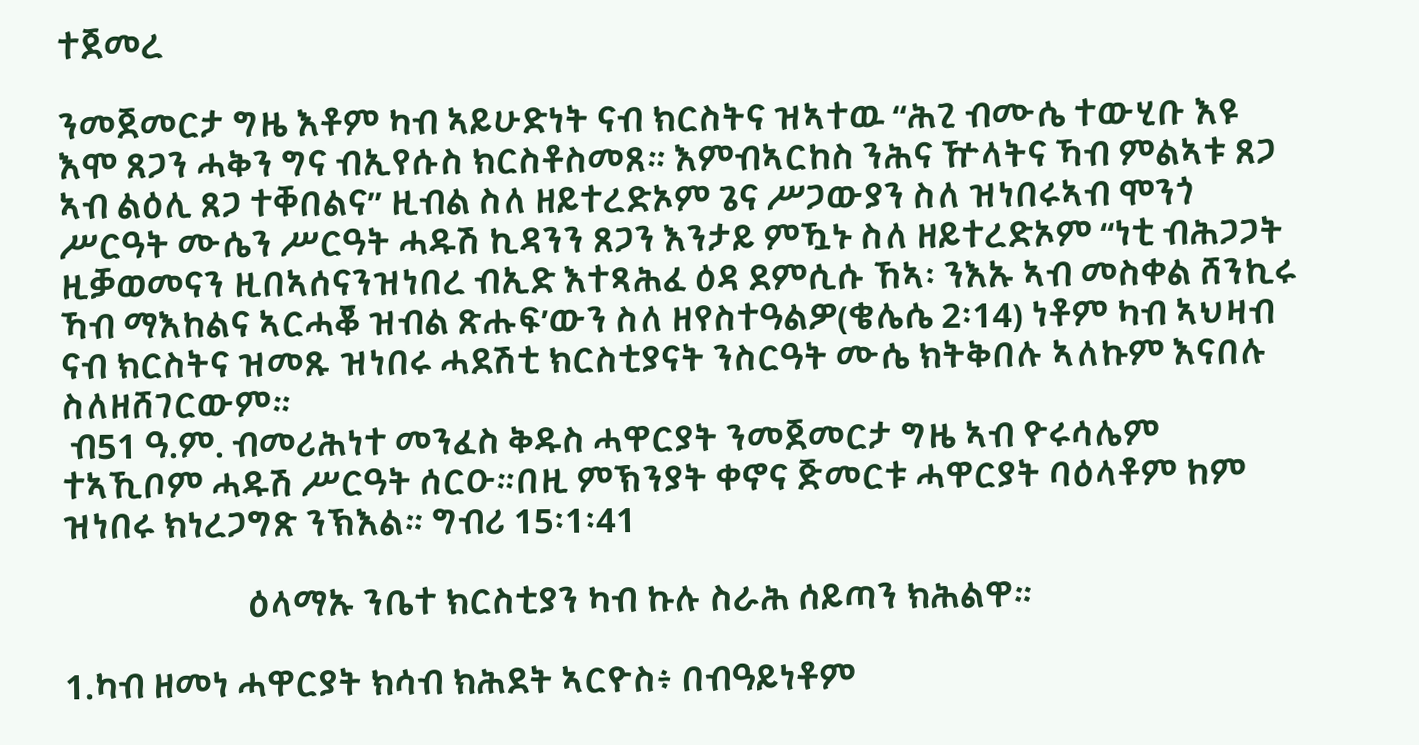ተጀመረ

ንመጀመርታ ግዜ እቶም ካብ ኣይሁድነት ናብ ክርስትና ዝኣተዉ “ሕጊ ብሙሴ ተውሂቡ እዩ እሞ ጸጋን ሓቅን ግና ብኢየሱስ ክርስቶስመጸ። እምብኣርከስ ንሕና ዅላትና ኻብ ምልኣቱ ጸጋ ኣብ ልዕሊ ጸጋ ተቐበልና” ዚብል ስለ ዘይተረድኦም ጌና ሥጋውያን ስለ ዝነበሩኣብ ሞንጎ ሥርዓት ሙሴን ሥርዓት ሓዱሽ ኪዳንን ጸጋን እንታይ ምዃኑ ስለ ዘይተረድኦም “ነቲ ብሕጋጋት ዚቓወመናን ዚበኣሰናንዝነበረ ብኢድ እተጻሕፈ ዕዳ ደምሲሱ ኸኣ፡ ንእኡ ኣብ መስቀል ሸንኪሩ ኻብ ማእከልና ኣርሓቖ ዝብል ጽሑፍ’ውን ስለ ዘየስተዓልዎ(ቄሌሴ 2፡14) ነቶም ካብ ኣህዛብ ናብ ክርስትና ዝመጹ ዝነበሩ ሓደሽቲ ክርስቲያናት ንስርዓት ሙሴ ክትቅበሉ ኣለኩም እናበሉ ስለዘሸገርውም።
 ብ51 ዓ.ም. ብመሪሕነተ መንፈስ ቅዱስ ሓዋርያት ንመጀመርታ ግዜ ኣብ ዮሩሳሌም ተኣኺቦም ሓዱሽ ሥርዓት ሰርዑ።በዚ ምኽንያት ቀኖና ጅመርቱ ሓዋርያት ባዕላቶም ከም ዝነበሩ ክነረጋግጽ ንኽእል። ግብሪ 15፡1፡41

                       ዕላማኡ ንቤተ ክርስቲያን ካብ ኩሉ ስራሕ ሰይጣን ክሕልዋ።

1.ካብ ዘመነ ሓዋርያት ክሳብ ክሕደት ኣርዮስ፥ በብዓይነቶም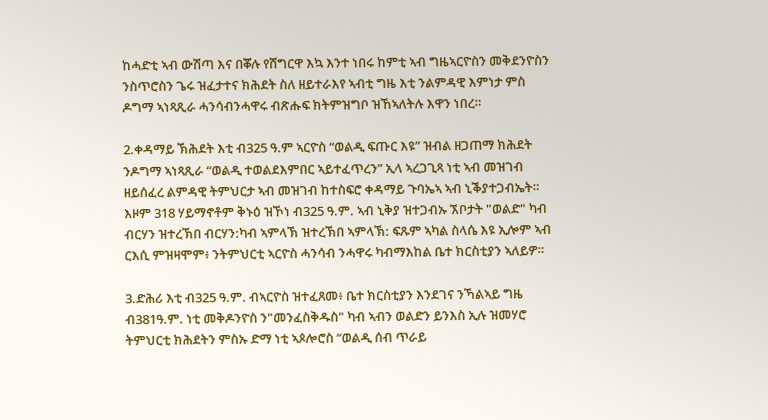ከሓድቲ ኣብ ውሽጣ እና በቖሉ የሸግርዋ እኳ እንተ ነበሩ ከምቲ ኣብ ግዜኣርዮስን መቅደንዮስን ንስጥሮስን ጌሩ ዝፈታተና ክሕደት ስለ ዘይተራእየ ኣብቲ ግዜ እቲ ንልምዳዊ እምነታ ምስ ዶግማ ኣነጻጺራ ሓንሳብንሓዋሩ ብጽሑፍ ክትምዝግቦ ዝኸኣለትሉ እዋን ነበረ።

2.ቀዳማይ ኽሕደት እቲ ብ325 ዓ.ም ኣርዮስ “ወልዲ ፍጡር እዩ” ዝብል ዘጋጠማ ክሕደት ንዶግማ ኣነጻጺራ “ወልዲ ተወልደእምበር ኣይተፈጥረን” ኢላ ኣረጋጊጻ ነቲ ኣብ መዝገብ ዘይሰፈረ ልምዳዊ ትምህርታ ኣብ መዝገብ ከተስፍሮ ቀዳማይ ጉባኤኣ ኣብ ኒቕያተጋብኤት። እዞም 318 ሃይማኖቶም ቅኑዕ ዝኾነ ብ325 ዓ.ም. ኣብ ኒቅያ ዝተጋብኡ ኧቦታት "ወልድ" ካብ ብርሃን ዝተረኽበ ብርሃን:ካብ ኣምላኽ ዝተረኽበ ኣምላኽ: ፍጹም ኣካል ስላሴ እዩ ኢሎም ኣብ ርእሲ ምዝዛሞም፥ ንትምህርቲ ኣርዮስ ሓንሳብ ንሓዋሩ ካብማእከል ቤተ ክርስቲያን ኣለይዎ።

3.ድሕሪ እቲ ብ325 ዓ.ም. ብኣርዮስ ዝተፈጸመ፥ ቤተ ክርስቲያን እንደገና ንኻልኣይ ግዜ ብ381ዓ.ም. ነቲ መቅዶንዮስ ን"መንፈስቅዱስ" ካብ ኣብን ወልድን ይንእስ ኢሉ ዝመሃሮ ትምህርቲ ክሕደትን ምስኡ ድማ ነቲ ኣጶሎሮስ “ወልዲ ሰብ ጥራይ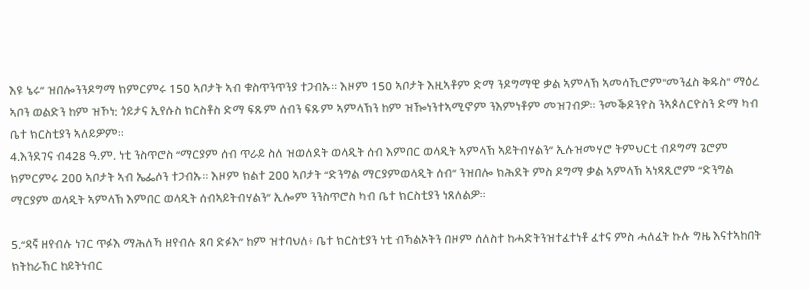እዩ ኔሩ” ዝበሎንንዶግማ ክምርምሩ 150 ኣቦታት ኣብ ቁስጥንጥንያ ተጋብኡ። እዞም 150 ኣቦታት እዚኣቶም ድማ ንዶግማዊ ቃል ኣምላኽ ኣመሳኺሮም"መንፈስ ቅዱስ" ማዕረ ኣቦን ወልድን ከም ዝኾነ: ጎይታና ኢየሱስ ክርስቶስ ድማ ፍጹም ሰብን ፍጹም ኣምላኽን ከም ዝዀነንተኣሚኖም ንእምነቶም መዝገብዎ። ንመቕዶንዮስ ንኣጶለርዮስን ድማ ካብ ቤተ ክርስቲያን ኣለይዎም።
4.እንደገና ብ428 ዓ.ም. ነቲ ንስጥሮስ “ማርያም ሰብ ጥራይ ስለ ዝወለደት ወላዲት ሰብ እምበር ወላዲት ኣምላኽ ኣይትብሃልን” ኢሉዝመሃሮ ትምህርቲ ብዶግማ ጌሮም ክምርምሩ 200 ኣቦታት ኣብ ኤፌሶን ተጋብኡ። እዞም ክልተ 200 ኣቦታት “ድንግል ማርያምወላዲት ሰብ” ንዝበሎ ክሕደት ምስ ዶግማ ቃል ኣምላኽ ኣነጻጺሮም “ድንግል ማርያም ወላዲት ኣምላኽ እምበር ወላዲት ሰብኣይትብሃልን” ኢሎም ንንስጥሮስ ካብ ቤተ ክርስቲያን ነጸለልዎ።

5.“ዳኛ ዘየብሉ ነገር ጥፉእ ማሕለኻ ዘየብሉ ጸባ ድፉእ” ከም ዝተባህለ፥ ቤተ ክርስቲያን ነቲ ብኻልኦትን በዞም ሰለስተ ከሓድትንዝተፈተነቶ ፈተና ምስ ሓለፈት ኩሉ ግዜ እናተኣከበት ክትከራኸር ከይትነብር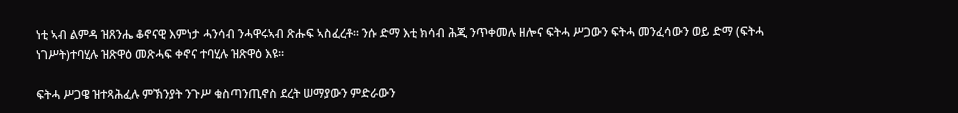ነቲ ኣብ ልምዳ ዝጸንሔ ቆኖናዊ እምነታ ሓንሳብ ንሓዋሩኣብ ጽሑፍ ኣስፈረቶ። ንሱ ድማ እቲ ክሳብ ሕጂ ንጥቀመሉ ዘሎና ፍትሓ ሥጋውን ፍትሓ መንፈሳውን ወይ ድማ (ፍትሓ ነገሥት)ተባሂሉ ዝጽዋዕ መጽሓፍ ቀኖና ተባሂሉ ዝጽዋዕ እዩ።

ፍትሓ ሥጋዌ ዝተጻሕፈሉ ምኽንያት ንጉሥ ቁስጣንጢኖስ ደረት ሠማያውን ምድራውን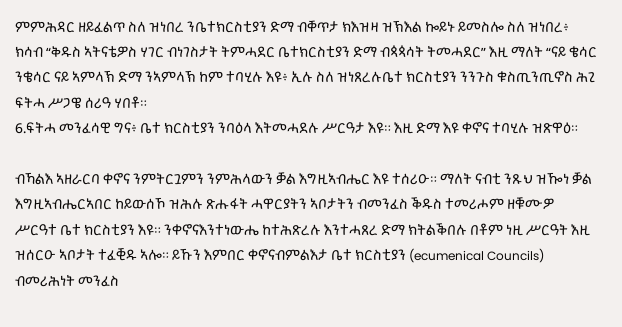ምምሕዳር ዘይፈልጥ ስለ ዝነበረ ንቤተክርስቲያን ድማ ብቐጥታ ክእዝዛ ዝኽእል ኰይኑ ይመስሎ ስለ ዝነበረ፥ ክሳብ “ቅዱስ ኣትናቴዎስ ሃገር ብነገስታት ትምሓደር ቤተክርስቲያን ድማ ብጳጳሳት ትመሓደር” እዚ ማለት “ናይ ቄሳር ንቄሳር ናይ ኣምላኽ ድማ ንኣምላኽ ከም ተባሂሉ እዩ፥ ኢሉ ስለ ዝነጸረሉቤተ ክርስቲያን ንንጉስ ቁስጢንጢኖስ ሕጊ ፍትሓ ሥጋዌ ሰሪዓ ሃበቶ።
6.ፍትሓ መንፈሳዊ ግና፥ ቤተ ክርስቲያን ንባዕላ እትመሓደሉ ሥርዓታ እዩ። እዚ ድማ እዩ ቀኖና ተባሂሉ ዝጽዋዕ።

ብኻልእ ኣዘራርባ ቀኖና ንምትርጓምን ንምሕላውን ቓል እግዚኣብሔር እዩ ተሰሪዑ። ማለት ናብቲ ንጹህ ዝዀነ ቓል እግዚኣብሔርኣበር ከይውሰኾ ዝሕሉ ጽሑፋት ሓዋርያትን ኣቦታትን ብመንፈስ ቕዱስ ተመሪሖም ዘቑሙዎ ሥርዓተ ቤተ ክርስቲያን እዩ። ንቀኖናእንተነውሔ ከተሕጽረሉ እንተሓጸረ ድማ ክትልቕበሉ በቶም ነዚ ሥርዓት እዚ ዝሰርዑ ኣቦታት ተፈቒዱ ኣሎ። ይኹን እምበር ቀኖናብምልእታ ቤተ ክርስቲያን (ecumenical Councils) ብመሪሕነት መንፈስ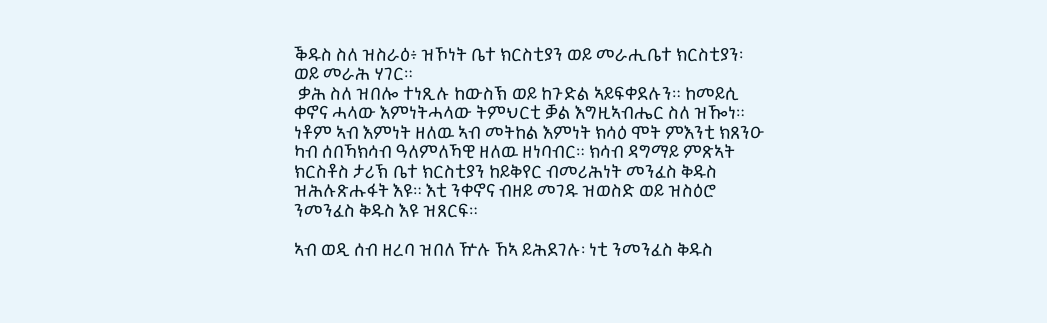ቕዱስ ስለ ዝስራዕ፥ ዝኾነት ቤተ ክርስቲያን ወይ መራሒቤተ ክርስቲያን፡ ወይ መራሕ ሃገር።
 ቃሕ ስለ ዝበሎ ተነጺሉ ከውስኽ ወይ ከጉድል ኣይፍቀደሉን። ከመይሲ ቀኖና ሓላው እምነትሓላው ትምህርቲ ቓል እግዚኣብሔር ስለ ዝዀነ። ነቶም ኣብ እምነት ዘለዉ ኣብ መትከል እምነት ክሳዕ ሞት ምእንቲ ክጸንዑ ካብ ሰበኻክሳብ ዓለምለኻዊ ዘለዉ ዘነባብር። ክሳብ ዳግማይ ምጽኣት ክርስቶስ ታሪኽ ቤተ ክርስቲያን ከይቅየር ብመሪሕነት መንፈስ ቅዱስ ዝሕሉጽሑፋት እዩ። እቲ ንቀኖና ብዘይ መገዱ ዝወስድ ወይ ዝስዕሮ ንመንፈስ ቅዱስ እዩ ዝጸርፍ።

ኣብ ወዲ ሰብ ዘረባ ዝበለ ዅሉ ኸኣ ይሕደገሉ፡ ነቲ ንመንፈስ ቅዱስ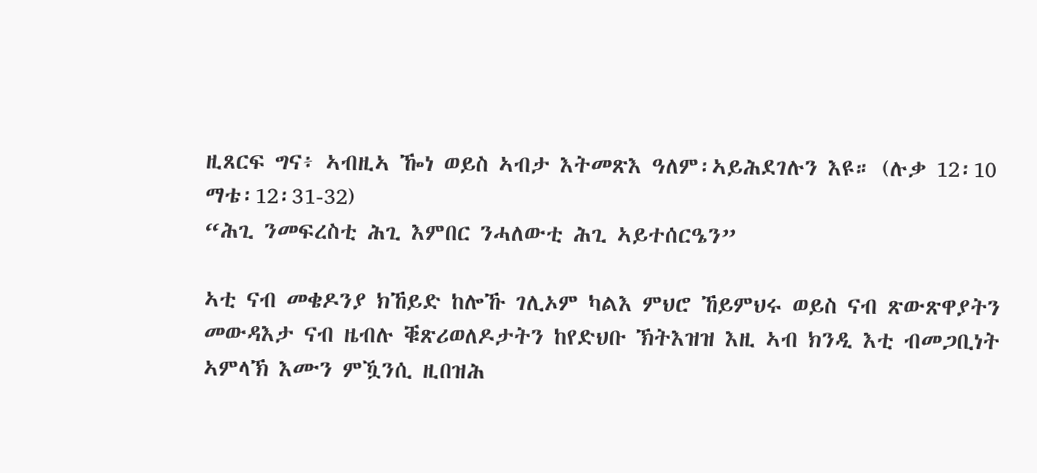ዚጸርፍ ግና፥ ኣብዚኣ ዀነ ወይስ ኣብታ እትመጽእ ዓለም፡ኣይሕደገሉን እዩ። (ሉቃ 12፡10 ማቴ፡12፡31-32)
“ሕጊ ንመፍረስቲ ሕጊ እምበር ንሓለውቲ ሕጊ ኣይተሰርዔን”

ኣቲ ናብ መቄዶንያ ክኸይድ ከሎኹ ገሊኦም ካልእ ምህሮ ኸይምህሩ ወይስ ናብ ጽውጽዋያትን መውዳእታ ናብ ዜብሉ ቑጽሪወለዶታትን ከየድህቡ ኽትእዝዝ እዚ ኣብ ክንዲ እቲ ብመጋቢነት ኣምላኽ እሙን ምዃንሲ ዚበዝሕ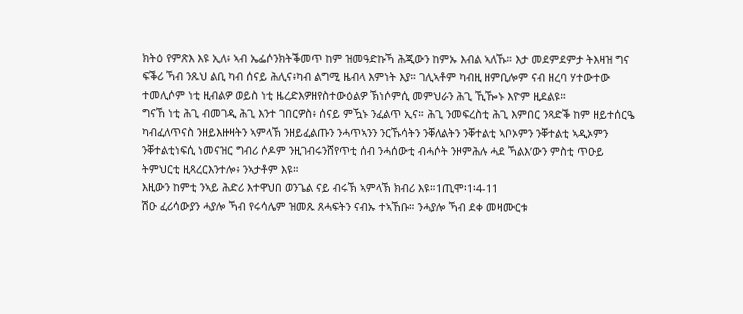ክትዕ የምጽእ እዩ ኢለ፥ ኣብ ኤፌሶንክትቕመጥ ከም ዝመዓድኩኻ ሕጂውን ከምኡ እብል ኣለኹ። እታ መደምደምታ ትእዛዝ ግና ፍቕሪ ኻብ ንጹህ ልቢ ካብ ሰናይ ሕሊና፥ካብ ልግሚ ዜብላ እምነት እያ። ገሊኣቶም ካብዚ ዘምቢሎም ናብ ዘረባ ሃተውተው ተመሊሶም ነቲ ዚብልዎ ወይስ ነቲ ዜረድእዎዘየስተውዕልዎ ኽነሶምሲ መምህራን ሕጊ ኺዀኑ እዮም ዚደልዩ።
ግናኸ ነቲ ሕጊ ብመገዲ ሕጊ እንተ ገበርዎስ፥ ሰናይ ምዃኑ ንፈልጥ ኢና። ሕጊ ንመፍረስቲ ሕጊ እምበር ንጻድቕ ከም ዘይተሰርዔ ካብፈለጥናስ ንዘይእዙዛትን ኣምላኽ ንዘይፈልጡን ንሓጥኣንን ንርኹሳትን ንቐለልትን ንቐተልቲ ኣቦኦምን ንቐተልቲ ኣዲኦምን ንቐተልቲነፍሲ ነመናዝር ግብሪ ሶዶም ንዚገብሩንሸየጥቲ ሰብ ንሓሰውቲ ብሓሶት ንዞምሕሉ ሓደ ኻልእ’ውን ምስቲ ጥዑይ ትምህርቲ ዚጻረርእንተሎ፥ ንኣታቶም እዩ።
እዚውን ከምቲ ንኣይ ሕድሪ እተዋህበ ወንጌል ናይ ብሩኽ ኣምላኽ ክብሪ እዩ።1ጢሞ፡1፡4-11
ሽዑ ፈሪሳውያን ሓያሎ ኻብ የሩሳሌም ዝመጹ ጸሓፍትን ናብኡ ተኣኸቡ። ንሓያሎ ኻብ ደቀ መዛሙርቱ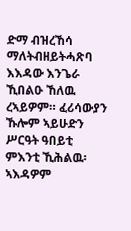ድማ ብዝረኸሳ ማለትብዘይትሓጽባ እእዳው እንጌራ ኺበልዑ ኸለዉ ረኣይዎም። ፈሪሳውያን ኹሎም ኣይሁድን ሥርዓት ዓበይቲ ምእንቲ ኺሕልዉ፡ኣእዳዎም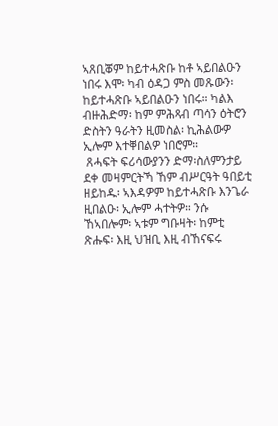ኣጸቢቖም ከይተሓጽቡ ከቶ ኣይበልዑን ነበሩ እሞ፡ ካብ ዕዳጋ ምስ መጹውን፡ ከይተሓጽቡ ኣይበልዑን ነበሩ። ካልእ ብዙሕድማ፡ ከም ምሕጻብ ጣሳን ዕትሮን ድስትን ዓራትን ዚመስል፡ ኪሕልውዎ ኢሎም እተቐበልዎ ነበሮም።
 ጸሓፍት ፍሪሳውያንን ድማ፡ስለምንታይ ደቀ መዛምርትኻ ኸም ብሥርዓት ዓበይቲ ዘይከዱ፡ ኣእዳዎም ከይተሓጽቡ እንጌራ ዚበልዑ፡ ኢሎም ሓተትዎ። ንሱ ኸኣበሎም፡ ኣቱም ግቡዛት፡ ከምቲ ጽሑፍ፡ እዚ ህዝቢ እዚ ብኸናፍሩ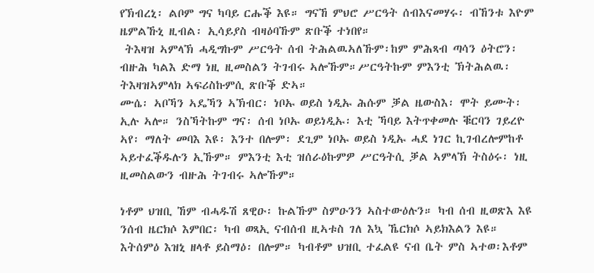የኽብረኒ፡ ልቦም ግና ካባይ ርሑቕ እዩ። ግናኸ ምህሮ ሥርዓት ሰብእናመሃሩ፡ ብኸንቱ እዮም ዜምልኹኒ ዚብል፡ ኢሳይያስ ብዛዕባኹም ጽቡቕ ተነበየ።
 ትእዛዝ ኣምላኽ ሓዲግኩም ሥርዓት ሰብ ትሕልዉኣለኹም፡ከም ምሕጻብ ጣሳን ዕትሮን፡ ብዙሕ ካልእ ድማ ነዚ ዚመስልን ትገብሩ ኣሎኹም።ሥርዓትኩም ምእንቲ ኽትሕልዉ፡ ትእዛዝኣምላክ ኣፍሪስኩምሲ ጽቡቕ ድኣ።
ሙሴ፡ ኣቦኻን ኣዴኻን ኣኽብር፡ ነቦኡ ወይስ ነዲኡ ሕሱም ቓል ዜውስእ፡ ሞት ይሙት፡ ኢሉ ኣሎ። ንስኻትኩም ግና፡ ሰብ ነቦኡ ወይነዲኡ፡ እቲ ኻባይ እትጥቀመሉ ቑርባን ገይረዮ ኣየ፡ ማለት መባእ እዩ፡ እንተ በሎም፡ ደጊም ነቦኡ ወይስ ነዲኡ ሓደ ነገር ኪገብረሎምከቶ ኣይተፈቕዱሉን ኢኹም። ምእንቲ እቲ ዝሰራዕኩምዎ ሥርዓትሲ ቓል ኣምላኽ ትስዕሩ፡ ነዚ ዚመስልውን ብዙሕ ትገብሩ ኣሎኹም።

ነቶም ህዝቢ ኸም ብሓዱሽ ጸዊዑ፡ ኩልኹም ስምዑንን ኣስተውዕሉን። ካብ ሰብ ዚወጽእ እዩ ንሰብ ዜርክሶ እምበር፡ ካብ ወጻኢ ናብሰብ ዚኣቱስ ገለ እኳ ኼርክሶ ኣይክእልን እዩ። እትሰምዕ እዝኒ ዘላቶ ይስማዕ፡ በሎም። ካብቶም ህዝቢ ተፈልዩ ናብ ቤት ምስ ኣተወ፡እቶም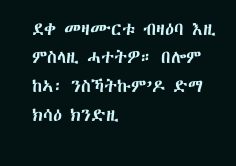ደቀ መዛሙርቱ ብዛዕባ እዚ ምስላዚ ሓተትዎ። በሎም ከኣ፡ ንስኻትኩም’ዶ ድማ ክሳዕ ክንድዚ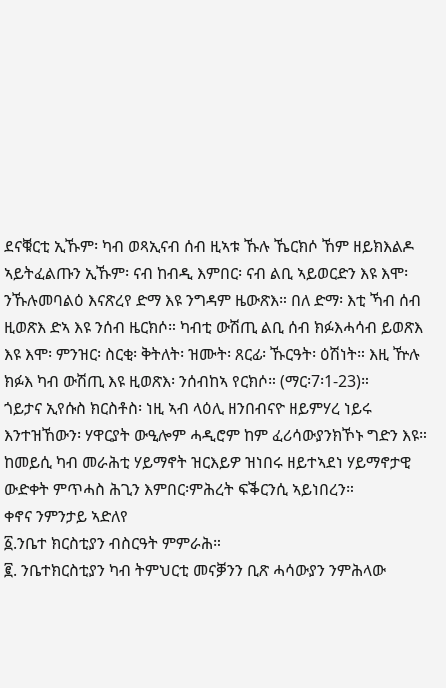ደናቑርቲ ኢኹም፡ ካብ ወጻኢናብ ሰብ ዚኣቱ ኹሉ ኼርክሶ ኸም ዘይክእልዶ ኣይትፈልጡን ኢኹም፡ ናብ ከብዲ እምበር፡ ናብ ልቢ ኣይወርድን እዩ እሞ፡ ንኹሉመባልዕ እናጽረየ ድማ እዩ ንግዳም ዜውጽእ። በለ ድማ፡ እቲ ኻብ ሰብ ዚወጽእ ድኣ እዩ ንሰብ ዜርክሶ። ካብቲ ውሽጢ ልቢ ሰብ ክፉእሓሳብ ይወጽእ እዩ እሞ፡ ምንዝር፡ ስርቂ፡ ቅትለት፡ ዝሙት፡ ጸርፊ፡ ኹርዓት፡ ዕሽነት። እዚ ዅሉ ክፉእ ካብ ውሽጢ እዩ ዚወጽእ፡ ንሰብከኣ የርክሶ። (ማር፡7፡1-23)።
ጎይታና ኢየሱስ ክርስቶስ፡ ነዚ ኣብ ላዕሊ ዘንበብናዮ ዘይምሃረ ነይሩ እንተዝኸውን፡ ሃዋርያት ውዒሎም ሓዲሮም ከም ፈሪሳውያንክኾኑ ግድን እዩ። ከመይሲ ካብ መራሕቲ ሃይማኖት ዝርእይዎ ዝነበሩ ዘይተኣደነ ሃይማኖታዊ ውድቀት ምጥሓስ ሕጊን እምበር፡ምሕረት ፍቕርንሲ ኣይነበረን።
ቀኖና ንምንታይ ኣድለየ
፩.ንቤተ ክርስቲያን ብስርዓት ምምራሕ።
፪. ንቤተክርስቲያን ካብ ትምህርቲ መናቓንን ቢጽ ሓሳውያን ንምሕላው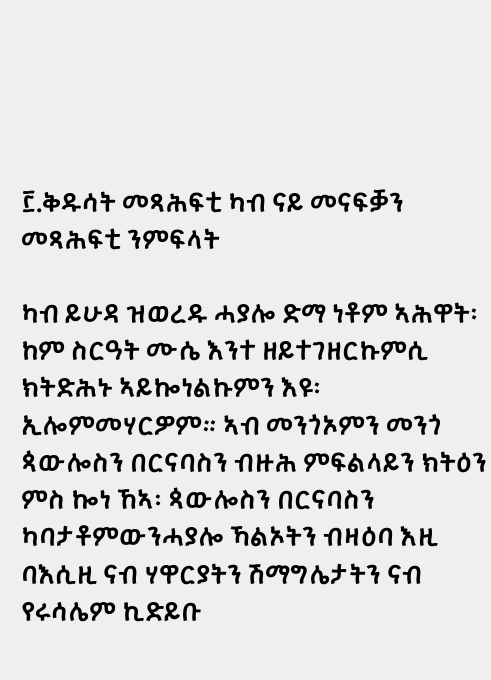፫.ቅዱሳት መጻሕፍቲ ካብ ናይ መናፍቓን መጻሕፍቲ ንምፍላት

ካብ ይሁዳ ዝወረዱ ሓያሎ ድማ ነቶም ኣሕዋት፡ ከም ስርዓት ሙሴ እንተ ዘይተገዘርኩምሲ ክትድሕኑ ኣይኰነልኩምን እዩ፡ ኢሎምመሃርዎም። ኣብ መንጎኦምን መንጎ ጳውሎስን በርናባስን ብዙሕ ምፍልላይን ክትዕን ምስ ኰነ ኸኣ፡ ጳውሎስን በርናባስን ካባታቶምውንሓያሎ ኻልኦትን ብዛዕባ እዚ ባእሲዚ ናብ ሃዋርያትን ሽማግሌታትን ናብ የሩሳሌም ኪድይቡ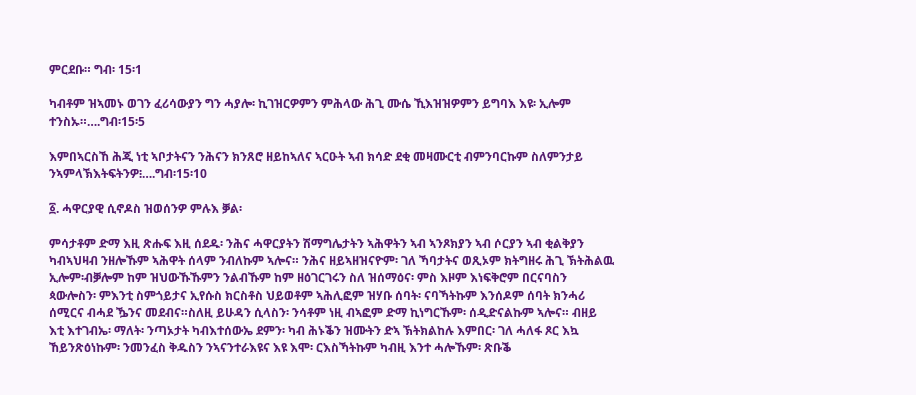ምርደቡ። ግብ፡ 15፡1

ካብቶም ዝኣመኑ ወገን ፈሪሳውያን ግን ሓያሎ፡ ኪገዝርዎምን ምሕላው ሕጊ ሙሴ ኺእዝዝዎምን ይግባእ እዩ፡ ኢሎም ተንስኡ።….ግብ፡15፡5

እምበኣርስኸ ሕጂ ነቲ ኣቦታትናን ንሕናን ክንጸሮ ዘይከኣለና ኣርዑት ኣብ ክሳድ ደቂ መዛሙርቲ ብምንባርኩም ስለምንታይ ንኣምላኽእትፍትንዎ፧….ግብ፡15፡10

፩. ሓዋርያዊ ሲኖዶስ ዝወሰንዎ ምሉእ ቓል፡

ምሳታቶም ድማ እዚ ጽሑፍ እዚ ሰደዱ፡ ንሕና ሓዋርያትን ሽማግሌታትን ኣሕዋትን ኣብ ኣንጾክያን ኣብ ሶርያን ኣብ ቂልቅያን ካብኣህዛብ ንዘሎኹም ኣሕዋት ሰላም ንብለኩም ኣሎና። ንሕና ዘይኣዘዝናዮም፡ ገለ ኻባታትና ወጺኦም ክትግዘሩ ሕጊ ኽትሕልዉ ኢሎም፡ብቓሎም ከም ዝህውኹኹምን ንልብኹም ከም ዘዕገርገሩን ስለ ዝሰማዕና፡ ምስ እዞም እነፍቅሮም በርናባስን ጳውሎስን፡ ምእንቲ ስምጎይታና ኢየሱስ ክርስቶስ ህይወቶም ኣሕሊፎም ዝሃቡ ሰባት፡ ናባኻትኩም እንሰዶም ሰባት ክንሓሪ ሰሚርና ብሓደ ዄንና መደብና።ስለዚ ይሁዳን ሲላስን፡ ንሳቶም ነዚ ብኣፎም ድማ ኪነግርኹም፡ ሰዲድናልኩም ኣሎና። ብዘይ እቲ እተገብኤ፡ ማለት፡ ንጣኦታት ካብእተሰውኤ ደምን፡ ካብ ሕኑቕን ዝሙትን ድኣ ኽትክልከሉ እምበር፡ ገለ ሓለፋ ጾር እኳ ኸይንጽዕነኩም፡ ንመንፈስ ቅዱስን ንኣናንተራእዩና እዩ እሞ፡ ርእስኻትኩም ካብዚ እንተ ሓሎኹም፡ ጽቡቕ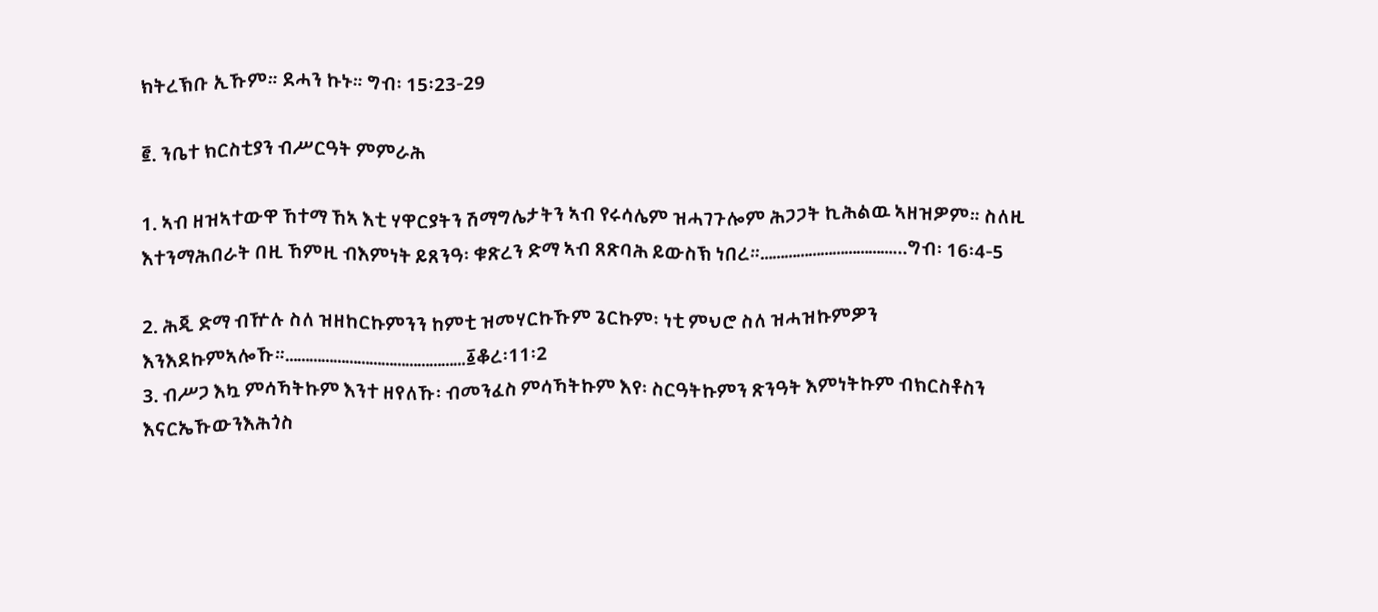ክትረኽቡ ኢኹም። ደሓን ኩኑ። ግብ፡ 15፡23-29

፪. ንቤተ ክርስቲያን ብሥርዓት ምምራሕ

1. ኣብ ዘዝኣተውዋ ኸተማ ኸኣ እቲ ሃዋርያትን ሽማግሌታትን ኣብ የሩሳሌም ዝሓገጉሎም ሕጋጋት ኪሕልዉ ኣዘዝዎም። ስለዚ እተንማሕበራት በዚ ኸምዚ ብእምነት ይጸንዓ፡ ቁጽረን ድማ ኣብ ጸጽባሕ ይውስኽ ነበረ።……………………………...ግብ፡ 16፡4-5

2. ሕጂ ድማ ብዅሉ ስለ ዝዘከርኩምንን ከምቲ ዝመሃርኩኹም ጌርኩም፡ ነቲ ምህሮ ስለ ዝሓዝኩምዎን እንእደኩምኣሎኹ።………………………………………፩ቆረ፡11፡2
3. ብሥጋ እኳ ምሳኻትኩም እንተ ዘየለኹ፡ ብመንፈስ ምሳኻትኩም እየ፡ ስርዓትኩምን ጽንዓት እምነትኩም ብክርስቶስን እናርኤኹውንእሕጎስ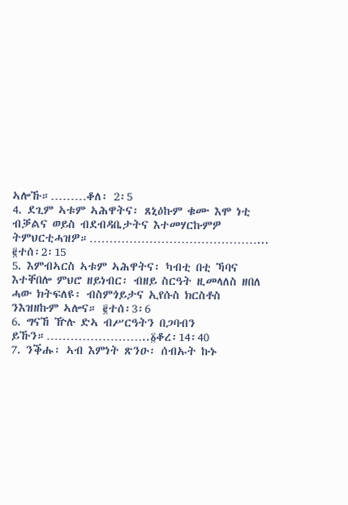ኣሎኹ።………ቆለ፡ 2፡5
4. ደጊም ኣቱም ኣሕዋትና፡ ጸኒዕኩም ቁሙ እሞ ነቲ ብቓልና ወይስ ብደብዳቤታትና እተመሃርኩምዎ ትምህርቲሓዝዎ።……………………………………... ፪ተሰ፡2፡15
5. እምብኣርስ ኣቱም ኣሕዋትና፡ ካብቲ በቲ ኻባና እተቐበሎ ምህሮ ዘይነብር፡ ብዘይ ስርዓት ዚመላለስ ዘበለ ሓው ክትፍለዩ፡ ብስምጎይታና ኢየሱስ ክርስቶስ ንእዝዘኩም ኣሎና። ፪ተሰ፡3፡6
6. ግናኸ ዅሉ ድኣ ብሥርዓትን በጋባብን ይኹን።……………………..፩ቆረ፡14፡40
7. ንቕሑ፡ ኣብ እምነት ጽንዑ፡ ሰብኡት ኩኑ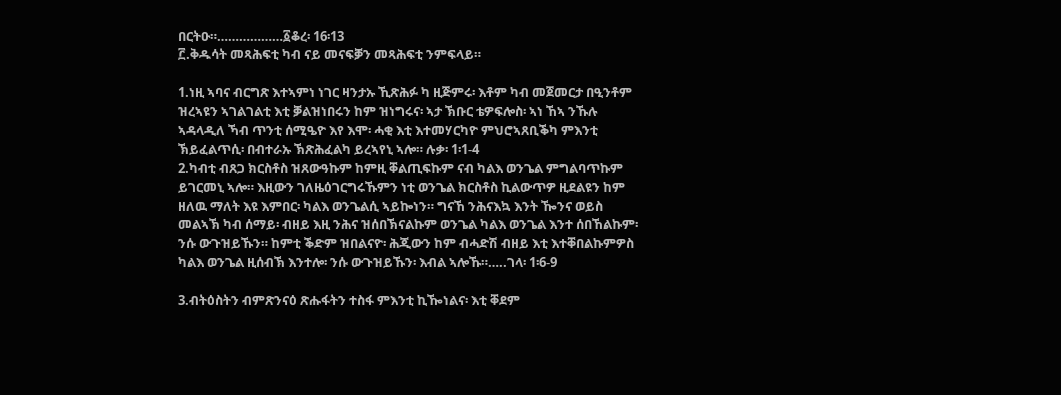በርትዑ።………………፩ቆረ፡ 16፡13
፫.ቅዱሳት መጻሕፍቲ ካብ ናይ መናፍቓን መጻሕፍቲ ንምፍላይ።

1.ነዚ ኣባና ብርግጽ እተኣምነ ነገር ዛንታኡ ኺጽሕፉ ካ ዚጅምሩ፡ እቶም ካብ መጀመርታ በዒንቶም ዝረኣዩን ኣገልገልቲ እቲ ቓልዝነበሩን ከም ዝነግሩና፡ ኣታ ኽቡር ቴዎፍሎስ፡ ኣነ ኸኣ ንኹሉ ኣዳላዲለ ኻብ ጥንቲ ሰሚዔዮ እየ እሞ፡ ሓቂ እቲ እተመሃርካዮ ምህሮኣጸቢቕካ ምእንቲ ኽይፈልጥሲ፡ በብተራኡ ኽጽሕፈልካ ይረኣየኒ ኣሎ። ሉቃ፡ 1፡1-4
2.ካብቲ ብጸጋ ክርስቶስ ዝጸውዓኩም ከምዚ ቐልጢፍኩም ናብ ካልእ ወንጌል ምግልባጥኩም ይገርመኒ ኣሎ። እዚውን ገለዜዕገርግሩኹምን ነቲ ወንጌል ክርስቶስ ኪልውጥዎ ዚደልዩን ከም ዘለዉ ማለት እዩ እምበር፡ ካልእ ወንጌልሲ ኣይኰነን። ግናኸ ንሕናእኳ እንት ዀንና ወይስ መልኣኽ ካብ ሰማይ፡ ብዘይ እዚ ንሕና ዝሰበኽናልኩም ወንጌል ካልእ ወንጌል እንተ ሰበኸልኩም፡ ንሱ ውጉዝይኹን። ከምቲ ቕድም ዝበልናዮ፡ ሕጂውን ከም ብሓድሽ ብዘይ እቲ እተቐበልኩምዎስ ካልእ ወንጌል ዚሰብኽ እንተሎ፡ ንሱ ውጉዝይኹን፡ እብል ኣሎኹ።…..ገላ፡ 1፡6-9

3.ብትዕስትን ብምጽንናዕ ጽሑፋትን ተስፋ ምእንቲ ኪዀነልና፡ እቲ ቐደም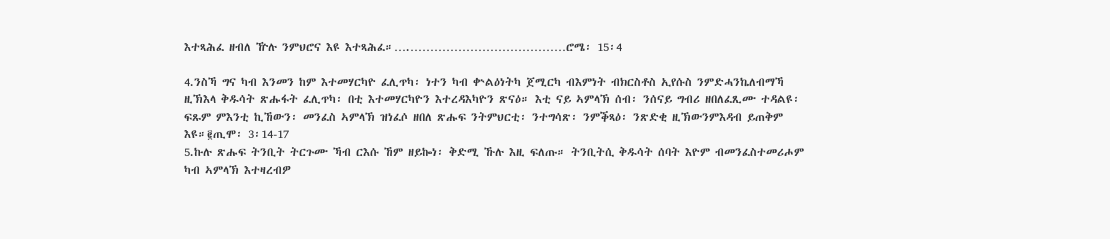እተጻሕፈ ዘብለ ዅሉ ንምህሮና እዩ እተጻሕፈ።….…………………………………ሮሜ፡ 15፡4

4.ንስኻ ግና ካብ እንመን ከም እተመሃርካዮ ፈሊጥካ፡ ነተን ካብ ቍልዕነትካ ጀሚርካ ብእምነት ብክርስቶስ ኢየሱስ ንምድሓንኬለብማኻ ዚኽእላ ቅዱሳት ጽሑፋት ፈሊጥካ፡ በቲ እተመሃርካዮን እተረዳእካዮን ጽናዕ። እቲ ናይ ኣምላኽ ሰብ፡ ንሰናይ ግብሪ ዘበለፈጺሙ ተዳልዩ፡ ፍጹም ምእንቲ ኪኸውን፡ መንፈስ ኣምላኽ ዝነፈሶ ዘበለ ጽሑፍ ንትምህርቲ፡ ንተግሳጽ፡ ንምቕጻዕ፡ ንጽድቂ ዚኽውንምእዳብ ይጠቅም እዩ።፪ጢሞ፡ 3፡14-17
5.ኩሉ ጽሑፍ ትንቢት ትርጉሙ ኻብ ርእሱ ኸም ዘይኰነ፡ ቅድሚ ኹሉ እዚ ፍለጡ። ትንቢትሲ ቅዱሳት ሰባት እዮም ብመንፈስተመሪሖም ካብ ኣምላኽ እተዛረብዎ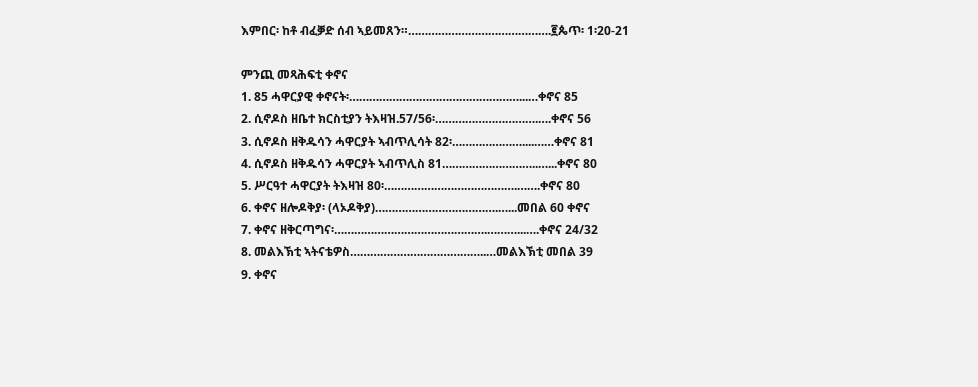እምበር፡ ከቶ ብፈቓድ ሰብ ኣይመጸን።…………………………………….፪ጴጥ፡ 1፡20-21

ምንጪ መጻሕፍቲ ቀኖና
1. 85 ሓዋርያዊ ቀኖናት፡……………………………………………...…ቀኖና 85
2. ሲኖዶስ ዘቤተ ክርስቲያን ትእዛዝ.57/56፡………………………….….ቀኖና 56
3. ሲኖዶስ ዘቅዱሳን ሓዋርያት ኣብጥሊሳት 82፡…………………....……ቀኖና 81
4. ሲኖዶስ ዘቅዱሳን ሓዋርያት ኣብጥሊስ 81………………………..…...ቀኖና 80
5. ሥርዓተ ሓዋርያት ትእዛዝ 80፡………………………………….…….ቀኖና 80
6. ቀኖና ዘሎዶቅያ፡ (ላኦዶቅያ)……………………………….…...መበል 60 ቀኖና
7. ቀኖና ዘቅርጣግና፡……………………………………….………...….ቀኖና 24/32
8. መልእኽቲ ኣትናቴዎስ…………………………………..…መልእኽቲ መበል 39
9. ቀኖና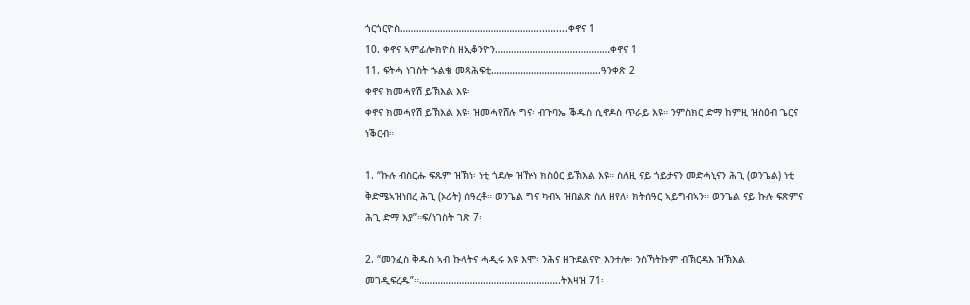ጎርጎርዮስ……………………………………………...….....ቀኖና 1
10. ቀኖና ኣምፊሎክዮስ ዘኢቆንዮን………………………….…………ቀኖና 1
11. ፍትሓ ነገስት ኁልቄ መጻሕፍቲ…………………………………..ዓንቀጽ 2
ቀኖና ክመሓየሽ ይኽእል እዩ፡
ቀኖና ክመሓየሽ ይኽእል እዩ፡ ዝመሓየሸሉ ግና፡ ብጉባኤ ቕዱስ ሲኖዶስ ጥራይ እዩ። ንምስክር ድማ ከምዚ ዝስዕብ ጌርና ነቕርብ።

1. “ኩሉ ብስርሑ ፍጹም ዝኽነ፡ ነቲ ጎደሎ ዝዅነ ክስዕር ይኽእል እዩ። ስለዚ ናይ ጎይታናን መድሓኒናን ሕጊ (ወንጌል) ነቲ ቅድሜኣዝነበረ ሕጊ (ኦሪት) ሰዓረቶ። ወንጌል ግና ካብኣ ዝበልጽ ስለ ዘየለ፡ ክትሰዓር ኣይግብኣን። ወንጌል ናይ ኩሉ ፍጽምና ሕጊ ድማ እያ”።ፍ/ነገስት ገጽ 7፡

2. “መንፈስ ቅዱስ ኣብ ኩላትና ሓዲሩ እዩ እሞ፡ ንሕና ዘጉደልናዮ እንተሎ፡ ንስኻትኩም ብኽርዳእ ዝኽእል መገዲፍረዱ”።……………………………………………..ትእዛዝ 71፡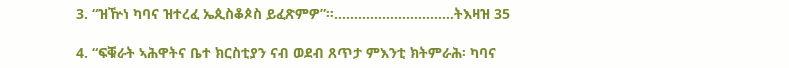3. “ዝዅነ ካባና ዝተረፈ ኤጲስቆጶስ ይፈጽምዎ”።…………………………ትእዛዝ 35

4. “ፍቑራት ኣሕዋትና ቤተ ክርስቲያን ናብ ወደብ ጸጥታ ምእንቲ ክትምራሕ፡ ካባና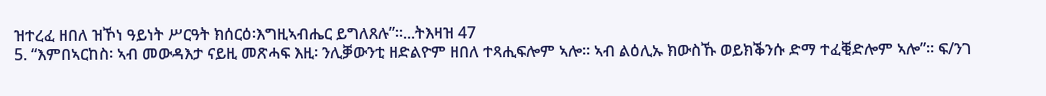ዝተረፈ ዘበለ ዝኾነ ዓይነት ሥርዓት ክሰርዕ፡እግዚኣብሔር ይግለጸሉ”።...ትእዛዝ 47
5. “እምበኣርከስ፡ ኣብ መውዳእታ ናይዚ መጽሓፍ እዚ፡ ንሊቓውንቲ ዘድልዮም ዘበለ ተጻሒፍሎም ኣሎ። ኣብ ልዕሊኡ ክውስኹ ወይክቕንሱ ድማ ተፈቒድሎም ኣሎ”። ፍ/ንገ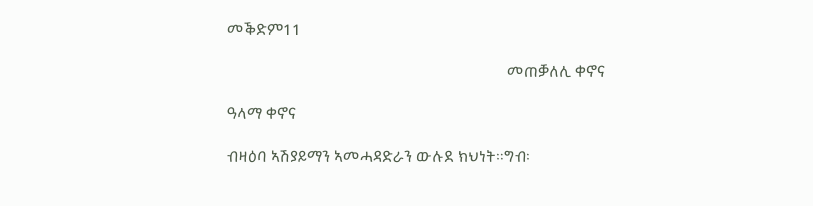መቕድም11

                                                                      መጠቓለሊ ቀኖና

ዓላማ ቀኖና

ብዛዕባ ኣሽያይማን ኣመሓዳድራን ውሉደ ክህነት።ግብ፡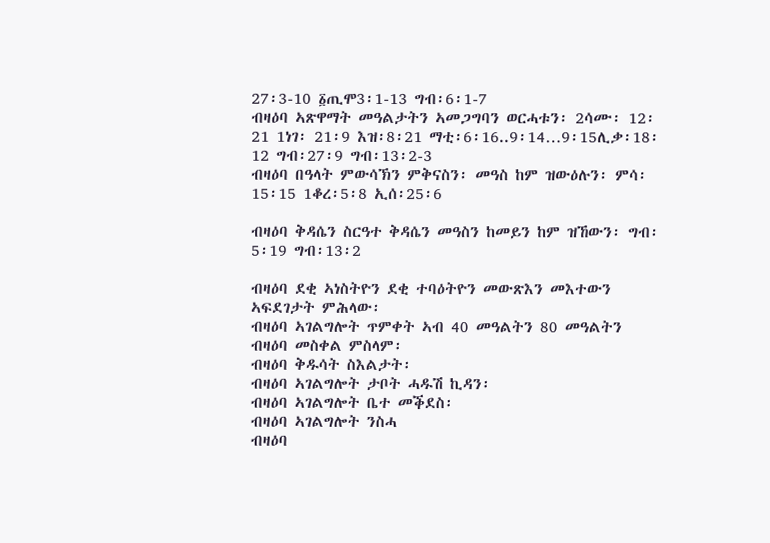27፡3-10 ፩ጢሞ3፡1-13 ግብ፡6፡1-7
ብዛዕባ ኣጽዋማት መዓልታትን ኣመጋግባን ወርሓቱን፡ 2ሳሙ፡ 12፡21 1ነገ፡ 21፡9 እዝ፡8፡21 ማቲ፡6፡16..9፡14…9፡15ሊቃ፡18፡12 ግብ፡27፡9 ግብ፡13፡2-3
ብዛዕባ በዓላት ምውሳኽን ምቅናስን፡ መዓስ ከም ዝውዕሉን፡ ምሳ፡ 15፡15 1ቆረ፡5፡8 ኢሰ፡25፡6

ብዛዕባ ቅዳሴን ስርዓተ ቅዳሴን መዓስን ከመይን ከም ዝኸውን፡ ግብ፡ 5፡19 ግብ፡13፡2

ብዛዕባ ደቂ ኣነስትዮን ደቂ ተባዕትዮን መውጽእን መእተውን ኣፍደገታት ምሕላው፡
ብዛዕባ ኣገልግሎት ጥምቀት ኣብ 40 መዓልትን 80 መዓልትን
ብዛዕባ መስቀል ምስላም፡
ብዛዕባ ቅዱሳት ስእልታት፡
ብዛዕባ ኣገልግሎት ታቦት ሓዱሽ ኪዳን፡
ብዛዕባ ኣገልግሎት ቤተ መቕደስ፡
ብዛዕባ ኣገልግሎት ንስሓ
ብዛዕባ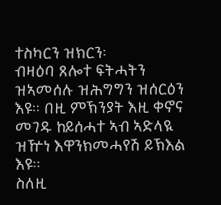ተስካርን ዝክርን፡
ብዛዕባ ጸሎተ ፍትሓትን ዝኣመሰሉ ዝሕግግን ዝሰርዕን እዩ። በዚ ምኽንያት እዚ ቀኖና መገዱ ከይሰሓተ ኣብ ኣድላዪ ዝዅነ እዋንክመሓየሽ ይኽእል እዩ።
ስለዚ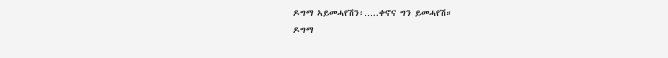ዶግማ ኣይመሓየሽን፡…..ቀኖና ግን ይመሓየሽ።
ዶግማ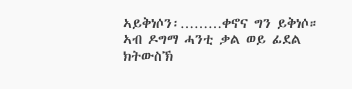ኣይቅነሶን፡………ቀኖና ግን ይቅነሶ።
ኣብ ዶግማ ሓንቲ ቃል ወይ ፊደል ክትውስኽ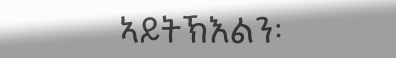ኣይትኽእልን፡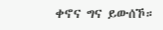ቀኖና ግና ይውሰኾ።